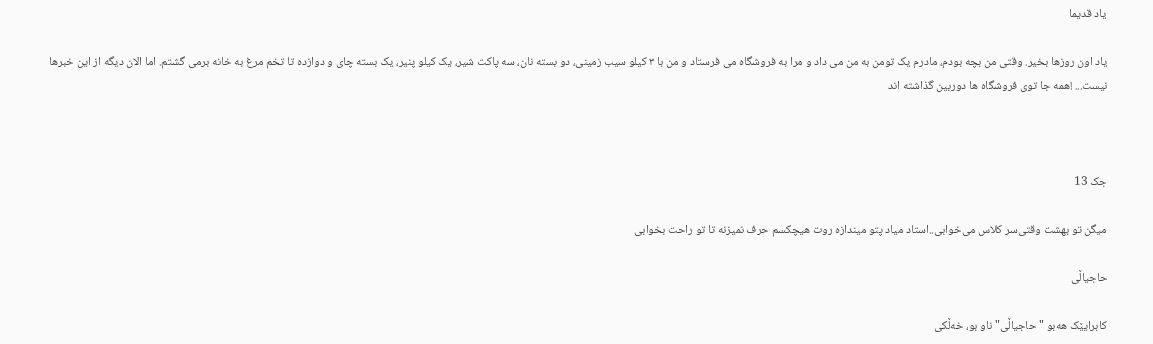یاد قدیما

یاد اون روزها بخیر. وقتى من بچه بودم، مادرم یک تومن به من مى داد و مرا به فروشگاه مى فرستاد و من با ٣ کیلو سیب زمینى، دو بسته نان، سه پاکت شیر، یک کیلو پنیر، یک بسته چاى و دوازده تا تخم مرغ به خانه برمى گشتم. اما الان دیگه از این خبرها نیست... !همه جا توى فروشگاه ها دوربین گذاشته اند



جک 13

میگن تو بهشت وقتی‌سر کلاس می‌خوابی..استاد میاد پتو میندازه روت هیچکسم حرف نمیزنه تا تو راحت بخوابی

حاجیاڵی

کابرایێک هه‌بو "حاجیاڵی" ناو بو، خه‌ڵکی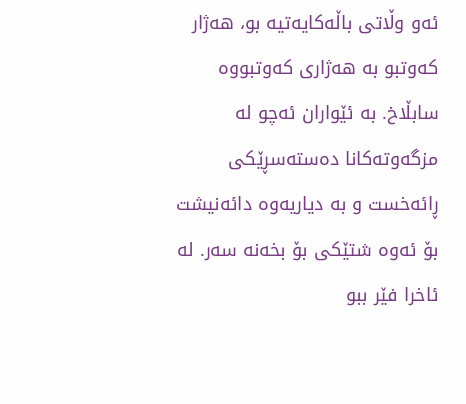ئه‌و وڵاتی باڵه‌کایه‌تیه بو، هه‌ژار که‌وتبو به هه‌ژاری که‌وتبووه سابڵاخ. به ئێواران ئه‌چو له مزگه‌وته‌کانا ده‌سته‌سڕێکی ڕائه‌خست و به دیاریه‌وه دائه‌نیشت بۆ ئه‌وه شتێکی بۆ بخه‌نه سه‌ر. له ئاخرا فێر ببو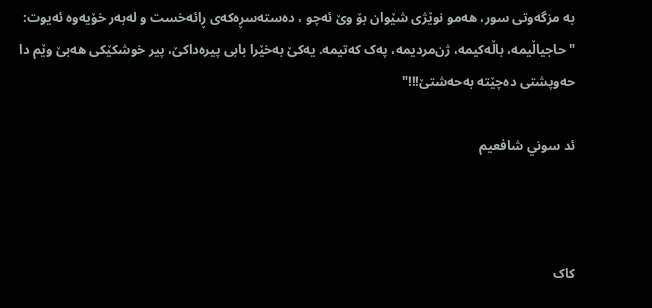به مزگه‌وتی سور، هه‌مو نوێژی شێوان بۆ وێ ئه‌چو ، ده‌سته‌سڕه‌که‌ی ڕائه‌خست و له‌به‌ر خۆیه‌وه ئه‌یوت:
" حاجیاڵیمه، باڵه‌کیمه، ژن‌مردیمه، په‌ک که‌تیمه. یه‌کێ به‌خێرا بابی پیره‌داکێ، پیر خوشکێکی هه‌بێ وێم دا حه‌وپشتی ده‌چێته به‌حه‌شتێ!!!"

ئد سوني شافعيم



کاک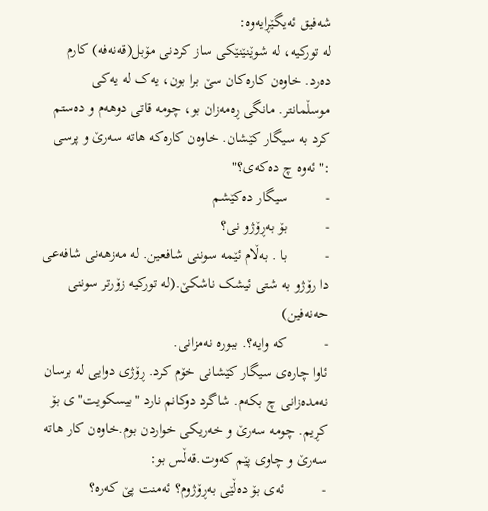شه‌فیق ئه‌یگێڕایه‌وه:
له تورکیه، له شوێنێنێکی ساز کردنی مۆبل(قه‌نه‌فه) کارم ده‌رد. خاوه‌ن کاره‌کان سێ برا بون، یه‌ک له یه‌کی موسڵمانتر. مانگی ڕه‌مه‌زان بو، چومه قاتی دوهه‌م و ده‌ستم کرد به سیگار کێشان. خاوه‌ن کاره‌که‌ هاته سه‌رێ و پرسی :"ئه‌وه چ ده‌که‌ی؟"
-          سیگار ده‌کێشم
-          بۆ به‌ڕۆژو نی؟
-          با . به‌ڵام ئێمه سوننی شافعین. له مه‌زهه‌نی شافه‌عی دا رۆژو به شتی ئیشک ناشکێ.(له تورکیه زۆرتر سوننی حه‌نه‌فین)
-          که وایه؟. ببوره نه‌مزانی.
ئاوا چاره‌ی سیگار کێشانی خۆم کرد. ڕۆژی دوایی له برسان نه‌مده‌زانی چ بکه‌م. شاگرد دوکانم نارد "بیسکویت"ی بۆ کڕیم. چومه سه‌رێ و خه‌ریکی خواردن بوم.خاوه‌ن کار هاته سه‌رێ و چاوی پێم که‌وت.قه‌ڵس بو:
-          ئه‌‌ی بۆ ده‌ڵێی به‌ڕۆژوم؟ ئه‌منت پێ که‌ره؟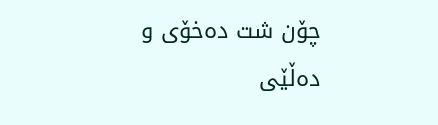چۆن شت ده‌خۆی و ده‌ڵێی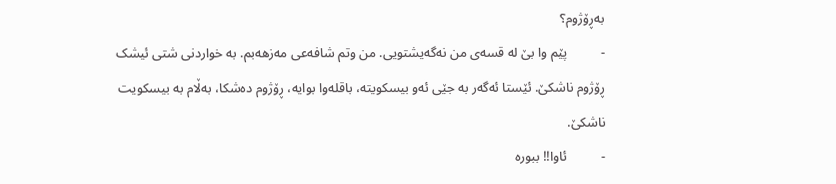به‌ڕۆژوم؟
-          پێم وا بێ له قسه‌ی من نه‌گه‌یشتویی. من وتم شافه‌عی مه‌زهه‌بم. به خواردنی شتی ئیشک ڕۆژوم ناشکێ. ئێستا ئه‌گه‌ر به جێی ئه‌و بیسکویته، باقله‌وا بوایه، ڕۆژوم ده‌شکا، به‌ڵام به بیسکویت ناشکێ.
-          ئاوا!! ببوره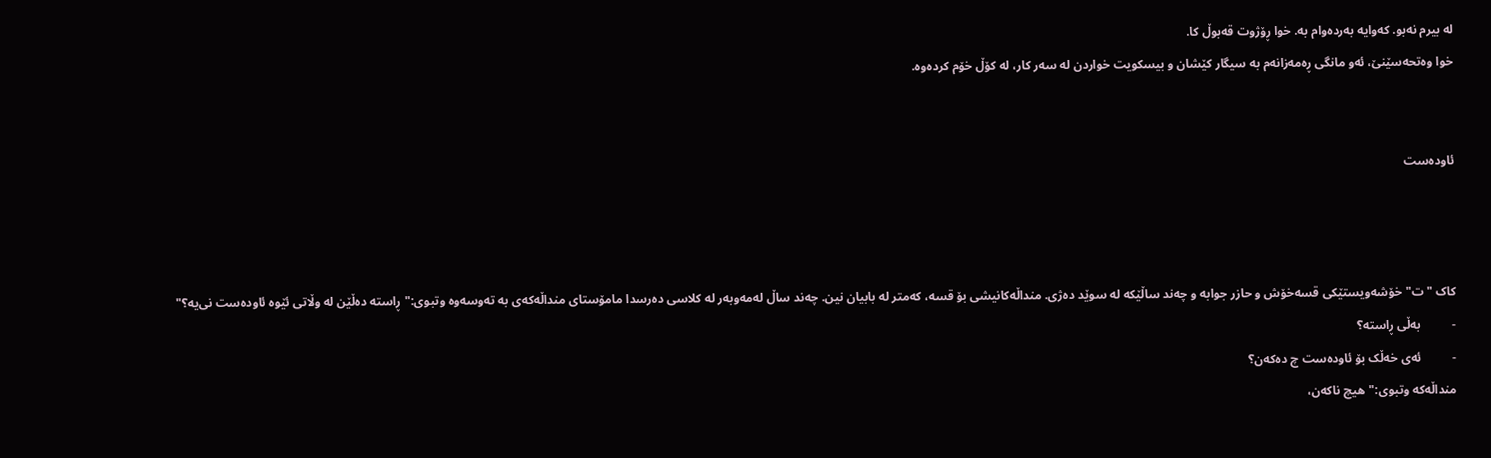له بیرم نه‌بو. که‌وایه به‌رده‌وام به. خوا ڕۆژوت قه‌بوڵ کا.
خوا وه‌تحه‌سێنێ، ئه‌و مانگی ڕه‌مه‌زانه‌م به سیگار کێشان و بیسکویت خواردن له سه‌ر کار، له کۆڵ خۆم کرده‌وه.


ئاوده‌ست



کاک "ت" خۆشه‌ویستێکی قسه‌خۆش و حازر جوابه و چه‌ند ساڵێکه له سوێد ده‌ژی. منداڵه‌کانیشی بۆ قسه، که‌متر له بابیان نین. چه‌ند ساڵ له‌مه‌وبه‌ر له کلاسی ده‌رسدا مامۆستای منداڵه‌که‌ی به ته‌وسه‌وه‌ وتبوی:"ڕاسته ده‌ڵێن له وڵاتی ئێوه ئاوده‌ست نی‌یه؟"
-          به‌ڵی ڕاسته؟
-          ئه‌ی خه‌ڵک بۆ ئاوده‌ست چ ده‌که‌ن؟
منداڵه‌که وتبوی:"هیچ ناکه‌ن،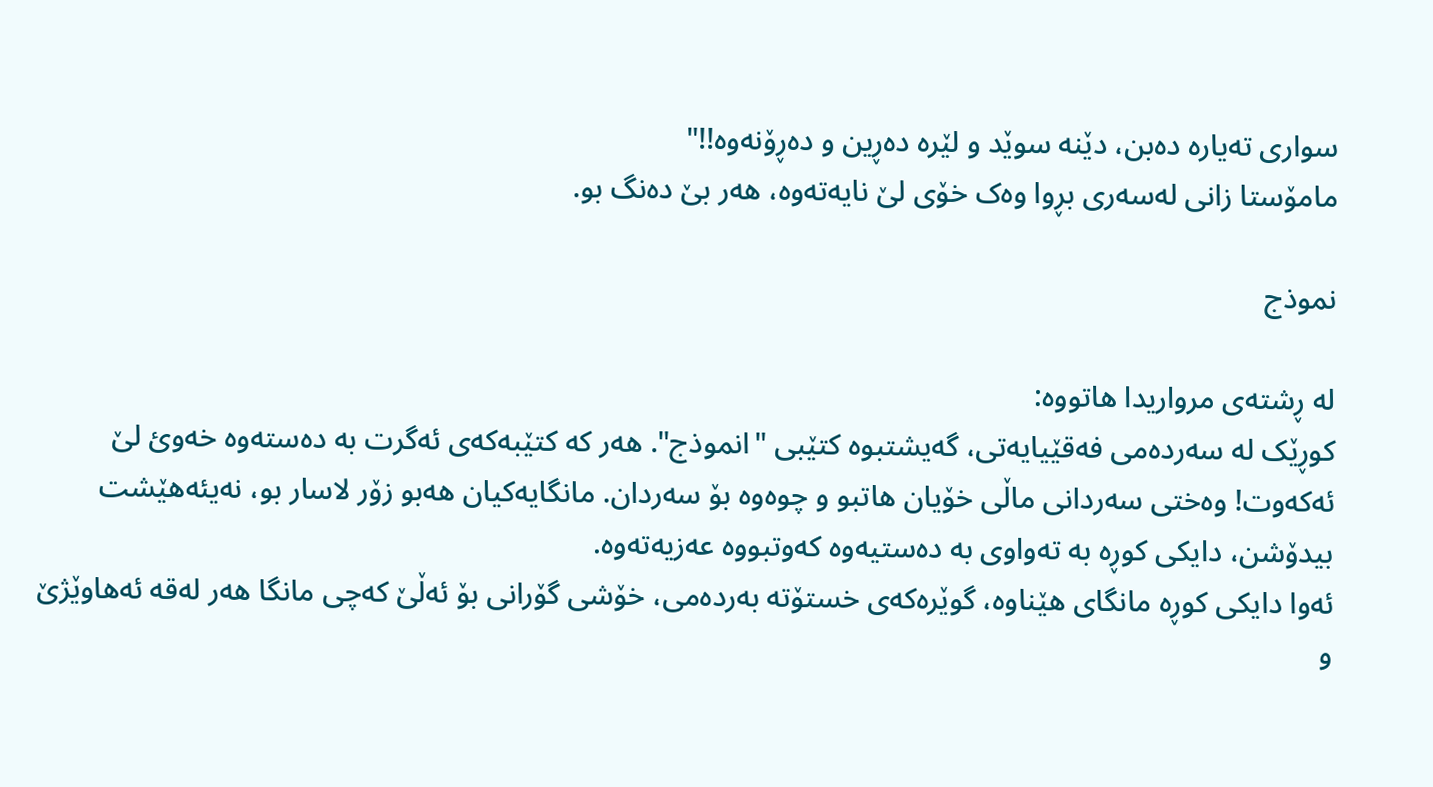سواری ته‌یاره ده‌بن، دێنه سوێد و لێره ده‌ڕین و ده‌ڕۆنه‌وه!!"
مامۆستا زانی له‌سه‌ری بڕوا وه‌ک خۆی لێ نایه‌ته‌وه، هه‌ر بێ ده‌نگ بو.

نموذج

له ڕشته‌ی مرواریدا هاتووه:
کوڕێک له سه‌رده‌می فه‌قێیایه‌تی، گه‌یشتبوه کتێبی "انموذج". هه‌ر که کتێبه‌که‌ی ئه‌گرت به ده‌سته‌وه خه‌وئ لێ ئه‌که‌وت! وه‌ختی سه‌ردانی ماڵی خۆیان هاتبو و چوه‌وه بۆ سه‌ردان. مانگایه‌کیان هه‌بو زۆر لاسار بو، نه‌یئه‌هێشت بیدۆشن، دایکی کوڕه به ته‌واوی به ده‌ستیه‌وه که‌وتبووه عه‌زیه‌ته‌وه.
ئه‌وا دایکی کوڕه مانگای هێناوه، گوێره‌که‌ی خستۆته به‌رده‌می، خۆشی گۆرانی بۆ ئه‌ڵێ که‌چی مانگا هه‌ر له‌قه ئه‌هاوێژێ و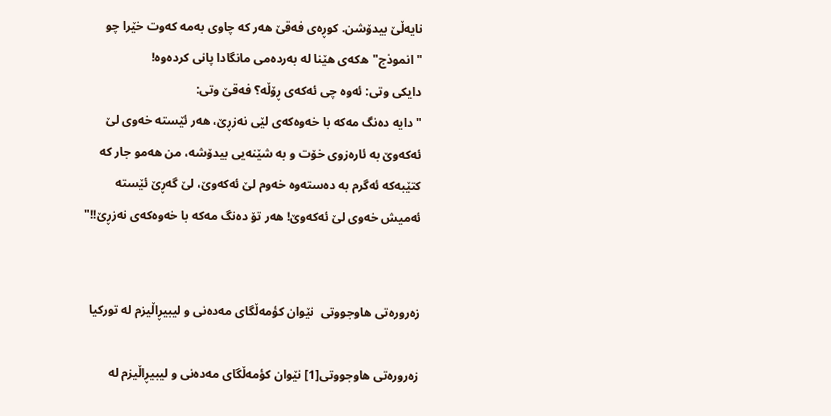نایه‌ڵێ بیدۆشن. کوڕه‌ی فه‌قێ هه‌ر که چاوی به‌مه که‌وت خێرا چو "انموذج"ه‌که‌ی هێنا له به‌رده‌می مانگادا پانی کرده‌وه!
دایکی وتی: ئه‌وه چی ئه‌که‌ی ڕۆڵه؟ فه‌قێ وتی:
"دایه ده‌نگ مه‌که با خه‌وه‌که‌ی لێی نه‌ز‌ڕێ، هه‌ر ئێسته خه‌وی لێ ئه‌که‌وێ به ئاره‌زوی خۆت و به شێنه‌یی بیدۆشه، من هه‌مو جار که کتێبه‌که ئه‌گرم به ده‌سته‌وه خه‌وم لێ ئه‌که‌وێ، لێ گه‌ڕێ ئێسته ئه‌میش خه‌وی لێ ئه‌که‌وێ! هه‌ر تۆ ده‌نگ مه‌که با خه‌وه‌که‌ی نه‌زڕێ!!"


زه‌روره‌تی هاوجووتی  نێوان کؤمه‌ڵگای مه‌ده‌نی و لیبیڕاڵیزم له‌ تورکیا

زه‌روره‌تی هاوجووتی[1] نێوان کؤمه‌ڵگای مه‌ده‌نی و لیبیڕاڵیزم له‌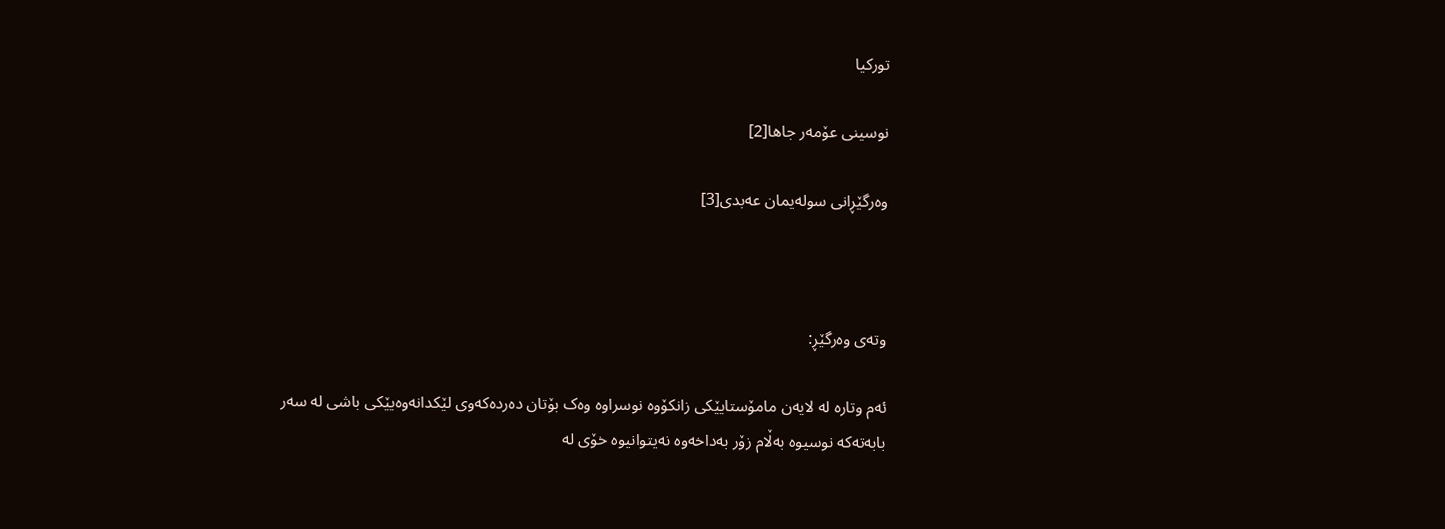تورکیا

نوسینی عۆمه‌ر جاها[2]

وه‌رگێڕانی سوله‌یمان عه‌بدی[3]



وته‌ی وه‌رگێڕ:

ئه‌م وتاره‌ له‌ لایه‌ن مامۆستایێکی زانکۆوه‌ نوسراوه‌ وه‌ک بۆتان ده‌رده‌که‌وی لێکدانه‌وه‌یێکی باشی له‌ سه‌ر بابه‌ته‌که‌ نوسیوه‌ به‌ڵام زۆر به‌داخه‌وه‌ نه‌یتوانیوه‌ خۆی له‌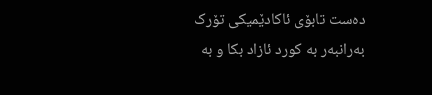ده‌ست تابۆی ئاکادێمیکی تۆرک به‌رانبه‌ر به‌ کورد ئازاد بکا و به‌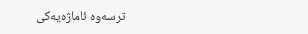ترسه‌وه‌ ئاماژه‌یه‌کی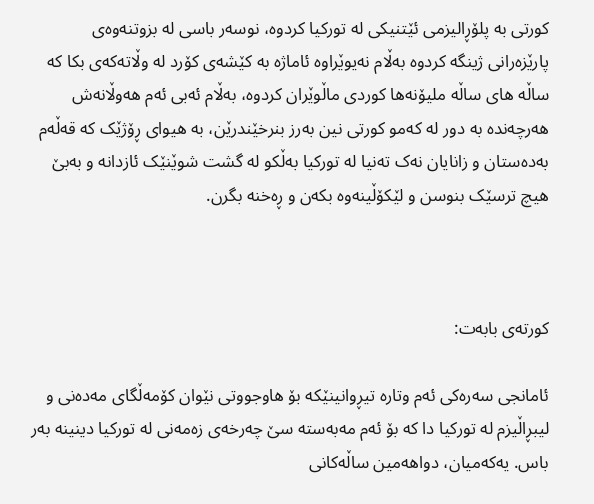کورتی به‌ پلۆڕالیزمی ئێتنیکی له‌ تورکیا کردوه‌، نوسه‌ر باسی له‌ بزوتنه‌وه‌ی پارێزه‌رانی ژینگه‌ کردوه‌ به‌ڵام نه‌یوێراوه‌ ئاماژه‌ به‌ کێشه‌ی کۆرد له‌ وڵاته‌که‌ی بکا که‌ ساڵه های ساڵه‌ ملیۆنه‌ها کوردی ماڵوێران کردوه‌، به‌ڵام ئه‌بی ئه‌م هه‌وڵانه‌ش هه‌رچه‌نده‌ به‌ دور له‌ که‌مو کورتی نین به‌رز بنرخێندرێن، به‌ هیوای ڕۆژێک که‌ قه‌ڵه‌م به‌ده‌ستان و زانایان نه‌ک ته‌نیا له‌ تورکیا به‌ڵکو له‌ گشت شوێنێک ئازدانه‌ و به‌بێ هیچ ترسێک بنوسن و لێکۆڵینه‌وه‌ بکه‌ن و ڕه‌خنه‌ بگرن.



کورته‌ی بابه‌ت:

ئامانجی سه‌ره‌کی ئه‌م وتاره‌ تیڕوانینێکه‌ بۆ هاوجووتی نێوان کۆمه‌ڵگای مه‌ده‌نی و لیبڕاڵیزم له‌ تورکیا دا که‌ بۆ ئه‌م مه‌به‌سته‌ سێ چه‌رخه‌ی زه‌مه‌نی له‌ تورکیا دینینه‌ به‌ر باس. یه‌که‌میان، دواهه‌مین ساڵه‌کانی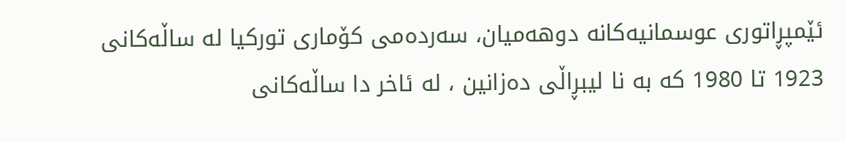ئێمپڕاتوری عوسمانیه‌کانه‌ دوهه‌میان، سه‌رده‌می کۆماری تورکیا له‌ ساڵه‌کانی 1923 تا 1980 که‌ به‌ نا لیبڕاڵی ده‌زانین ، له‌ ئاخر دا ساڵه‌کانی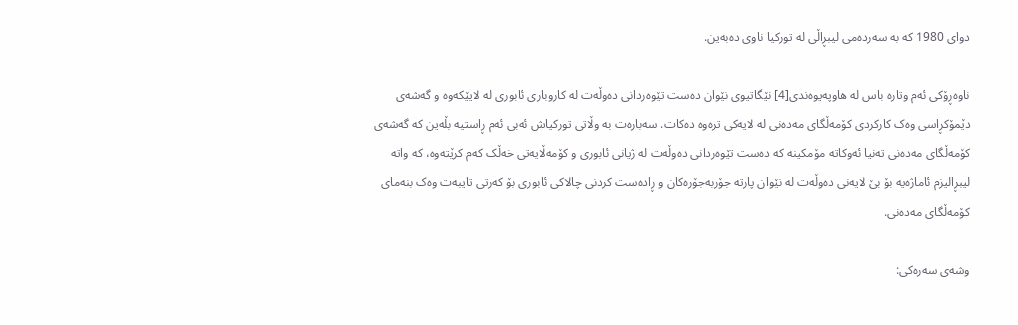دوای 1980 که‌ به‌ سه‌رده‌می لیبڕاڵی له‌ تورکیا ناوی ده‌به‌ین.

ناوه‌ڕۆکی ئه‌م وتاره‌ باس له‌ هاوپه‌یوه‌ندی[4] نێگاتیوی نێوان ده‌ست تێوه‌ردانی ده‌وڵه‌ت له‌ کاروباری ئابوری له‌ لایێکه‌وه‌ و گه‌شه‌ی دێمۆکڕاسی وه‌ک کارکردی کۆمه‌ڵگای مه‌ده‌نی له‌ لایه‌کی تره‌وه‌ ده‌کات. سه‌باره‌ت به‌ وڵاتی تورکیاش ئه‌بی ئه‌م ڕاستیه‌ بڵه‌ین که‌ گه‌شه‌ی کۆمه‌ڵگای مه‌ده‌نی ته‌نیا ئه‌وکاته‌ مۆمکینه‌ که‌ ده‌ست تێوه‌ردانی ده‌وڵه‌ت له‌ ژیانی ئابوری و کۆمه‌ڵایه‌تی خه‌ڵک که‌م کرێته‌وه‌، که‌ واته‌ لیبڕالیزم ئاماژه‌یه‌ بۆ بێ لایه‌نی ده‌وڵه‌ت له‌ نێوان پارته‌ جۆربه‌جۆره‌کان و ڕاده‌ست کردنی چالاکی ئابوری بۆ که‌رتی تایبه‌ت وه‌ک بنه‌مای کۆمه‌ڵگای مه‌ده‌نی.

وشه‌ی سه‌ره‌کی: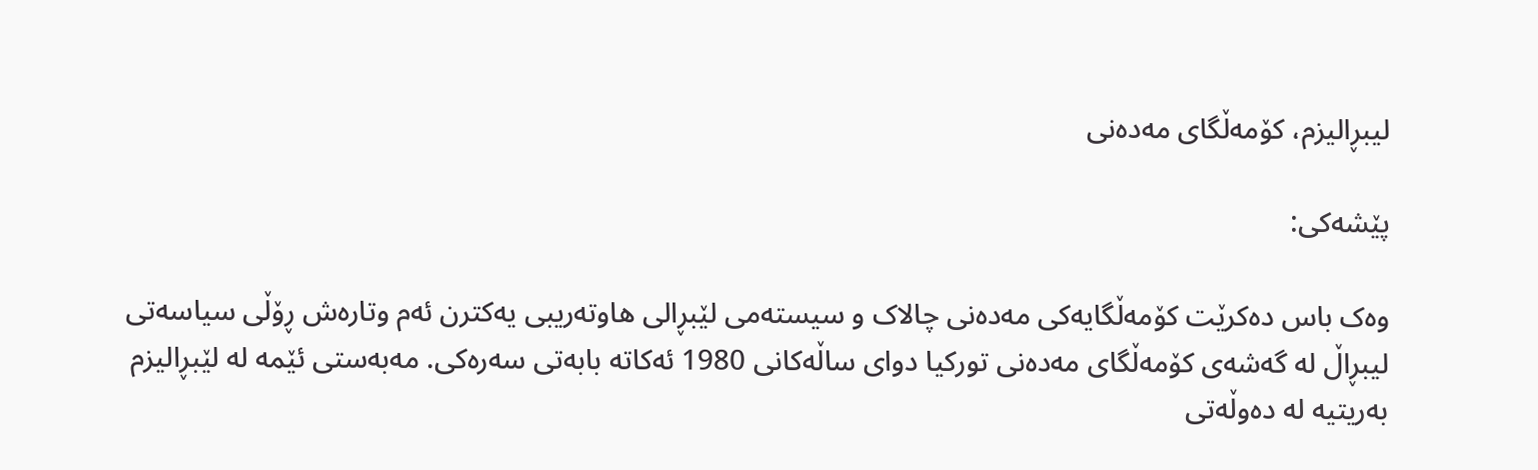لیبڕالیزم، کۆمه‌ڵگای مه‌ده‌نی

پێشه‌کی:

وه‌ک باس ده‌کرێت کۆمه‌ڵگایه‌کی مه‌ده‌نی چالاک و سیسته‌می لێبڕالی هاوته‌ریبی یه‌کترن ئه‌م وتاره‌ش ڕۆڵی سیاسه‌تی لیبڕاڵ له‌ گه‌شه‌ی کۆمه‌ڵگای مه‌ده‌نی تورکیا دوای ساڵه‌کانی 1980 ئه‌کاته‌ بابه‌تی سه‌ره‌کی. مه‌به‌ستی ئێمه‌ له‌ لێبڕالیزم به‌ریتیه‌ له‌ ده‌وڵه‌تی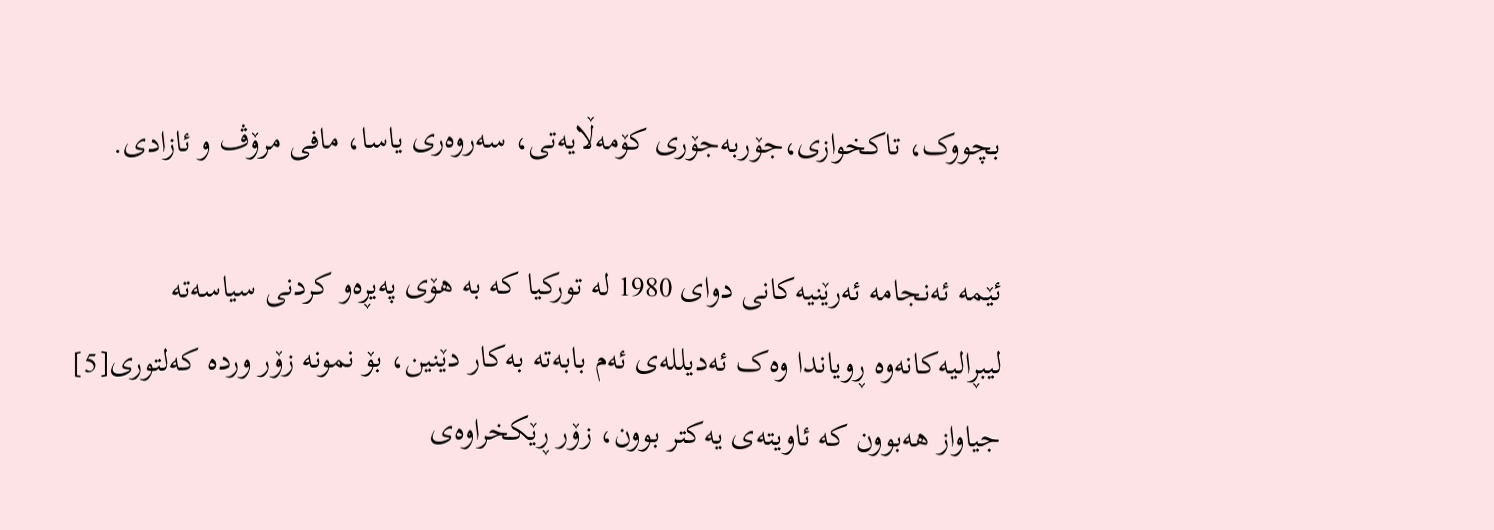بچووک، تاکخوازی،جۆربه‌جۆری کۆمه‌ڵایه‌تی، سه‌روه‌ری یاسا، مافی مرۆڤ و ئازادی.

ئێمه‌ ئه‌نجامه‌ ئه‌رێنیه‌کانی دوای 1980 له‌ تورکیا که‌ به‌ هۆی په‌یڕه‌و کردنی سیاسه‌ته‌ لیبڕالیه‌کانه‌وه‌ ڕویاندا وه‌ک ئه‌دیلله‌ی ئه‌م بابه‌ته‌ به‌کار دێنین، بۆ نمونه‌ زۆر ورده‌ که‌لتوری[5] جیاواز هه‌بوون که‌ ئاویته‌ی یه‌کتر بوون، زۆر ڕێکخراوه‌ی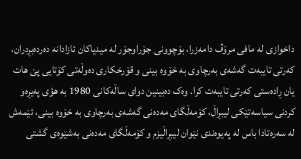داخوازی له‌ مافی مرۆڤ دامه‌زرا، بۆچوونی جۆراوجۆر له‌ میدیاکان ئازادانه‌ ده‌رده‌بڕدران، که‌رتی تایبه‌ت گه‌شه‌ی به‌رچاوی به‌ خۆوه‌ بینی و قۆرخکاری ده‌وڵه‌تی کۆتایی پێ هات یان ڕاده‌ستی که‌رتی تایبه‌ت کرا. وه‌ک ده‌بینین دوای ساڵه‌کانی 1980 به‌ هؤی په‌یڕه‌و کردنی سیاسه‌تێکی لیبڕاڵ، کۆمه‌ڵگای مه‌ده‌نی گه‌شه‌ی به‌رچاوی به‌ خۆوه‌ بینی، ئێمه‌ش له‌ سه‌ره‌تادا باس له‌ په‌یوه‌ندی نێوان لیبڕاڵیزم و کۆمه‌ڵگای مه‌ده‌نی به‌شێوه‌ی گشتی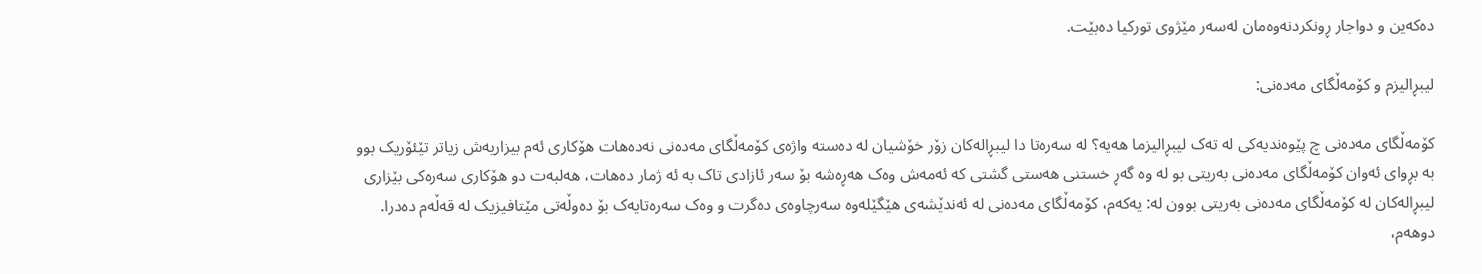ده‌که‌ین و دواجار ڕونکردنه‌وه‌مان له‌سه‌ر مێژوی تورکیا ده‌بێت.

لیبڕالیزم و کۆمه‌ڵگای مه‌ده‌نی:

کۆمه‌ڵگای مه‌ده‌نی چ پێوه‌ندیه‌کی له‌ ته‌ک لیبڕالیزما هه‌یه‌؟ له‌ سه‌ره‌تا دا لیبڕاله‌کان زۆر خۆشیان له‌ ده‌سته‌ واژه‌ی کۆمه‌ڵگای مه‌ده‌نی نه‌ده‌هات هۆکاری ئه‌م بیزاریه‌ش زیاتر تێئۆریک بوو به‌ بڕوای ئه‌وان کۆمه‌ڵگای مه‌ده‌نی به‌ریتی بو له‌ وه‌ گه‌ڕ خستنی هه‌ستی گشتی که‌ ئه‌مه‌ش وه‌ک هه‌ڕه‌شه‌ بۆ سه‌ر ئازادی تاک به‌ ئه‌ ژمار ده‌هات، هه‌لبه‌ت دو هۆکاری سه‌ره‌کی بێزاری لیبڕاله‌کان له‌ کۆمه‌ڵگای مه‌ده‌نی به‌ریتی بوون له‌: یه‌که‌م، کۆمه‌ڵگای مه‌ده‌نی له‌ ئه‌ندێشه‌ی هێگێله‌وه‌ سه‌رچاوه‌ی ده‌گرت و وه‌ک سه‌ره‌تایه‌ک بۆ ده‌وڵه‌تی مێتافیزیک له‌ قه‌ڵه‌م ده‌درا. دوهه‌م،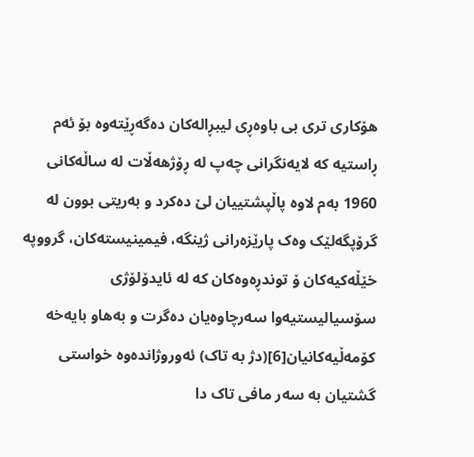هۆکاری تری بی باوه‌ڕی لیبڕاله‌کان ده‌گه‌ڕێته‌وه‌ بۆ ئه‌م ڕاستیه‌ که‌ لایه‌نگرانی چه‌پ له‌ ڕۆژهه‌ڵات له‌ ساڵه‌کانی 1960 به‌م لاوه‌ پاڵپشتییان لێ ده‌کرد و به‌ریتی بوون له‌ گرۆپگه‌لێک وه‌ک پارێزه‌رانی ژینگه‌، فیمینیسته‌کان، گرووپه‌ خێڵه‌کیه‌کان ۆ توندڕه‌وه‌کان که‌ له‌ ئایدۆلۆژی سۆسیالیستیه‌وا سه‌رچاوه‌یان ده‌گرت و به‌هاو بایه‌خه‌ کۆمه‌ڵیه‌کانیان[6](دژ به‌ تاک) ئه‌وروژانده‌وه‌ خواستی گشتیان به‌ سه‌ر مافی تاک دا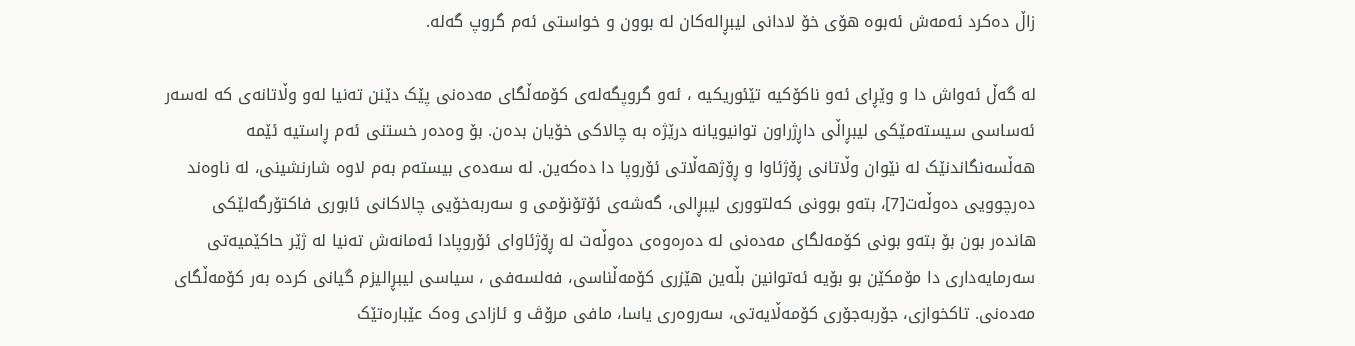زاڵ ده‌کرد ئه‌مه‌ش ئه‌بوه‌ هۆی خۆ لادانی لیبڕاله‌کان له‌ بوون و خواستی ئه‌م گروپ گه‌له‌.

له‌ گه‌ڵ ئه‌واش دا و وێڕای ئه‌و ناکۆکیه‌ تێئوریکیه ، ئه‌و گروپگه‌له‌ی کۆمه‌ڵگای مه‌ده‌نی پێک دێنن ته‌نیا له‌و وڵاتانه‌ی که‌ له‌سه‌ر ئه‌ساسی سیسته‌مێکی لیبڕاڵی داڕژراون توانیویانه‌ درێژه‌ به‌ چالاکی خۆیان بده‌ن. بۆ وه‌ده‌ر خستنی ئه‌م ڕاستیه‌ ئێمه‌ هه‌ڵسه‌نگاندنێک له‌ نێوان وڵاتانی ڕۆژئاوا و ڕۆژهه‌ڵاتی ئۆروپا دا ده‌که‌ین. له‌ سه‌ده‌ی بیسته‌م به‌م لاوه‌ شارنشینی، له‌ ناوه‌ند ده‌رچوویی ده‌وڵه‌ت[7]، بته‌و بوونی که‌لتووری لیبڕالی، گه‌شه‌ی ئۆتۆنۆمی و سه‌ربه‌خۆیی چالاکانی ئابوری فاکتۆرگه‌لێکی هانده‌ر بون بۆ بته‌و بونی کۆمه‌لگای مه‌ده‌نی له‌ ده‌ره‌وه‌ی ده‌وڵه‌ت له‌ ڕۆژئاوای ئۆروپادا ‌ئه‌مانه‌ش ته‌نیا له‌ ژێر ‌‌حاکێمیه‌تی سه‌رمایه‌داری دا مۆمکێن بو بۆیه‌ ئه‌توانین بڵه‌ین هێزری کۆمه‌ڵناسی، فه‌لسه‌فی ، سیاسی لیبڕالیزم گیانی کرده‌ به‌ر کۆمه‌ڵگای مه‌ده‌نی. تاکخوازی، جۆربه‌جۆری کۆمه‌ڵایه‌تی، سه‌روه‌ری یاسا، مافی مرۆڤ و ئازادی وه‌ک عێباره‌تێک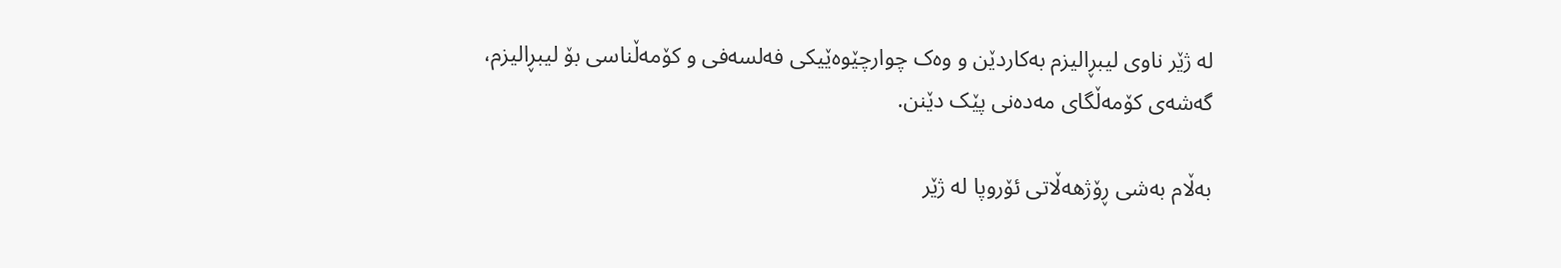له‌ ژێر ناوی لیبڕالیزم به‌کاردێن و وه‌ک چوارچێوه‌ێیکی فه‌لسه‌فی و کۆمه‌ڵناسی بۆ لیبڕالیزم، گه‌شه‌ی کۆمه‌ڵگای مه‌ده‌نی پێک دێنن.

به‌ڵام به‌شی ڕۆژهه‌ڵاتی ئۆروپا له‌ ژێر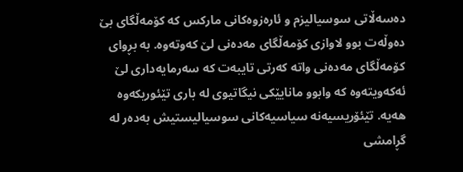ده‌سه‌ڵاتی سوسیالیزم و ئاره‌زوه‌کانی مارکس که‌ کۆمه‌ڵگای بێ ده‌وڵه‌ت بوو لاوازی کۆمه‌ڵگای مه‌ده‌نی لێ که‌وته‌وه‌. به‌ بڕوای کۆمه‌ڵگای مه‌ده‌نی واته‌ که‌رتی تایبه‌ت که‌ سه‌رمایه‌داری لێ ئه‌که‌ویته‌وه که‌ وابوو مانایێکی نیگاتیوی له‌ باری تێئوریکه‌وه‌ هه‌یه‌. تێئۆریسیه‌نه‌ سیاسیه‌کانی سوسیالیستیش به‌ده‌ر له‌ گڕامشی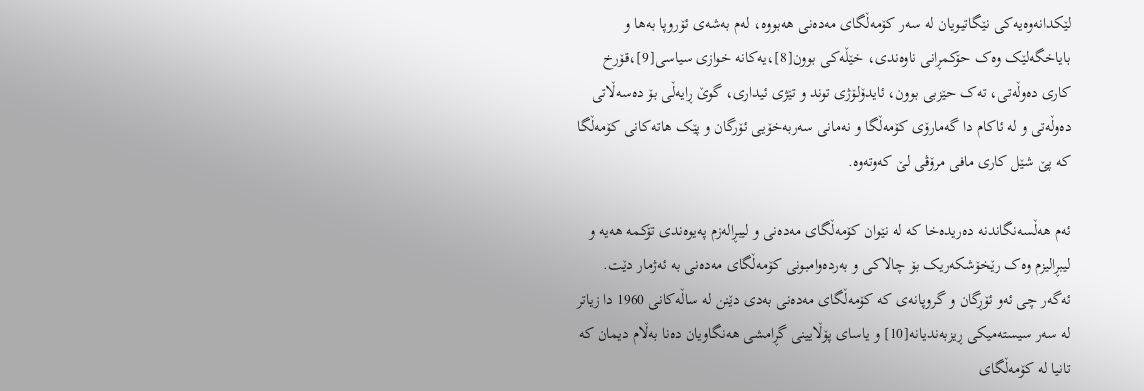لێکدانه‌وه‌یه‌کی نێگاتیویان له‌ سه‌ر کۆمه‌ڵگای مه‌ده‌نی هه‌بووه‌، له‌م به‌شه‌ی ئۆروپا به‌ها و بایاخگه‌لێک وه‌ک حۆکمڕانی ناوه‌ندی، خێڵه‌کی بوون[8]،یه‌کانه‌ خوازی سیاسی[9]،قۆرخ کاری ده‌وڵه‌تی، ته‌ک حێزبی بوون، ئایدۆلۆژی توند و تێژی ئیداری، گوێ ڕایه‌ڵی بۆ ده‌سه‌ڵاتی ده‌وڵه‌تی و له‌ ئاکام دا گه‌مارۆی کۆمه‌ڵگا و نه‌مانی سه‌ربه‌خۆیی ئۆرگان و پێک هاته‌کانی کۆمه‌ڵگا که‌ پێ شێل کاری مافی مرۆڤی لێ که‌وته‌وه‌.

ئه‌م هه‌ڵسه‌نگاندنه‌ ده‌ریده‌خا که‌ له‌ نێوان کۆمه‌ڵگای مه‌ده‌نی و لیبڕاله‌زم په‌یوه‌ندی تۆکمه‌ هه‌یه‌ و لیبڕالیزم وه‌ک رێخۆشکه‌ریک بۆ چالاکی و به‌رده‌وامبونی کۆمه‌ڵگای مه‌ده‌نی به‌ ئه‌ژمار دێت. ئه‌گه‌ر چی ئه‌و ئۆڕگان و گروپانه‌ی که‌ کۆمه‌ڵگای مه‌ده‌نی به‌دی دێنن له‌ ساڵه‌کانی 1960 دا زیاتر له‌ سه‌ر سیسته‌میکی ڕیزبه‌ندیانه‌[10] و یاسای پۆڵایینی گڕامشی هه‌نگاویان ده‌نا به‌ڵام دیمان که‌ تانیا له‌ کۆمه‌ڵگای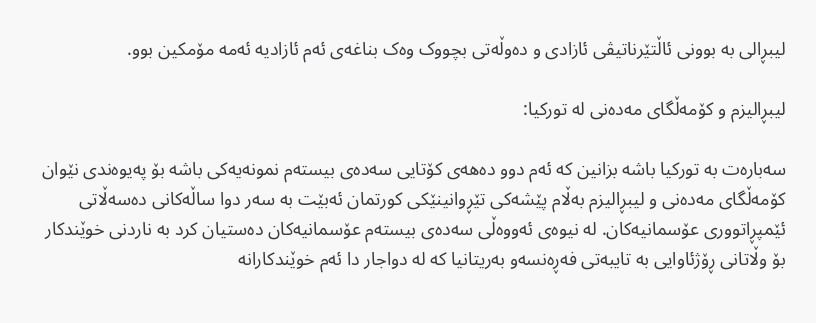لیبڕالی به‌ بوونی ئاڵتێرناتیڤی ئازادی و ده‌وڵه‌تی بچووک وه‌ک بناغه‌ی ئه‌م ئازادیه‌ ئه‌مه‌ مۆمکین بوو.

لیبڕالیزم و کۆمه‌ڵگای مه‌ده‌نی له‌ تورکیا:

سه‌باره‌ت به‌ تورکیا باشه‌ بزانین که‌ ئه‌م دوو ده‌هه‌ی کۆتایی سه‌ده‌ی بیسته‌م نمونه‌یه‌کی باشه‌ بۆ په‌یوه‌ندی نێوان کۆمه‌ڵگای مه‌ده‌نی و لیبڕالیزم به‌ڵام پێشه‌کی تێڕوانینێکی کورتمان ئه‌بێت به‌ سه‌ر دوا ساڵه‌کانی ده‌سه‌ڵاتی ئێمپڕاتووری عۆسمانیه‌کان. له‌ نیوه‌ی ئه‌ووه‌ڵی سه‌ده‌ی بیسته‌م عۆسمانیه‌کان ده‌ستیان کرد به‌ ناردنی خوێندکار بۆ وڵاتانی ڕۆژئاوایی به‌ تایبه‌تی فه‌ڕه‌نسه‌و به‌ریتانیا که‌ له‌ دواجار دا ئه‌م خوێندکارانه‌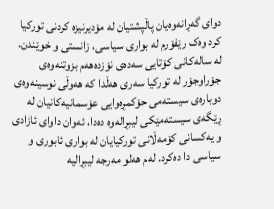دوای گه‌ڕانه‌وه‌یان پاڵپشتیان له‌ مۆدیرنیزه‌ کردنی تورکیا کرد وه‌ک رێفۆرم له‌ بواری سیاسی، زانستی و خوێندن. له‌ ساله‌کانی کۆتایی سه‌ده‌ی نۆزده‌هه‌م بزوتنه‌وه‌ی جۆراوجۆر له‌ تورکیا سه‌ری هه‌ڵدا که‌ هه‌وڵی نوسینه‌وه‌ی دوباره‌ی سیسته‌می حۆکمڕه‌وایی عۆسمانیه‌کانیان له‌ ڕێگه‌ی سیسته‌مێکی لیبڕاله‌وه‌ ده‌دا، ئه‌وان داوای ئازادی و یه‌کسانی کۆمه‌ڵانی تورکیایان له‌ بواری ئابوری و سیاسی دا ده‌کرد. له‌م هه‌لو مه‌رجه‌ لیبڕالیه‌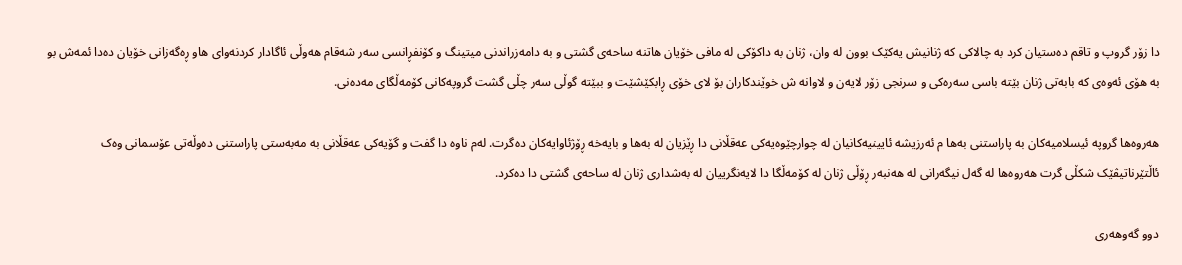دا زۆر گروپ و تاقم ده‌ستیان کرد به‌ چالاکی که‌ ژنانیش یه‌کێک بوون له‌ وان، ژنان به‌ داکۆکی له‌ مافی خۆیان هاتنه‌ ساحه‌ی گشتی و به‌ دامه‌زراندنی میتینگ و کۆنفڕانسی سه‌ر شه‌قام هه‌وڵی ئاگادار کردنه‌وای هاو ڕه‌گه‌زانی خۆیان ده‌دا ئمه‌ش بو به‌ هۆی ئه‌وه‌ی که‌ بابه‌تی ژنان بێته‌ باسی سه‌ره‌کی و سرنجی زۆر لایه‌ن و لاوانه‌ ش خوێندکاران بۆ لای خۆی ڕابکێشێت و ببێته‌ گوڵی سه‌ر چڵی گشت گروپه‌کانی کۆمه‌ڵگای مه‌ده‌نی.

هه‌روه‌ها گروپه‌ ئیسلامیه‌کان به‌ پاراستنی به‌ها م ئه‌رزیشه‌ ئایینیه‌کانیان له‌ چوارچێوه‌یه‌کی عه‌قڵانی دا ڕێزیان له‌ به‌ها و بایه‌خه‌ ڕۆژئاوایه‌کان ده‌گرت. له‌م ناوه‌ دا گفت و گۆیه‌کی عه‌قڵانی به‌ مه‌به‌ستی پاراستنی ده‌وڵه‌تی عۆسمانی وه‌ک ئاڵتێرناتیڤێک شکڵی گرت هه‌روه‌ها له‌ گه‌ل نیگه‌رانی له‌ هه‌نبه‌ر ڕۆڵی ژنان له‌ کۆمه‌ڵگا دا لایه‌نگرییان له‌ به‌شداری ژنان له‌ ساحه‌ی گشتی دا ده‌کرد.

دوو گه‌وهه‌ری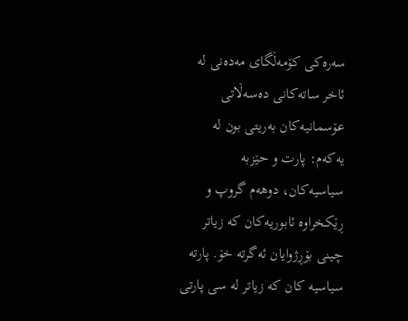سه‌ره‌کی کۆمه‌ڵگای مه‌ده‌نی له‌ ئاخر ساته‌کانی ده‌سه‌ڵاتی عۆسمانیه‌کان به‌ریتی بون له‌ یه‌که‌م: پارت و حێزبه‌ سیاسیه‌کان، دوهه‌م گروپ و ڕێکخراوه‌ ئابوریه‌کان که‌ زیاتر چینی بۆڕژوایان ئه‌گرته‌ خۆ. پارته‌ سیاسیه‌ کان که‌ زیاتر له‌ سی پارتی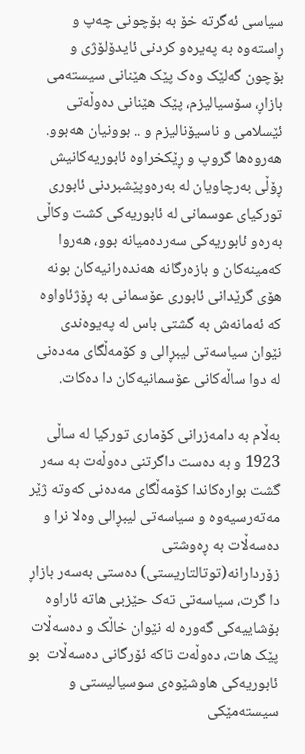سیاسی ئه‌گرته‌ خۆ به‌ بۆچونی چه‌پ و ڕاسته‌وه‌ به‌ په‌یره‌و کردنی ئایدۆلۆژی و بۆچون گه‌لێک وه‌ک پێک هێنانی سیسته‌می بازاڕ، سۆسیالیزم، پێک هێنانی ده‌وڵه‌تی ئێسلامی و ناسیۆنالیزم و .. بوونیان هه‌بوو. هه‌روه‌ها گروپ و ڕێکخراوه‌‌ ئابوریه‌کانیش ڕۆڵی به‌رچاویان له‌ به‌ره‌وپێشبردنی ئابوری تورکیای عوسمانی له‌ ئابوریه‌کی کشت وکاڵی به‌ره‌و ئابوریه‌کی سه‌رده‌میانه‌ بوو، هه‌روا که‌مینه‌کان و بازه‌رگانه‌ هه‌نده‌رانیه‌کان بونه‌ هۆی‌ گرێدانی ئابوری عۆسمانی به‌ ڕۆژئاواوه‌ که‌ ئه‌مانه‌ش به‌ گشتی باس له‌ په‌یوه‌ندی نێوان سیاسه‌تی لیبڕالی و کۆمه‌ڵگای مه‌ده‌نی له‌ دوا ساڵه‌کانی عۆسمانیه‌کان دا ده‌کات.

به‌ڵام به‌ دامه‌زرانی کۆماری تورکیا له‌ ساڵی 1923 و به‌ ده‌ست داگرتنی ده‌وڵه‌ت به‌ سه‌ر گشت بواره‌کاندا کۆمه‌ڵگای مه‌ده‌نی که‌وته‌ ژێر مه‌ته‌رسیه‌وه‌ و سیاسه‌تی لیبڕالی وه‌لا نرا و ده‌سه‌ڵات به‌ ڕه‌وشتی زۆردارانه‌(توتالتاریستی) ده‌ستی به‌سه‌ر بازاڕ دا گرت، سیاسه‌تی ته‌ک حێزبی هاته‌ ئاراوه‌ بۆشاییه‌کی گه‌وره‌ له‌ نێوان خاڵک و ده‌سه‌ڵات پێک هات، ده‌وڵه‌ت تاکه‌ ئۆرگانی ده‌سه‌ڵات  بو ئابوریه‌کی هاوشێوه‌ی سوسیالیستی و سیسته‌مێکی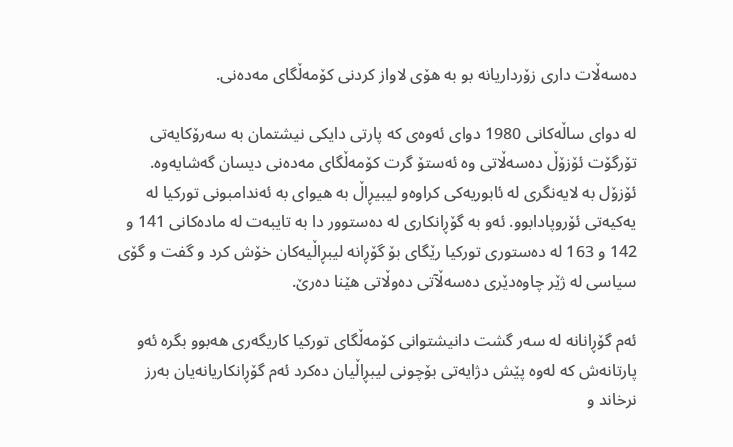ده‌سه‌ڵات داری زۆرداریانه‌ بو به‌ هۆی لاواز کردنی کۆمه‌ڵگای مه‌ده‌نی.

له‌ دوای ساڵه‌کانی 1980 دوای ئه‌وه‌ی که‌ پارتی دایکی نیشتمان به‌ سه‌رۆکایه‌تی تۆرگۆت ئۆزۆڵ ده‌سه‌ڵاتی وه‌ ئه‌ستۆ گرت کۆمه‌ڵگای مه‌ده‌نی دیسان گه‌شایه‌وه‌. ئۆزۆل به‌ لایه‌نگری له‌ ئابوریه‌کی کراوه‌و لیبیڕاڵ به‌ هیوای به‌ ئه‌ندامبونی تورکیا له‌ یه‌کیه‌تی ئۆروپادابوو. ئه‌و به‌ گۆڕانکاری له‌ ده‌ستوور دا به‌ تایبه‌ت له‌ ماده‌کانی 141 و 142 و 163 له‌ ده‌ستوری تورکیا رێگای بۆ گۆڕانه‌ لیبڕاڵیه‌کان خۆش کرد و گفت و گۆی سیاسی له‌ ژێر چاوه‌دێری ده‌سه‌ڵآتی ده‌وڵاتی هێنا ده‌رێ.

ئه‌م گۆڕانانه‌ له‌ سه‌ر گشت دانیشتوانی کۆمه‌ڵگای تورکیا کاریگه‌ری هه‌بوو بگره‌ ئه‌و پارتانه‌ش که‌ له‌وه‌ پێش دژایه‌تی بۆچونی لیبڕاڵیان ده‌کرد ئه‌م گۆڕانکاریانه‌یان به‌رز نرخاند و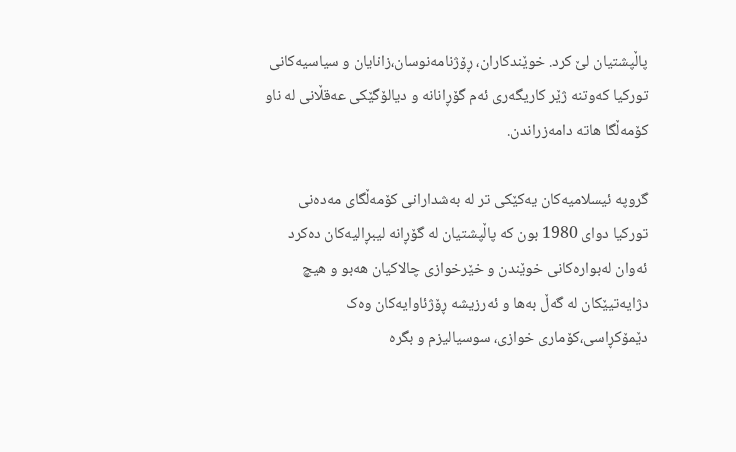پاڵپشتیان لێ کرد. خوێندکاران، ڕۆژنامه‌نوسان،زانایان و سیاسیه‌کانی تورکیا که‌وتنه‌ ژێر کاریگه‌ری ئه‌م گۆڕانانه‌ و دیالۆگێکی عه‌قڵانی له‌ ناو کۆمه‌ڵگا هاته‌ دامه‌زراندن.

گروپه‌ ئیسلامیه‌کان یه‌کێکی تر له‌ به‌شدارانی کۆمه‌ڵگای مه‌ده‌نی تورکیا دوای 1980 بون که‌ پاڵپشتیان له‌ گۆڕانه‌ لیبڕالیه‌کان ده‌کرد ئه‌وان له‌بواره‌کانی خو‌ێندن و خێرخوازی چالاکیان هه‌بو و هیچ دژایه‌تیێکان له‌ گه‌ڵ به‌ها و ئه‌رزیشه‌ ڕۆژئاوایه‌کان وه‌ک دێمۆکڕاسی،کۆماری خوازی، سوسیالیزم و بگره‌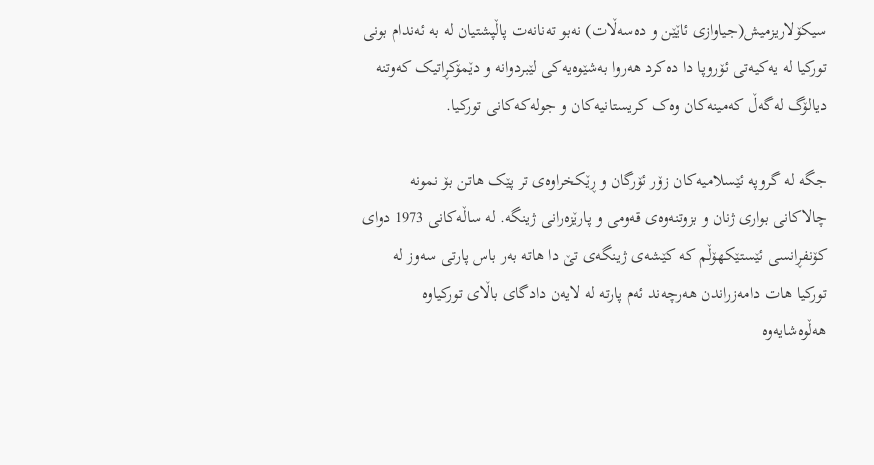سیکۆلاریزمیش(جیاوازی ئاێێن و ده‌سه‌ڵات) نه‌بو ته‌نانه‌ت پاڵپشتیان له‌ به‌ ئه‌ندام بونی تورکیا له‌ یه‌کیه‌تی ئۆروپا دا ده‌کرد هه‌روا به‌شێوه‌یه‌کی لێبردوانه‌ و دێمۆکڕاتیک که‌وتنه‌ دیالۆگ له‌گه‌ڵ که‌مینه‌کان وه‌ک کریستانیه‌کان و جوله‌که‌کانی تورکیا.

جگه‌ له‌ گروپه‌ ئێسلامیه‌کان زۆر ئۆرگان و ڕێکخراوه‌ی تر پێک هاتن بۆ نمونه‌ چالاکانی بواری ژنان و بزوتنه‌وه‌ی قه‌ومی و پارێزه‌رانی ژینگه‌. له‌ ساڵه‌کانی 1973 دوای کۆنفڕانسی ئێستێکهۆڵم که‌ کێشه‌ی ژینگه‌ی تێ دا هاته‌ به‌ر باس پارتی سه‌وز له‌ تورکیا هات دامه‌زراندن هه‌رچه‌ند ئه‌م پارته‌ له‌ لایه‌ن دادگای باڵای تورکیاوه‌  هه‌ڵوه‌شایه‌وه‌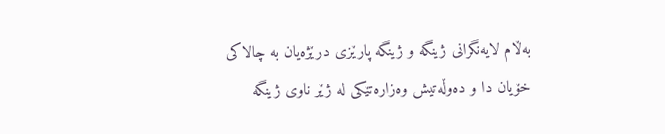به‌ڵام لایه‌نگرانی ژینگه‌ و ژینگه‌ پارێزی درێژه‌یان به‌ چالاکی خۆیان دا و ده‌وڵه‌تیش وه‌زاره‌تێکی له‌ ژێر ناوی ژینگه‌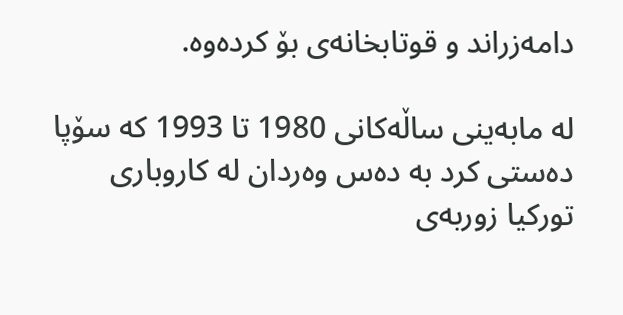دامه‌زراند و قوتابخانه‌ی بۆ کرده‌وه‌.

له‌ مابه‌ینی ساڵه‌کانی 1980 تا 1993 که‌ سۆپا ده‌ستی کرد به‌ ده‌س وه‌ردان له‌ کاروباری تورکیا زوربه‌ی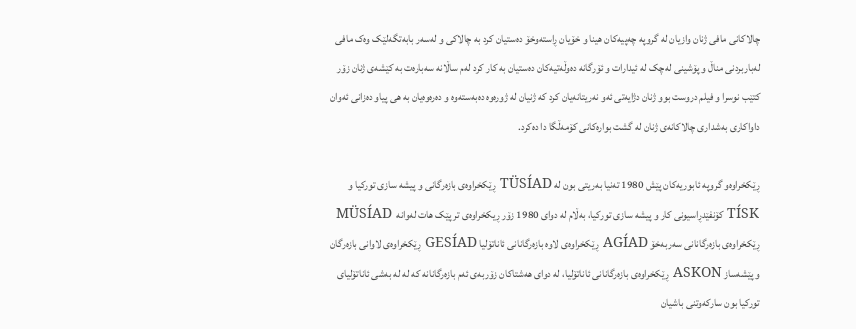چالاکانی مافی ژنان وازیان له‌ گروپه‌ چه‌پیه‌کان هینا و خۆیان ڕاسته‌وخۆ ده‌ستیان کرد به‌ چالاکی و له‌سه‌ر بابه‌تگه‌لێک وه‌ک مافی له‌باربردنی مناڵ و پۆشینی له‌چک له‌ ئیدارات و ئۆرگانه‌ ده‌وڵه‌تیه‌کان ده‌ستیان به‌ کار کرد له‌م ساڵانه‌ سه‌باره‌ت به‌ کێشه‌ی ژنان زۆر کتێب نوسرا و فیلم دروست بوو ژنان دژایه‌تی ئه‌و نه‌ریتانه‌یان کرد که‌ ژنیان له‌ ژوره‌وه‌ ده‌به‌سته‌وه‌ و ده‌ره‌وه‌یان به‌ هی پیاو ده‌زانی ئه‌وان داواکاری به‌شداری چالاکانه‌ی ژنان له‌ گشت بواره‌کانی کۆمه‌ڵگا دا ده‌کرد.

ڕێکخراوه‌و گروپه‌ ئابوریه‌کان پێش 1980 ته‌نیا به‌ریتی بون له‌ TÜSÍAD ڕێکخراوه‌ی بازه‌رگانی و پیشه‌ سازی تورکیا و TÍSK کۆنفێدڕاسیونی کار و پیشه‌ سازی تورکیا، به‌ڵام له‌ دوای 1980 زۆر ڕیکخراوه‌ی تر پێک هات له‌وانه‌  MÜSÍAD ڕێکخراوه‌ی بازه‌رگانانی سه‌ربه‌خۆ AGÍAD ڕێکخراوه‌ی لاوه‌ بازه‌رگانانی ئاناتۆلیا GESÍAD ڕێکخراوه‌ی لاوانی بازه‌رگان و پێشه‌ساز ASKON ڕێکخراوه‌ی بازه‌رگانانی ئاناتۆلیا، له‌ دوای هه‌شتاکان زۆربه‌ی ئه‌م بازه‌رگانانه‌ که‌ له‌ له‌ به‌شی ئاناتۆلیای تورکیا بون سارکه‌وتنی باشیان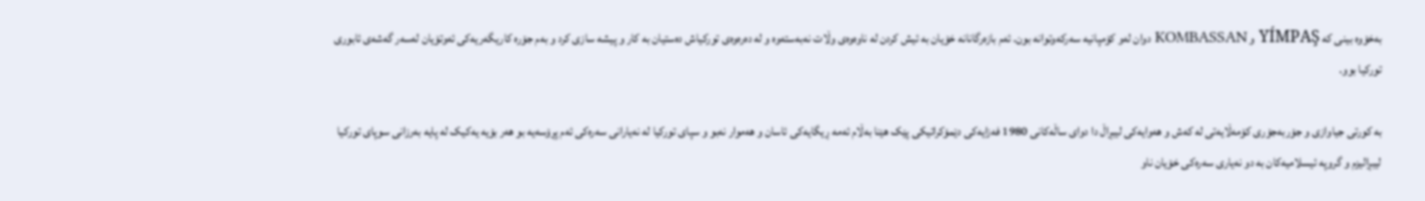به‌خۆوه‌ بینی که‌ YÍMPAŞ و KOMBASSAN دوان له‌و کۆمپانیه‌ سه‌رکه‌وتوانه‌ بون. ئه‌م بازه‌رگانانه‌ خۆیان به‌ ئیش کردن له‌ ناوه‌وه‌ی وڵات نه‌به‌سته‌وه‌ و له‌ ده‌ره‌وه‌ی تورکیاش ده‌ستیان به‌ کار و پیشه‌ سازی کرد و به‌م جۆره‌ کاریگه‌ریه‌کی ئه‌وتۆیان له‌سه‌ر گه‌شه‌ی ئابوری تورکیا بوو.

به‌ کورتی جیاوازی و جۆربه‌جۆری کۆمه‌ڵایه‌تی له‌ که‌ش و هه‌وایه‌کی لیبڕاڵ دا دوای ساڵه‌کانی 1980 فه‌زایه‌کی دێمۆکراتیکی پێک هێنا به‌ڵام ئه‌مه‌ ڕیگایه‌کی ئاسان و هه‌موار نه‌بو و سپای تورکیا له‌ نه‌یارانی سه‌ره‌کی ئه‌م پڕۆسه‌یه‌ بو هه‌ر بۆیه‌ یه‌کیک له‌ پایه‌ به‌رزانی سوپای تورکیا لیبڕالیزم و گروپه‌ ئیسلامیه‌کان به‌ دو نه‌یاری سه‌ره‌کی خۆیان ناو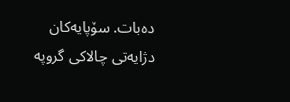ده‌بات. سۆپایه‌کان دژایه‌تی چالاکی گروپه‌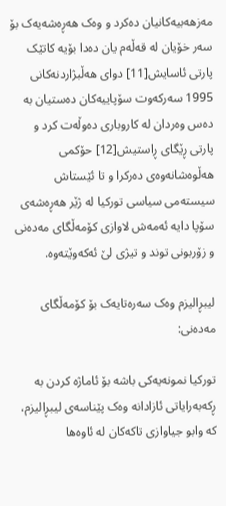مه‌زهه‌بیه‌کانیان ده‌کرد و وه‌ک هه‌ڕه‌شه‌یه‌ک بۆ سه‌ر خۆیان له‌ قه‌ڵه‌م یان ده‌دا بۆیه‌ کاتێک پارتی ئاسایش[11] دوای هه‌ڵبژاردنه‌کانی 1995 سه‌رکه‌وت سۆپاییه‌کان ده‌ستیان به‌ ده‌س وه‌ردان له‌ کاروباری ده‌وڵه‌ت کرد و پارتی ڕێگای ڕاستیش[12] حۆکمی هه‌ڵوه‌شانه‌وه‌ی ده‌رکرا و تا ئێستاش سیسته‌می سیاسی تورکیا له‌ ژێر هه‌ڕه‌شه‌ی سۆپا دایه‌ ئه‌مه‌ش لاوازی کۆمه‌ڵگای مه‌ده‌نی و زۆربونی توند و تیژی لێ ئه‌که‌وێته‌وه‌.

لیبڕالیزم وه‌ک سه‌ره‌تایه‌ک بۆ کۆمه‌ڵگای مه‌ده‌نی:

تورکیا نمونه‌یه‌کی باشه‌ بۆ ئاماژه‌ کردن به‌ ڕکه‌به‌رایاتی ئازادانه‌ وه‌ک پێناسه‌ی لیبڕالیزم، که‌ وابو جیاوازی تاکه‌کان له‌ ئاوه‌ها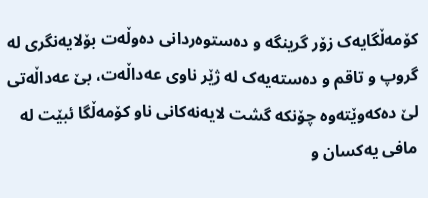کۆمه‌ڵگایه‌ک زۆر گرینگه‌ و ده‌ستوه‌ردانی ده‌وڵه‌ت بۆلایه‌نگری له‌ گروپ و تاقم و ده‌سته‌یه‌ک له‌ ژێر ناوی عه‌داڵه‌ت، بێ عه‌داڵه‌تی لێ ده‌که‌وێته‌وه‌ چۆنکه‌ گشت لایه‌نه‌کانی ناو کۆمه‌ڵگا ئبێت له‌ مافی یه‌کسان و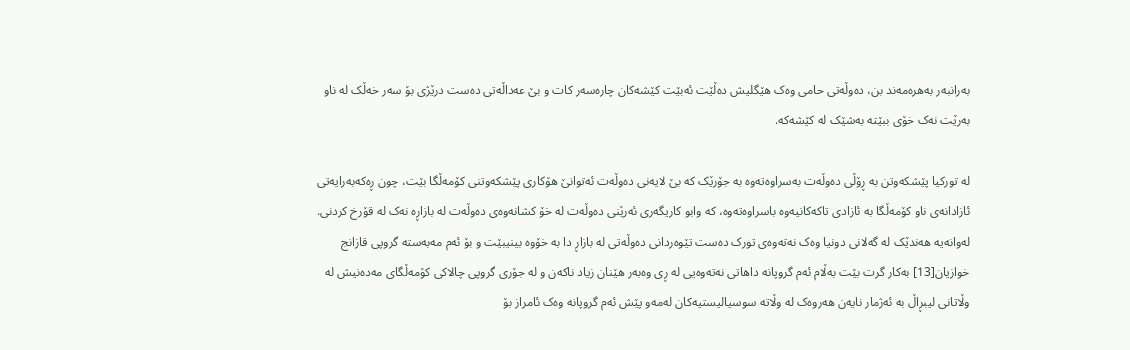به‌رانبه‌ر به‌هره‌مه‌ند بن، ده‌وڵه‌تی حامی وه‌ک هێگلیش ده‌ڵێت ئه‌بێت کێشه‌کان چاره‌سه‌ر ‌کات و بێ عه‌داڵه‌تی ده‌ست درێژی بۆ سه‌ر خه‌ڵک له‌ ناو به‌رێت نه‌ک خۆی ببێته‌ به‌شێک له‌ کێشه‌که‌.

له‌ تورکیا پێشکه‌وتن به‌ ڕۆڵی ده‌وڵه‌ت به‌سراوه‌ته‌وه‌ به‌ جۆرێک که‌ بێ لایه‌نی ده‌وڵه‌ت ئه‌توانێ هۆکاری پێشکه‌وتنی کۆمه‌ڵگا بێت، چون ڕه‌که‌به‌رایه‌تی ئازادانه‌ی ناو کۆمه‌ڵگا به‌ ئازادی تاکه‌کانیه‌وه‌ باسراوه‌ته‌وه‌، که‌ وابو کاریگه‌ری ئه‌رێنی ده‌وڵه‌ت له‌ خۆ کشانه‌وه‌ی ده‌وڵه‌ت له‌ بازاڕه‌ نه‌ک له‌ قۆرخ کردنی. له‌وانه‌یه‌ هه‌ندێک له‌ گه‌لانی دونیا وه‌ک نه‌ته‌وه‌ی تورک ده‌ست تێوه‌ردانی ده‌وڵه‌تی له‌ بازاڕ دا به‌ خۆوه‌ بینیبێت و بۆ ئه‌م مه‌به‌سته‌ گروپی قازانج خوازیان[13] به‌کار گرت بێت به‌ڵام ئه‌م گروپانه‌ داهاتی نه‌ته‌وه‌یی له‌ ڕی وه‌به‌ر هێنان زیاد ناکه‌ن و له‌ جۆری گروپی چالاکی کۆمه‌ڵگای مه‌ده‌نیش له‌ وڵاتانی لیبڕاڵ به‌ ئه‌ژمار نایه‌ن هه‌روه‌ک له‌ وڵاته‌ سوسیالیستیه‌کان له‌مه‌و پێش ئه‌م گروپانه‌ وه‌ک ئامراز بۆ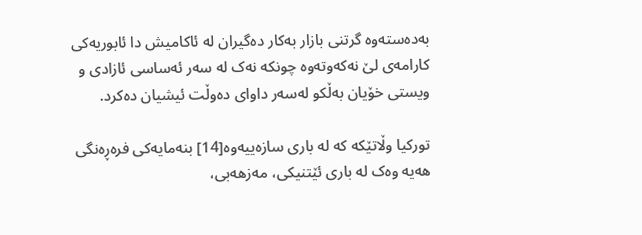به‌ده‌سته‌وه‌ گرتنی بازار به‌کار ده‌گیران له‌ ئاکامیش دا ئابوریه‌کی کارامه‌ی لێ نه‌که‌وته‌وه‌ چونکه‌ نه‌ک له‌ سه‌ر ئه‌ساسی ئازادی و ویستی خۆیان به‌ڵکو له‌سه‌ر داوای ده‌وڵت ئیشیان ده‌کرد.

تورکیا وڵاتێکه‌ که‌ له‌ باری سازه‌ییه‌وه‌[14] بنه‌مایه‌کی فره‌ڕه‌نگی هه‌یه‌ وه‌ک له‌ باری ئێتنیکی، مه‌زهه‌بی،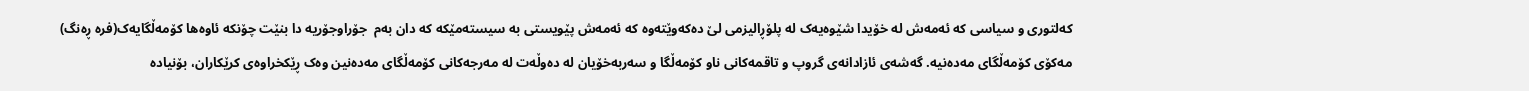که‌لتوری و سیاسی که‌ ئه‌مه‌ش له‌ خۆیدا شێوه‌یه‌ک له‌ پلۆڕالیزمی لێ ده‌که‌وێته‌وه‌ که‌ ئه‌مه‌ش پێویستی به‌ سیسته‌مێکه‌ که‌ دان به‌م  جۆراوجۆریه‌ دا بنێت چۆنکه‌ ئاوه‌ها کۆمه‌ڵگایه‌ک(فره‌ ڕه‌نگ) مه‌کۆی کۆمه‌ڵگای مه‌ده‌نیه. گه‌شه‌ی ئازادانه‌ی گروپ و تاقمه‌کانی ناو کۆمه‌ڵگا و سه‌ربه‌خۆیان له‌ ده‌وڵه‌ت له‌ مه‌رجه‌کانی کۆمه‌ڵگای مه‌ده‌نین وه‌ک ڕێکخراوه‌ی کرێکاران، بۆنیاده‌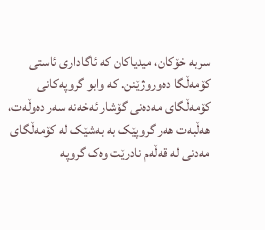سربه‌ خۆکان، میدیاکان که‌ ئاگاداری ئاستی کۆمه‌ڵگا ده‌وروژێنن. که‌ وابو گروپه‌کانی کۆمه‌ڵگای مه‌ده‌نی گۆشار ئه‌خه‌نه‌ سه‌ر ده‌وڵه‌ت، هه‌ڵبه‌ت هه‌ر گروپێک به‌ به‌شێک له‌ کۆمه‌ڵگای مه‌دنی له‌ قه‌ڵه‌م نادرێت وه‌ک گروپه‌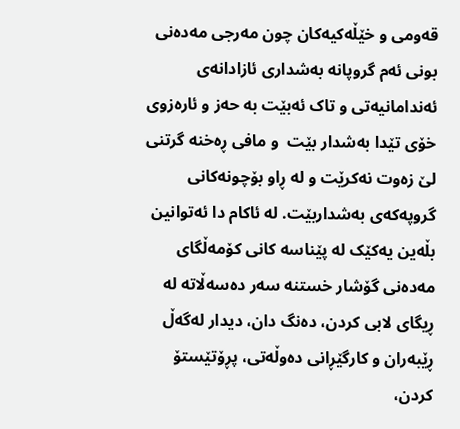قه‌ومی و خێڵه‌کیه‌کان چون مه‌رجی مه‌ده‌نی بونی ئه‌م گروپانه‌ به‌شداری ئازادانه‌ی ئه‌ندامانیه‌تی و تاک ئه‌بێت به‌ حه‌ز و ئاره‌زوی خۆی تێدا به‌شدار بێت  و مافی ڕه‌خنه‌ گرتنی لێ زه‌وت نه‌کرێت و له‌ ڕاو بۆچونه‌کانی گروپه‌که‌ی به‌شداربێت. له‌ ئاکام دا ئه‌توانین بڵه‌ین یه‌کێک له‌ پێناسه‌ کانی کۆمه‌ڵگای مه‌ده‌نی گۆشار خستنه‌ سه‌ر ده‌سه‌ڵاته‌ له‌ ڕیگای لابی کردن، ده‌نگ دان، دیدار له‌گه‌ڵ ڕێبه‌ران و کارگێڕانی ده‌وڵه‌تی، پڕۆتێستۆ کردن،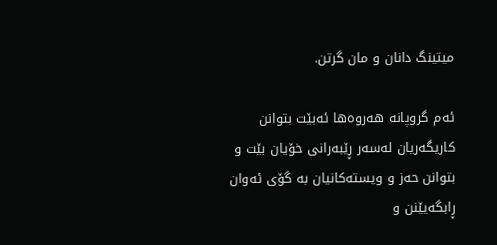میتینگ دانان و مان گرتن.

ئه‌م گروپانه‌ هه‌روه‌ها ئه‌بێت بتوانن کاریگه‌ریان له‌سه‌ر ڕێبه‌رانی خۆیان بێت‌ و بتوانن حه‌ز و ویسته‌کانیان به‌ گۆی ئه‌وان ڕابگه‌یێنن و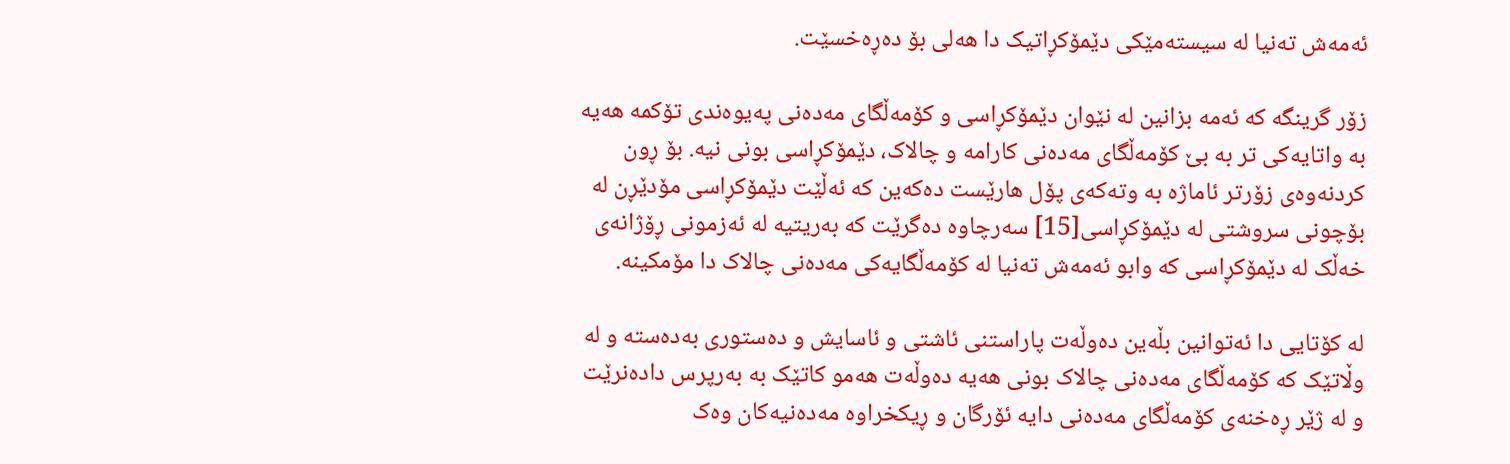ئه‌مه‌ش ته‌نیا له‌ سیسته‌مێکی دێمۆکڕاتیک دا هه‌لی بۆ ده‌ڕه‌خسێت.

زۆر گرینگه‌ که‌ ئه‌مه‌ بزانین له‌ نێوان دێمۆکڕاسی و کۆمه‌ڵگای مه‌ده‌نی په‌یوه‌ندی تۆکمه‌ هه‌یه‌ به‌ واتایه‌کی تر به‌ بێ کۆمه‌ڵگای مه‌ده‌نی کارامه‌ و چالاک، دێمۆکڕاسی بونی نیه‌. بۆ ڕون کردنه‌وه‌ی زۆرتر ئاماژه‌ به‌ وته‌که‌ی پۆل هارێست ده‌که‌ین که‌ ئه‌ڵێت دێمۆکڕاسی مۆدێڕن له‌ بۆچونی سروشتی له‌ دێمۆکڕاسی[15] سه‌رچاوه‌ ده‌گرێت که‌ به‌ریتیه‌ له‌ ئه‌زمونی ڕۆژانه‌ی خه‌ڵک له‌ دێمۆکڕاسی که‌ وابو ئه‌مه‌ش ته‌نیا له‌ کۆمه‌ڵگایه‌کی مه‌ده‌نی چالاک دا مۆمکینه‌.

له‌ کۆتایی دا ئه‌توانین بڵه‌ین ده‌وڵه‌ت پاراستنی ئاشتی و ئاسایش و ده‌ستوری به‌ده‌سته‌ و له‌ وڵاتێک که‌ کۆمه‌ڵگای مه‌ده‌نی چالاک بونی هه‌یه‌ ده‌وڵه‌ت هه‌مو کاتێک به‌ به‌رپرس داده‌نرێت و له‌ ژێر ڕه‌خنه‌ی کۆمه‌ڵگای مه‌ده‌نی دایه‌ ئۆرگان و ڕیکخراوه‌ مه‌ده‌نیه‌کان وه‌ک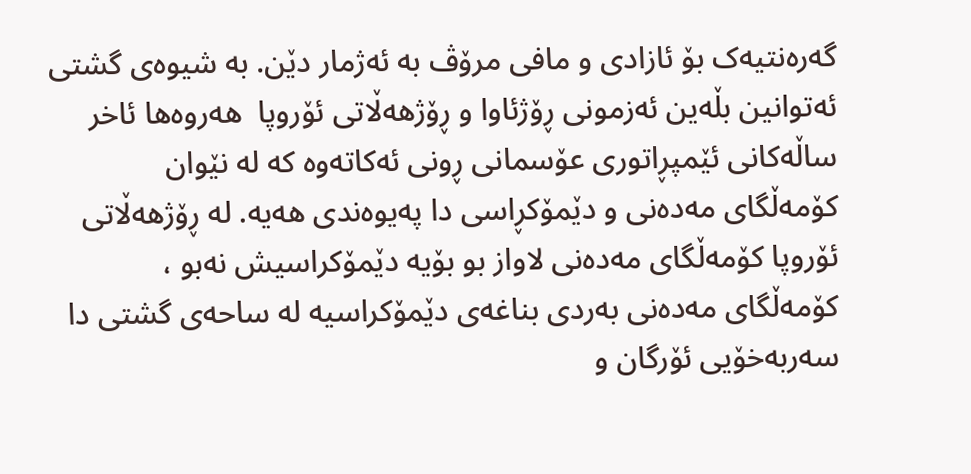گه‌ره‌نتیه‌ک بۆ ئازادی و مافی مرۆڤ به‌ ئه‌ژمار دێن. به‌ شیوه‌ی گشتی ئه‌توانین بڵه‌ین ئه‌زمونی ڕۆژئاوا و ڕۆژهه‌ڵاتی ئۆروپا  هه‌روه‌ها ئاخر ساڵه‌کانی ئێمپڕاتوری عۆسمانی ڕونی ئه‌کاته‌وه‌ که‌ له‌ نێوان کۆمه‌ڵگای مه‌ده‌نی و دێمۆکڕاسی دا په‌یوه‌ندی هه‌یه‌. له‌ ڕۆژهه‌ڵاتی ئۆروپا کۆمه‌ڵگای مه‌ده‌نی لاواز بو بۆیه‌ دێمۆکراسیش نه‌بو ، کۆمه‌ڵگای مه‌ده‌نی به‌ردی بناغه‌ی دێمۆکراسیه‌ له‌ ساحه‌ی گشتی دا سه‌ربه‌خۆیی ئۆرگان و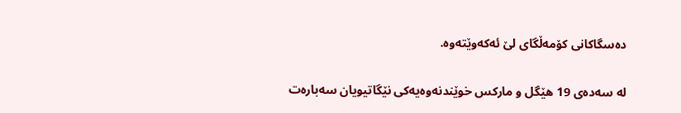ده‌سگاکانی کۆمه‌ڵگای لێ ئه‌که‌وێته‌وه‌.

له‌ سه‌ده‌ی 19 هێگل و مارکس خوێندنه‌وه‌یه‌کی نێگاتیویان سه‌باره‌ت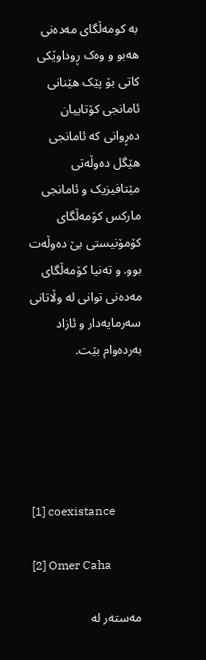به‌ کومه‌ڵگای مه‌ده‌نی هه‌بو و وه‌ک ڕوداوێکی کاتی بۆ پێک هێنانی ئامانجی کۆتاییان ده‌ڕوانی که‌ ئامانجی هێگل ده‌وڵه‌تی مێتافیزیک و ئامانجی مارکس کۆمه‌ڵگای کۆمۆنیستی بێ ده‌وڵه‌ت بوو. و ته‌نیا کۆمه‌ڵگای مه‌ده‌نی توانی له‌ وڵاتانی سه‌رمایه‌دار و ئازاد به‌رده‌وام بێت.





[1] coexistance

[2] Omer Caha

 مه‌سته‌ر له‌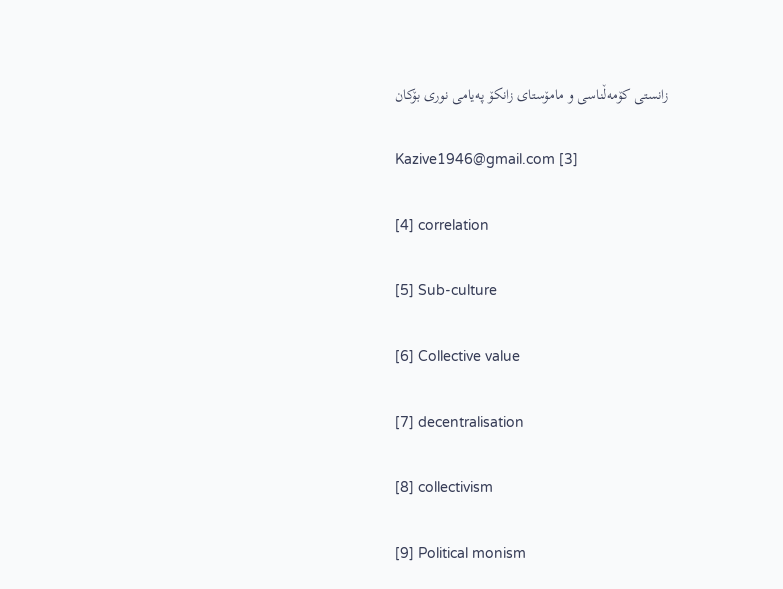زانستی کۆمه‌ڵناسی و مامۆستای زانکۆ په‌یامی نوری بۆکان

Kazive1946@gmail.com [3]

[4] correlation

[5] Sub-culture

[6] Collective value

[7] decentralisation

[8] collectivism

[9] Political monism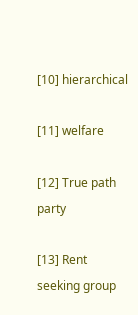[10] hierarchical

[11] welfare

[12] True path party

[13] Rent seeking group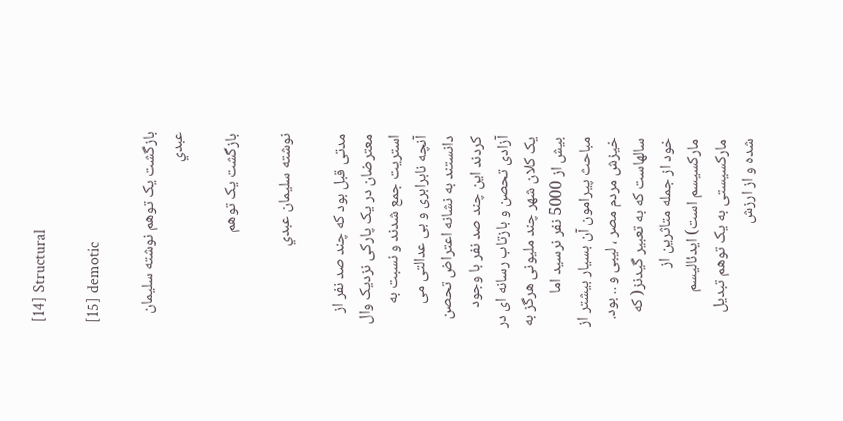[14] Structural

[15] demotic

بازگشت یک توهم نوشته سليمان عبدي

بازگشت یک توهم

نوشته سليمان عبدي

مدتی قبل بود که چند صد نفر از معترضان در یک پارکی نزدیک وال استریت جمع شدند و نسبت به آنچه نابرابری و بی عدالتی می دانستند به نشانه اعتراض تحصن کردند این چند صد نفر با وجود آزادی تحصن و بازتاب رسانه ای در یک کلان شهر چند ملیونی هرگز به بیش از 5000 نفر نرسید اما مباحث پیرامون آن بسیار بیشتر از خیزش مردم مصر ، لیبی و .. بود. سالهاست که به تعبیر گیدنز( که خود از جمله متاثرین از مارکسیسم است) ایدئالیسم مارکسیستی به یک توهم تبدیل شده و از ارزش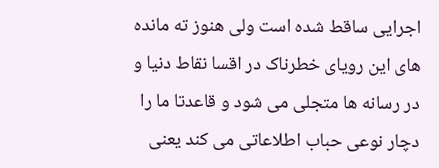اجرایی ساقط شده است ولی هنوز ته مانده های این رویای خطرناک در اقسا نقاط دنیا و در رسانه ها متجلی می شود و قاعدتا ما را دچار نوعی حباب اطلاعاتی می کند یعنی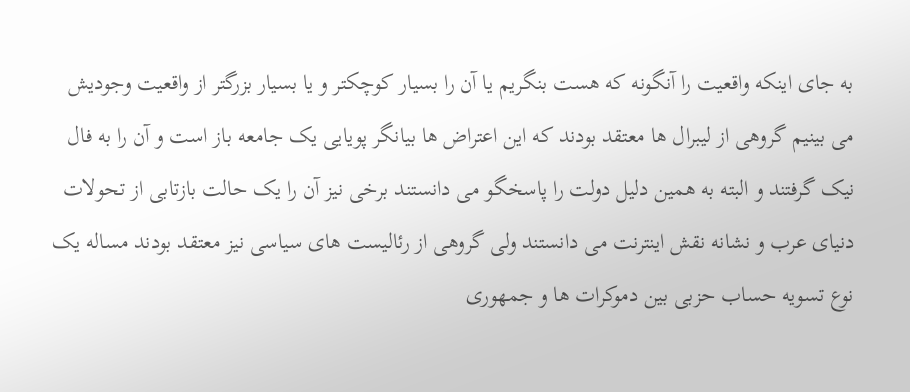به جای اینکه واقعیت را آنگونه که هست بنگریم یا آن را بسیار کوچکتر و یا بسیار بزرگتر از واقعیت وجودیش می بینیم گروهی از لیبرال ها معتقد بودند که این اعتراض ها بیانگر پویایی یک جامعه باز است و آن را به فال نیک گرفتند و البته به همین دلیل دولت را پاسخگو می دانستند برخی نیز آن را یک حالت بازتابی از تحولات دنیای عرب و نشانه نقش اینترنت می دانستند ولی گروهی از رئالیست های سیاسی نیز معتقد بودند مساله یک نوع تسویه حساب حزبی بین دموکرات ها و جمهوری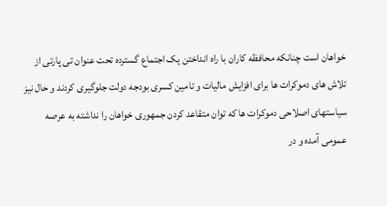خواهان است چنانکه محافظه کاران با راه انداختن یک اجتماع گسترده تحت عنوان تی پارتی از تلاش های دموکرات ها برای افزایش مالیات و تامین کسری بودجه دولت جلوگیری کردند و حال نیز سیاستهای اصلاحی دموکرات ها که توان متقاعد کردن جمهوری خواهان را نداشته به عرصه عمومی آمده و در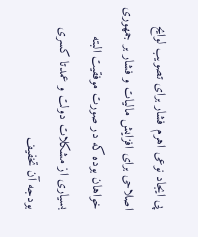پی ایجاد نوعی اهرم فشار برای تصویب لوایح اصلاحی برای افزایش مالیات و فشار بر جمهوری خواهان بوده که در صورت موفقیت البته بسیاری از مشکلات دولت و عمدتا کسری بودجه آن تخفیف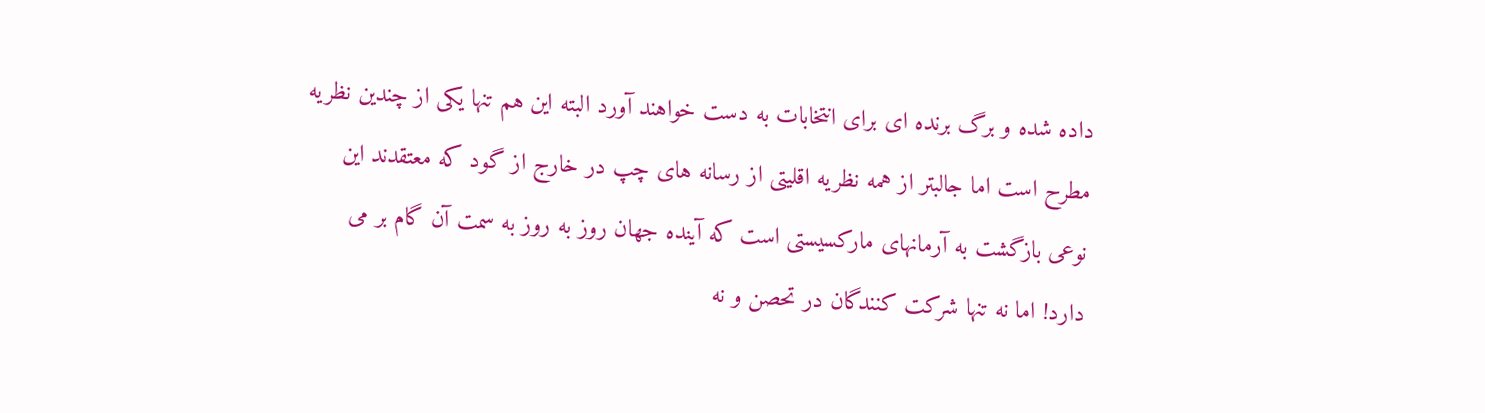داده شده و برگ برنده ای برای انتخابات به دست خواهند آورد البته این هم تنها یکی از چندین نظریه مطرح است اما جالبتر از همه نظریه اقلیتی از رسانه های چپ در خارج از گود که معتقدند این نوعی بازگشت به آرمانهای مارکسیستی است که آینده جهان روز به روز به سمت آن گام بر می دارد! اما نه تنها شرکت کنندگان در تحصن و نه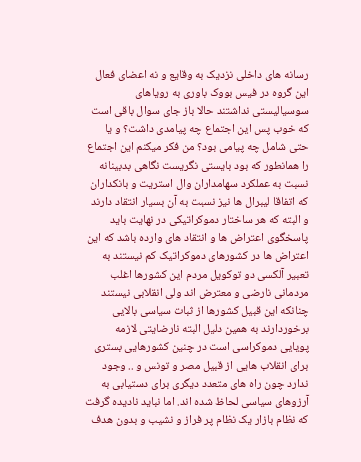رسانه های داخلی نزدیک به وقایع و نه اعضای فعال این گروه در فیس بووک باوری به رویاهای سوسیالیستی نداشتند حالا باز جای سوال باقی است که خوب پس این اجتماع چه پیامدی داشت؟ و یا حتی شامل چه پیامی بود؟ من فکر میکنم این اجتماع را همانطور که بود بایستی نگریست نگاهی بدبینانه نسبت به عملکرد سهامداران وال استریت و بانکداران که اتفاقا لیبرال ها نیز نسبت به آن بسیار انتقاد دارند و البته که هر ساختار دموکراتیکی در نهایت باید پاسخگوی اعتراض ها و انتقاد های وارده باشد که این اعتراض ها در کشورهای دموکراتیک کم نیستند به تعبیر آلکسی دو توکویل مردم این کشورها اغلب مردمانی نارضی و معترض اند ولی انقلابی نیستند چنانکه این قبیل کشورها از ثبات سیاسی بالایی برخوردارند به همین دلیل البته نارضایتی لازمه پویایی دموکراسی است در چنین کشورهایی بستری برای انقلاب هایی از قبیل مصر و تونس و .. وجود ندارد چون راه های متعدد دیگری برای دستیابی به آرزوهای سیاسی لحاظ شده اند. اما نباید نادیده گرفت که نظام بازار یک نظام پر فراز و نشیب و بدون هدف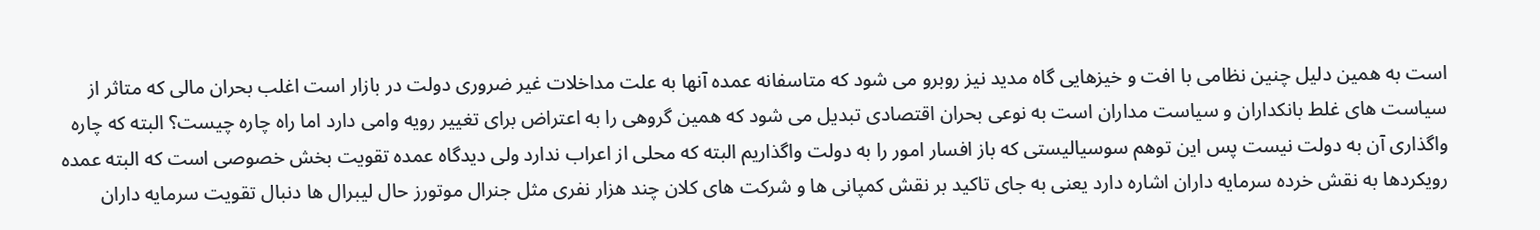است به همین دلیل چنین نظامی با افت و خیزهایی گاه مدید نیز روبرو می شود که متاسفانه عمده آنها به علت مداخلات غیر ضروری دولت در بازار است اغلب بحران مالی که متاثر از سیاست های غلط بانکداران و سیاست مداران است به نوعی بحران اقتصادی تبدیل می شود که همین گروهی را به اعتراض برای تغییر رویه وامی دارد اما راه چاره چیست؟ البته که چاره واگذاری آن به دولت نیست پس این توهم سوسیالیستی که باز افسار امور را به دولت واگذاریم البته که محلی از اعراب ندارد ولی دیدگاه عمده تقویت بخش خصوصی است که البته عمده رویکردها به نقش خرده سرمایه داران اشاره دارد یعنی به جای تاکید بر نقش کمپانی ها و شرکت های کلان چند هزار نفری مثل جنرال موتورز حال لیبرال ها دنبال تقویت سرمایه داران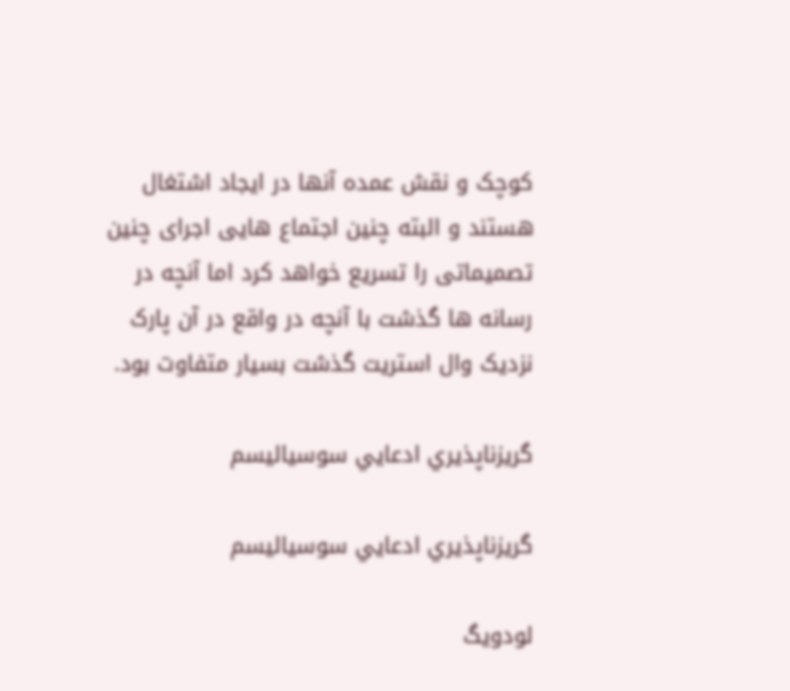کوچک و نقش عمده آنها در ایجاد اشتغال هستند و البته چنین اجتماع هایی اجرای چنین تصمیماتی را تسریع خواهد کرد اما آنچه در رسانه ها گذشت با آنچه در واقع در آن پارک نزدیک وال استریت گذشت بسیار متفاوت بود.

گريز‌نا‌پذيري ادعايي سوسياليسم

گريز‌نا‌پذيري ادعايي سوسياليسم

لودويگ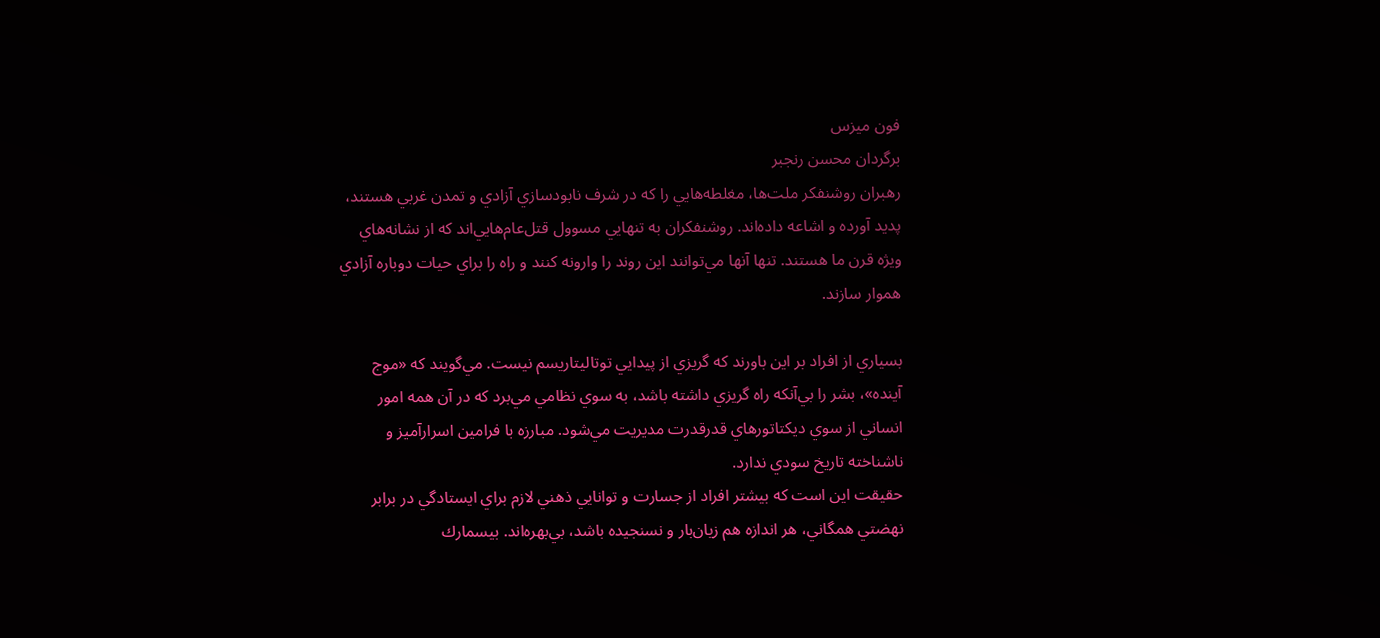فون ميزس
برگردان محسن رنجبر
رهبران روشنفكر ملت‌ها، مغلطه‌هايي را كه در شرف نابود‌سازي آزادي و تمدن غربي هستند، پديد آورده‌ و اشاعه داده‌اند. روشنفكران به تنهايي مسوول قتل‌عام‌هايي‌اند كه از نشانه‌هاي ويژه قرن ما هستند. تنها آنها مي‌توانند اين روند را وارونه كنند و راه را براي حيات دوباره آزادي هموار سازند.

بسياري از افراد بر اين باورند كه گريزي از پيدايي توتاليتاريسم نيست. مي‌گويند كه «موج آينده»، بشر را بي‌آنكه راه گريزي داشته باشد، به سوي نظامي مي‌برد كه در آن همه امور انساني از سوي ديكتاتور‌هاي قدر‌قدرت مديريت مي‌شود. مبارزه با فرامين اسرار‌آميز و نا‌شناخته تاريخ سودي ندارد.
حقيقت اين است كه بيشتر افراد از جسارت و توانايي ذهني لازم براي ايستادگي در برابر نهضتي همگاني، هر اندازه هم زيان‌بار و نسنجيده باشد، بي‌بهره‌اند. بيسمارك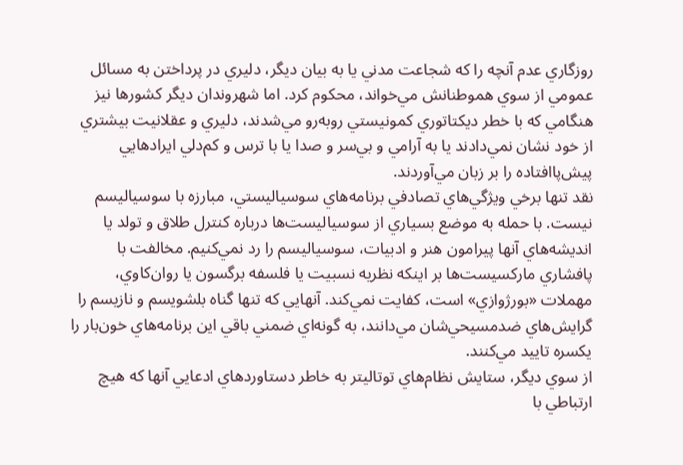روز‌گاري عدم آنچه را كه شجاعت مدني يا به بيان ديگر، دليري در پرداختن به مسائل عمومي از سوي هموطنانش مي‌خواند، محكوم كرد. اما شهروندان ديگر كشور‌ها نيز هنگامي كه با خطر ديكتاتوري كمونيستي روبه‌رو مي‌شدند، دليري و عقلانيت بيشتري از خود نشان نمي‌دادند يا به آرامي و بي‌سر و صدا يا با ترس و كم‌دلي ايراد‌هايي پيش‌پا‌افتاده را بر زبان مي‌آوردند.
نقد تنها برخي ويژگي‌هاي تصادفي برنامه‌هاي سوسياليستي، مبارزه با سوسياليسم نيست. با حمله به موضع بسياري از سوسياليست‌ها درباره كنترل طلاق و تولد يا انديشه‌هاي آنها پيرامون هنر و ادبيات، سوسياليسم را رد نمي‌كنيم. مخالفت با پا‌فشاري ماركسيست‌ها بر اينكه نظريه نسبيت يا فلسفه برگسون يا روان‌كاوي، مهملات «بورژوازي» است، كفايت نمي‌كند. آنهايي كه تنها گناه بلشويسم و نازيسم را گرايش‌هاي ضد‌مسيحي‌شان مي‌دانند، به گونه‌اي ضمني باقي اين برنامه‌هاي خون‌بار را يكسره تاييد مي‌كنند.
از سوي ديگر، ستايش نظام‌هاي توتاليتر به خاطر دستاورد‌هاي ادعايي آنها كه هيچ ارتباطي با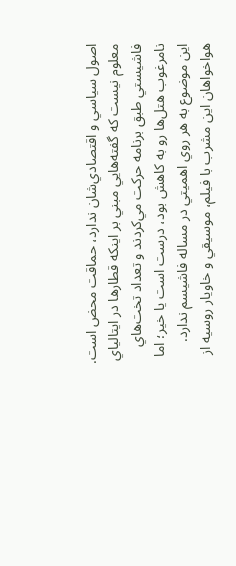اصول سياسي و اقتصادي‌شان ندارد، حماقت محض است. معلوم نيست كه گفته‌هايي مبني بر اينكه قطار‌ها در ايتالياي فاشيستي طبق برنامه حركت مي‌كردند و تعداد تخت‌هاي نا‌مرغوب هتل‌ها رو به كاهش بود، درست است يا خير؛ اما اين موضوع به هر روي اهميتي در مساله فاشيسم ندارد. هوا‌خواهان اين مشرب با فيلم، موسيقي و خاويار روسيه از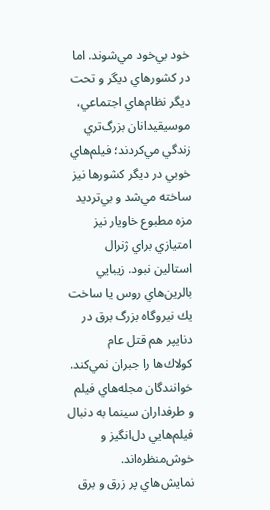خود بي‌خود مي‌شوند. اما در كشور‌هاي ديگر و تحت ديگر نظام‌هاي اجتماعي، موسيقيدانان بزرگ‌تري زندگي مي‌كردند؛ فيلم‌هاي خوبي در ديگر كشور‌ها نيز ساخته مي‌شد و بي‌ترديد مزه مطبوع خاويار نيز امتيازي براي ژنرال استالين نبود. زيبايي بالرين‌هاي روس يا ساخت يك نيرو‌گاه بزرگ برق در دنايپر هم قتل عام كولاك‌ها را جبران نمي‌كند.
خوانندگان مجله‌هاي فيلم و طرفداران سينما به دنبال فيلم‌هايي دل‌انگيز و خوش‌منظره‌اند. نمايش‌هاي پر زرق و برق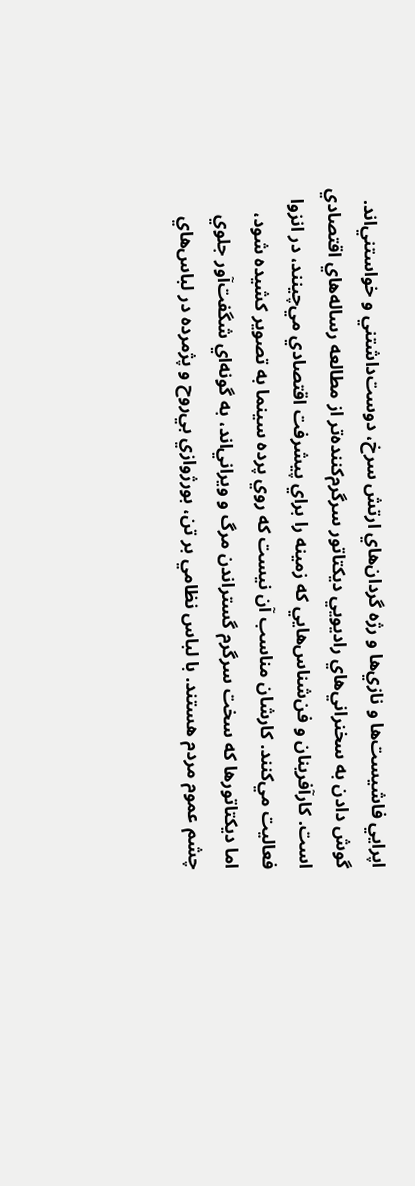اپرايي فاشيست‌ها و نازي‌ها و رژه گردان‌هاي ارتش سرخ، دوست‌داشتني و خواستني‌اند. گوش دادن به سخنراني‌هاي راديويي ديكتاتور سر‌گرم‌كننده‌تر از مطالعه رساله‌هاي اقتصادي است. كارآفرينان و فن‌شناس‌هايي كه زمينه را براي پيشرفت اقتصادي مي‌چينند، در انزوا فعاليت مي‌كنند. كار‌شان مناسب آن نيست كه روي پرده سينما به تصوير كشيده شود، اما ديكتاتور‌ها كه سخت سر‌گرم گستراندن مرگ و ويراني‌اند، به گونه‌اي شگفت‌آور جلوي چشم عموم مردم هستند. با لباس نظامي بر تن، بورژوازي بي‌روح و پژمرده در لباس‌هاي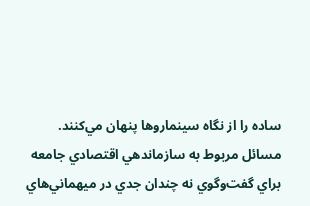ساده را از نگاه سينما‌رو‌ها پنهان مي‌كنند.
مسائل مربوط به سازماندهي اقتصادي جامعه براي گفت‌وگوي نه چندان جدي در ميهماني‌هاي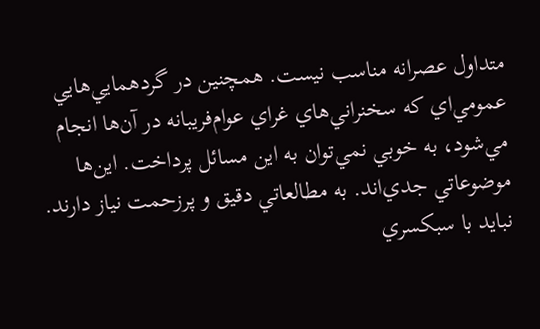متداول عصرانه مناسب نيست. همچنين در گردهمايي‌هايي عمومي‌اي كه سخنراني‌هاي غراي عوام‌فريبانه در آن‌ها انجام مي‌شود، به خوبي نمي‌توان به اين مسائل پرداخت. اين‌ها موضوعاتي جدي‌اند. به مطالعاتي دقيق و پر‌زحمت نياز دارند. نبايد با سبكسري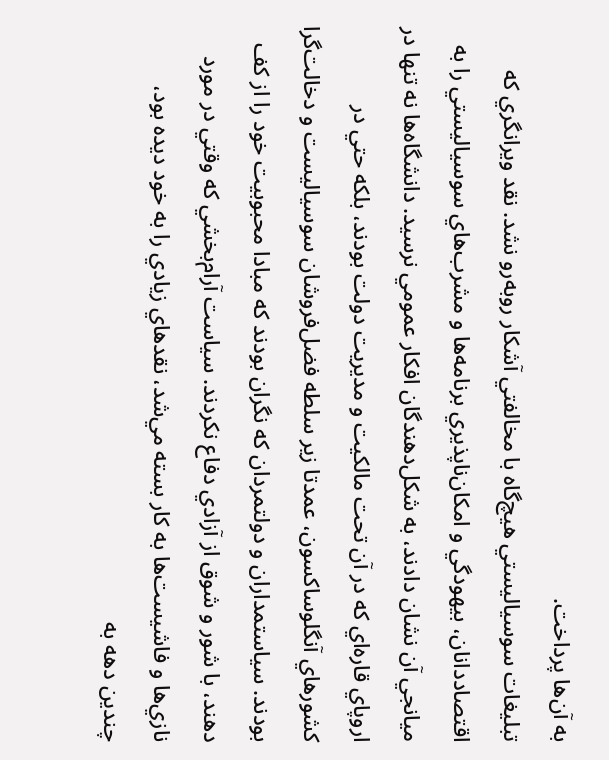به آن‌ها پرداخت.
تبليغات سوسياليستي هيچ‌گاه با مخالفتي آشكار روبه‌رو نشد. نقد ويرانگري كه اقتصاد‌دانان، بيهودگي و امكان‌نا‌پذيري برنامه‌ها و مشرب‌هاي سوسياليستي را به ميانجي آن نشان دادند، به شكل‌دهندگان افكار عمومي نرسيد. دانشگاه‌ها نه تنها در اروپاي قاره‌اي كه در آن تحت مالكيت و مديريت دولت بودند، بلكه حتي در كشور‌هاي آنگلو‌ساكسون، عمدتا زير سلطه فضل‌فروشان سوسياليست و دخالت‌گرا بودند. سياستمداران و دولتمردان كه نگران بودند كه مبادا محبوبيت خود را از كف دهند، با شور و شوق از آزادي دفاع نكردند. سياست آرام‌بخشي كه وقتي در مورد نازي‌ها و فاشيست‌ها به كار بسته مي‌شد، نقد‌هاي زيادي را به خود ديده بود، چندين دهه به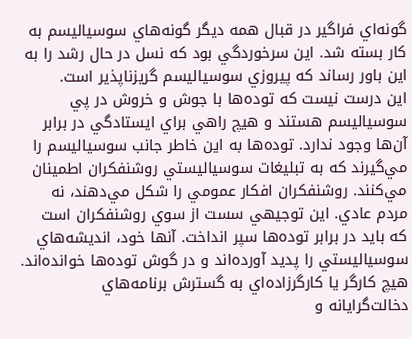گونه‌اي فرا‌گير در قبال همه ديگر گونه‌هاي سوسياليسم به كار بسته شد. اين سر‌خوردگي بود كه نسل در حال رشد را به اين باور رساند كه پيروزي سوسياليسم گريز‌نا‌پذير است.
اين درست نيست كه توده‌ها با جوش و خروش در پي سوسياليسم هستند و هيچ راهي براي ايستادگي در برابر آن‌ها وجود ندارد. توده‌ها به اين خاطر جانب سوسياليسم را مي‌گيرند كه به تبليغات سوسياليستي روشنفكران اطمينان مي‌كنند. روشنفكران افكار عمومي را شكل مي‌دهند، نه مردم عادي. اين توجيهي سست از سوي روشنفكران است كه بايد در برابر توده‌ها سپر انداخت. آنها خود، انديشه‌هاي سوسياليستي را پديد آورده‌اند و در گوش توده‌ها خوانده‌اند. هيچ كار‌گر يا كار‌گر‌زاده‌اي به گسترش برنامه‌هاي دخالت‌گرايانه و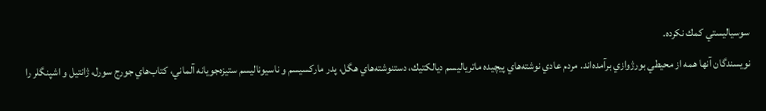سوسياليستي كمك نكرده.
نويسندگان آنها همه از محيطي بورژوازي بر‌آمده‌اند. مردم عادي نوشته‌هاي پيچيده ماترياليسم ديالكتيك، دستنوشته‌هاي هگل، پدر ماركسيسم و ناسيوناليسم ستيزه‌جويانه آلماني، كتاب‌هاي جورج سورل، ژانتيل و اشپنگلر را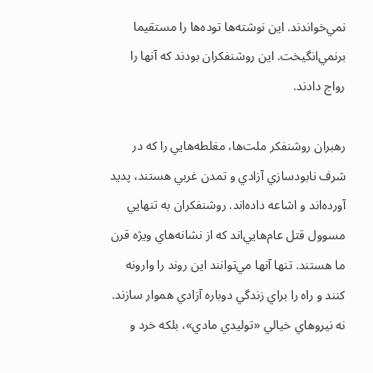نمي‌خواندند. اين نوشته‌ها توده‌ها را مستقيما بر‌نمي‌انگيخت. اين روشنفكران بودند كه آنها را رواج دادند.

رهبران روشنفكر ملت‌ها، مغلطه‌هايي را كه در شرف نابود‌سازي آزادي و تمدن غربي هستند، پديد آورده‌اند و اشاعه داده‌اند. روشنفكران به تنهايي مسوول قتل عام‌هايي‌اند كه از نشانه‌هاي ويژه قرن ما هستند. تنها آنها مي‌توانند اين روند را وارونه كنند و راه را براي زندگي دوباره آزادي هموار سازند. نه نيرو‌هاي خيالي «توليدي مادي»، بلكه خرد و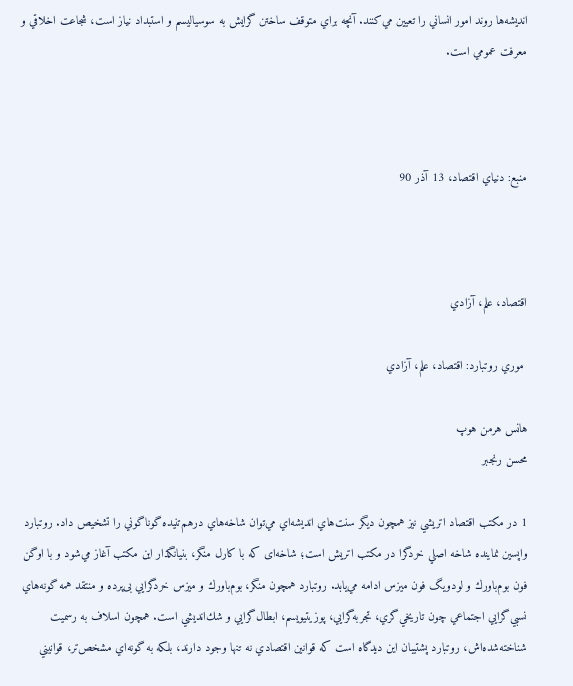انديشه‌ها روند امور انساني را تعيين مي‌كنند. آنچه براي متوقف ساختن گرايش به سوسياليسم و استبداد نياز است، شجاعت اخلاقي و معرفت عمومي است.



منبع: دنياي اقتصاد، 13 آذر 90



اقتصاد، علم، آزادي

 موري روتبارد: اقتصاد، علم، آزادي

هانس هرمن هوپ
محسن رنجبر

1 در مكتب اقتصاد اتريشي نيز همچون ديگر سنت‌هاي انديشه‌اي مي‌توان شاخه‌هاي در‌هم‌تنيده گوناگوني را تشخيص داد. روتبارد واپسين نماينده شاخه اصلي خردگرا در مكتب اتريش است؛ شاخه‌ای كه با كارل منگر، بنيانگذار اين مكتب آغاز مي‌شود و با اوگن فون بوم‌باورك و لودويگ فون ميزس ادامه مي‌يابد. روتبارد همچون منگر، بوم‌باورك و ميزس خردگرايي بی‌پرده و منتقد همه گونه‌هاي نسبي‌گرايي اجتماعي چون تاريخي‌گري، تجربه‌گرايي، پوزيتيويسم، ابطال‌گرايي و شك‌انديشي است. همچون اسلاف به رسمیت شناخته‌شده‌اش، روتبارد پشتيبان اين ديدگاه است كه قوانين اقتصادي نه تنها وجود دارند، بلكه به گونه‌اي مشخص‌تر، قوانيني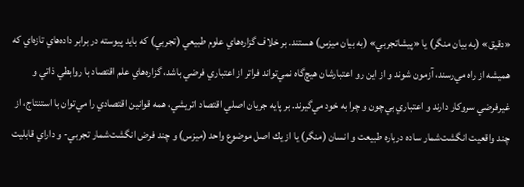«دقيق» (به بیان منگر) يا «پيشا‌تجربي» (به بیان ميزس) هستند. بر خلاف گزاره‌هاي علوم طبيعي (تجربي) كه بايد پيوسته در برابر داده‌هاي تازه‌اي كه هميشه از راه مي‌رسند، آزمون شوند و از اين رو اعتبار‌شان هيچ‌گاه نمي‌تواند فراتر از اعتباري فرضي باشد، گزاره‌هاي علم اقتصاد با روابطي ذاتي و غير‌فرضي سروكار دارند و اعتباري بي‌چون و چرا به خود مي‌گيرند. بر پايه جريان اصلي اقتصاد اتريشي، همه قوانين اقتصادي را مي‌توان با استنتاج، از چند واقعيت انگشت‌شمار ساده درباره طبيعت و انسان (منگر) يا از يك اصل موضوع واحد (ميزس) و چند فرض انگشت‌شمار تجربي- و داراي قابليت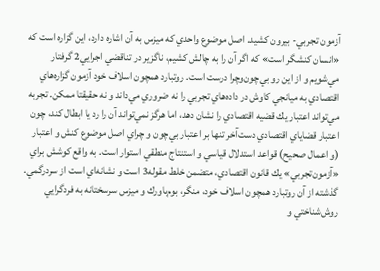آزمون تجربي- بيرون كشيد. اصل موضوع واحدي كه ميزس به آن اشاره دارد، اين گزاره است كه «انسان كنشگر است» كه اگر آن را به چالش كشيم، نا‌گزير در تناقضي اجرايي2 گرفتار مي‌شويم و از اين رو بي‌چون‌وچرا درست است. روتبارد همچون اسلاف خود آزمون گزاره‌هاي اقتصادي به ميانجي كاوش در داده‌هاي تجربي را نه ضروري مي‌داند و نه حقيقتا ممكن. تجربه مي‌تواند اعتبار يك قضيه اقتصادي را نشان دهد، اما هرگز نمي‌تواند آن را رد يا ابطال كند، چون اعتبار قضاياي اقتصادي دست‌آخر تنها بر اعتبار بي‌چون و چراي اصل موضوع كنش و اعتبار (و اعمال صحيح) قواعد استدلال قياسي و استنتاج منطقي استوار است. به واقع كوشش براي «آزمون‌تجربي» يك قانون اقتصادي، متضمن خلط مقوله3 است و نشانه‌اي است از سردرگمي. گذشته از آن روتبارد همچون اسلاف خود، منگر، بوم‌باورك و ميزس سرسختانه به فردگرايي روش‌شناختي و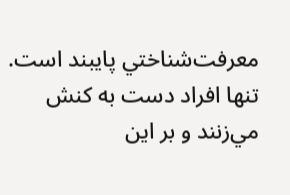معرفت‌شناختي پايبند است. تنها افراد دست به كنش مي‌زنند و بر اين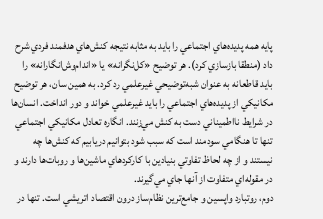پايه همه پديده‌هاي اجتماعي را بايد به مثابه نتيجه كنش‌هاي هدفمند فردي شرح داد (منطقا بازسازي كرد). هر توضيح «كل‌نگرانه» يا «اندام‌وش‌انگارانه» را بايد قاطعانه به عنوان شبه‌توضيحي غيرعلمي رد كرد. به همين سان، هر توضيح مكانيكي از پديده‌هاي اجتماعي را بايد غيرعلمي خواند و دور انداخت. انسان‌ها در شرايط نا‌اطميناني دست به كنش مي‌زنند. انگاره تعادل مكانيكي اجتماعي تنها تا هنگامي سودمند است كه سبب شود بتوانيم دريابيم كه كنش‌ها چه نيستند و از چه لحاظ تفاوتي بنيادين با كاركردهاي ماشین‌ها و روبات‌ها دارند و در مقوله‌اي متفاوت از آنها جاي مي‌گيرند.
دوم، روتبارد وا‌پسين و جامع‌ترين نظام‌ساز درون اقتصاد اتريشي است. تنها در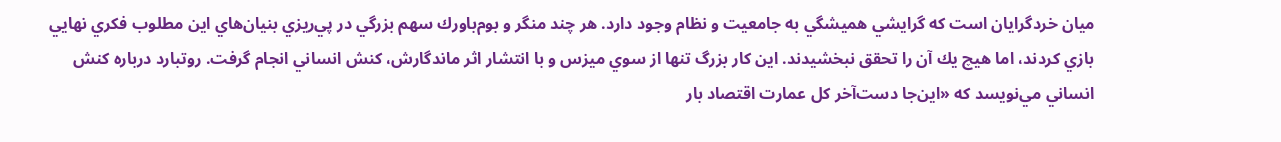ميان خرد‌گرايان است كه گرايشي هميشگي به جامعيت و نظام وجود دارد. هر چند منگر و بوم‌باورك سهم بزرگي در پي‌ريزي بنيان‌هاي اين مطلوب فكري نهايي بازي كردند، اما هيچ يك آن را تحقق نبخشيدند. اين كار بزرگ تنها از سوي ميزس و با انتشار اثر ماندگارش، كنش انساني انجام گرفت. روتبارد درباره كنش انساني مي‌نويسد كه «اين‌جا دست‌آخر كل عمارت اقتصاد بار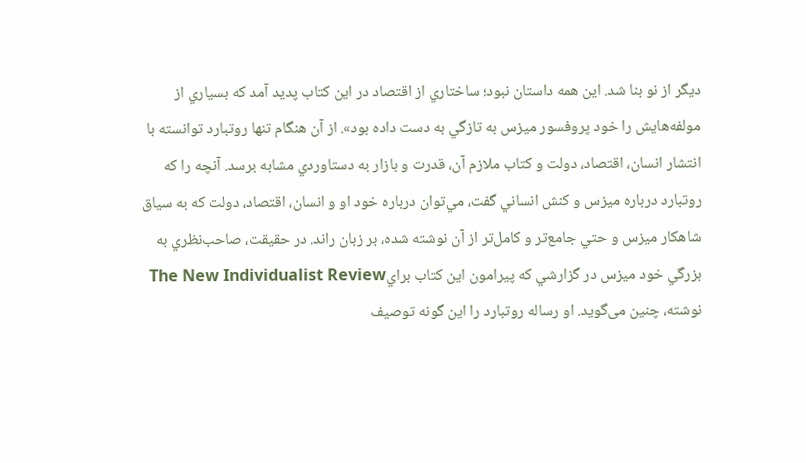ديگر از نو بنا شد. اين همه داستان نبود؛ ساختاري از اقتصاد در اين كتاب پديد آمد كه بسياري از مولفه‌هايش را خود پروفسور ميزس به تازگي به دست داده بود». از آن هنگام تنها روتبارد توانسته با انتشار انسان، اقتصاد، دولت و كتاب ملازم آن، قدرت و بازار به دستاوردي مشابه برسد. آنچه را كه روتبارد درباره ميزس و كنش انساني گفت، مي‌توان درباره خود او و انسان، اقتصاد، دولت كه به سياق شاهكار ميزس و حتي جامع‌تر و كامل‌تر از آن نوشته شده، بر زبان راند. در حقيقت، صاحب‌نظري به بزرگي خود ميزس در گزارشي كه پيرامون اين كتاب برايThe New Individualist Review نوشته، چنين می‌گوید. او رساله روتبارد را این گونه توصيف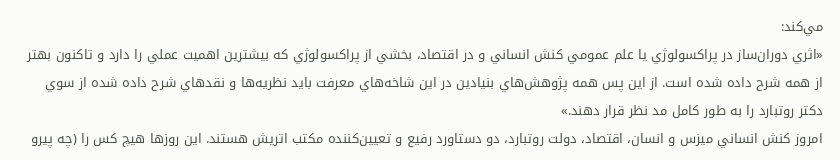مي‌كند:
«اثري دوران‌ساز در پراكسولوژي يا علم عمومي كنش انساني و در اقتصاد، بخشي از پراكسولوژي كه بيشترين اهميت عملي را دارد و تاكنون بهتر از همه شرح داده شده است. از اين پس همه پژوهش‌هاي بنيادين در اين شاخه‌هاي معرفت بايد نظريه‌ها و نقدهاي شرح داده شده از سوي دكتر روتبارد را به طور كامل مد نظر قرار دهند.»
امروز كنش انساني ميزس و انسان، اقتصاد، دولت روتبارد، دو دستاورد رفيع و تعيين‌كننده مكتب اتريش هستند. اين روز‌ها هيچ كس را (چه پيرو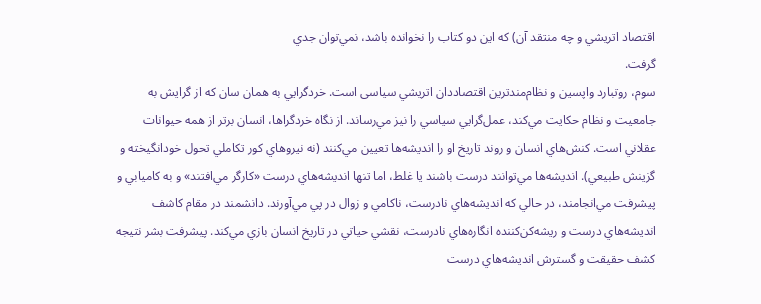اقتصاد اتريشي و چه منتقد آن) كه اين دو كتاب را نخوانده باشد، نمي‌توان جدي
گرفت.
سوم، روتبارد واپسين و نظام‌مند‌ترین اقتصاددان اتريشي سیاسی است. خردگرايي به همان سان كه از گرايش به جامعيت و نظام حكايت مي‌كند، عمل‌گرايي سياسي را نيز مي‌رساند. از نگاه خردگراها، انسان برتر از همه حيوانات عقلاني است. كنش‌هاي انسان و روند تاريخ او را انديشه‌ها تعيين مي‌كنند (نه نيروهاي كور تكاملي تحول خودانگيخته و گزينش طبيعي). انديشه‌ها مي‌توانند درست باشند يا غلط، اما تنها انديشه‌هاي درست «كار‌گر مي‌افتند» و به كاميابي و پيشرفت مي‌انجامند، در حالي كه انديشه‌هاي نا‌درست، ناكامي و زوال در پي مي‌آورند. دانشمند در مقام كاشف انديشه‌هاي درست و ريشه‌كن‌كننده انگاره‌هاي نا‌‌درست، نقشي حياتي در تاريخ انسان بازي مي‌كند. پيشرفت بشر نتيجه كشف حقيقت و گسترش انديشه‌هاي درست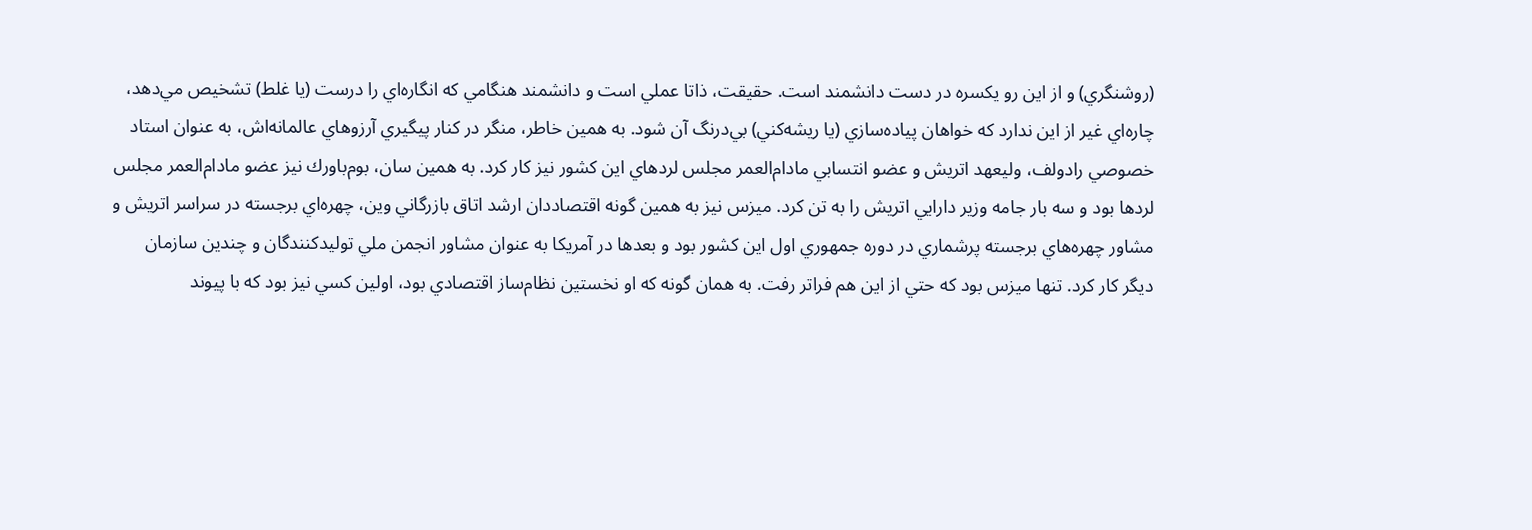(روشنگري) و از اين رو يكسره در دست دانشمند است. حقيقت، ذاتا عملي است و دانشمند هنگامي كه انگاره‌اي را درست (يا غلط) تشخيص مي‌دهد، چاره‌اي غير از اين ندارد كه خواهان پياده‌سازي (يا ريشه‌كني) بي‌درنگ آن شود. به همين خاطر، منگر در كنار پيگيري آرزوهاي عالمانه‌اش، به عنوان استاد خصوصي رادولف، وليعهد اتريش و عضو انتسابي مادام‌العمر مجلس لرد‌هاي اين كشور نيز كار كرد. به همين سان، بوم‌باورك نيز عضو مادام‌العمر مجلس لرد‌ها بود و سه بار جامه وزير دارايي اتريش را به تن كرد. ميزس نيز به همين گونه اقتصاد‌دان ارشد اتاق بازرگاني وين، چهره‌اي بر‌جسته در سراسر اتريش و مشاور چهره‌هاي برجسته پرشماري در دوره جمهوري اول اين كشور بود و بعد‌ها در آمريكا به عنوان مشاور انجمن ملي توليد‌كنندگان و چندين سازمان ديگر كار كرد. تنها ميزس بود كه حتي از اين هم فرا‌تر رفت. به همان گونه كه او نخستين نظام‌ساز اقتصادي بود، اولین كسي نيز بود كه با پيوند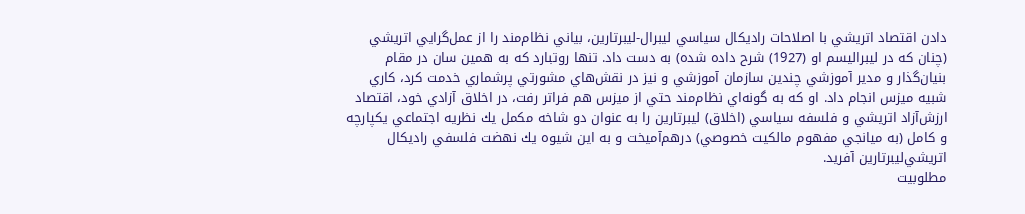دادن اقتصاد اتريشي با اصلاحات راديكال سياسي ليبرال‌-ليبرتارين، بياني نظام‌مند را از عمل‌گرايي اتريشي (چنان كه در ليبراليسم او (1927) شرح داده شده) به دست داد. تنها روتبارد كه به همين سان در مقام بنيان‌گذار و مدير آموزشي چندين سازمان آموزشي و نيز در نقش‌هاي مشورتي پرشماري خدمت كرد، كاري شبیه ميزس انجام داد. او كه به گونه‌اي نظام‌مند حتي از ميزس هم فراتر رفت، در اخلاق آزادي خود، اقتصاد ارزش‌آزاد اتريشي و فلسفه سياسي (اخلاق) ليبرتارين را به عنوان دو شاخه مكمل يك نظريه اجتماعي يكپارچه و كامل (به ميانجي مفهوم مالكيت خصوصي) در‌هم‌آميخت و به اين شيوه يك نهضت فلسفي راديكال اتريشي‌ليبرتارين آفريد.
مطلوبيت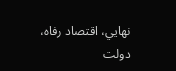نهايي، اقتصاد رفاه، دولت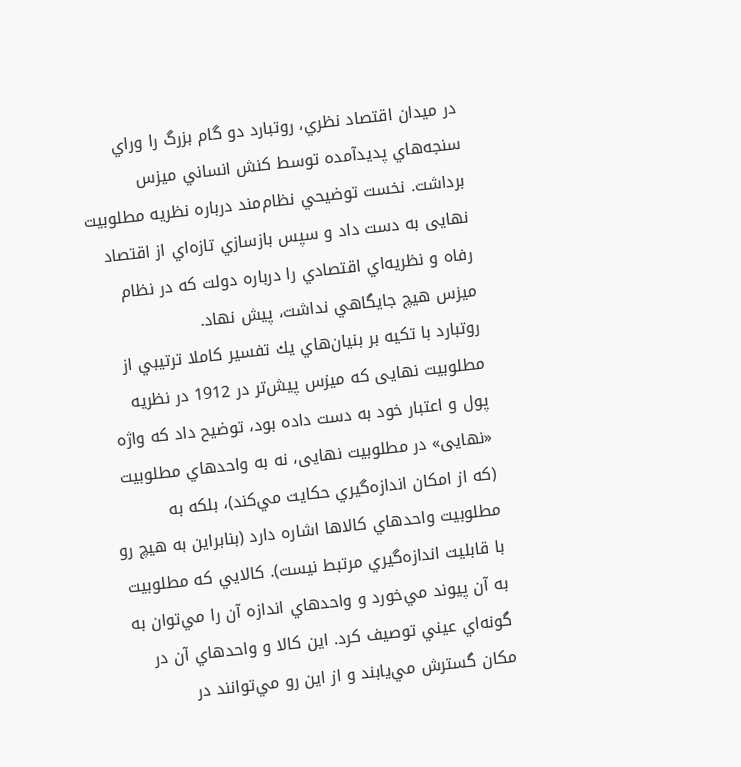در ميدان اقتصاد نظري، روتبارد دو گام بزرگ را وراي سنجه‌هاي پديد‌آمده توسط كنش انساني ميزس برداشت. نخست توضيحي نظام‌مند درباره نظريه مطلوبيت نهایی به دست داد و سپس باز‌سازي تازه‌اي از اقتصاد رفاه و نظريه‌اي اقتصادي را درباره دولت كه در نظام ميزس هيچ جايگاهي نداشت، پيش نهاد.
روتبارد با تكيه بر بنيان‌هاي يك تفسير كاملا ترتيبي از مطلوبيت نهایی كه ميزس پيش‌تر در 1912 در نظريه پول و اعتبار خود به دست داده بود، توضیح داد كه واژه «نهایی» در مطلوبيت نهایی، نه به واحد‌هاي مطلوبيت (كه از امكان اندازه‌گيري حكايت مي‌كند)، بلكه به مطلوبيت واحدهاي كالا‌ها اشاره دارد (بنا‌براين به هيچ رو با قابليت اندازه‌گيري مرتبط نيست). كالايي كه مطلوبيت به آن پيوند مي‌خورد و واحد‌هاي اندازه آن را مي‌توان به گونه‌اي عيني توصيف كرد. اين كالا و واحد‌هاي آن در مكان گسترش مي‌يابند و از اين رو مي‌توانند در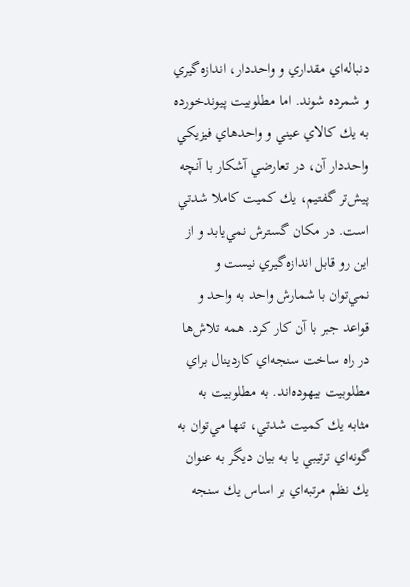دنباله‌اي مقداري و واحددار، اندازه‌گيري و شمرده شوند. اما مطلوبيت پيوند‌خورده به يك كالاي عيني و واحدهاي فيزيكي واحد‌دار آن، در تعارضي آشكار با آنچه پيش‌تر گفتيم، يك كميت كاملا شدتي است. در مكان گسترش نمي‌يابد و از اين رو قابل اندازه‌گيري نيست و نمي‌توان با شمارش واحد به واحد و قواعد جبر با آن كار كرد. همه تلاش‌ها در راه ساخت سنجه‌اي كاردينال براي مطلوبيت بيهوده‌اند. به مطلوبيت به مثابه يك كميت شدتي، تنها مي‌توان به گونه‌اي ترتيبي يا به بيان ديگر به عنوان يك نظم مرتبه‌اي بر اساس يك سنجه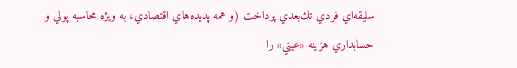سليقه‌اي فردي تك‌بعدي پرداخت (و همه پديده‌هاي اقتصادي، به ويژه محاسبه پولي و حسابداري هزينه «عيني» را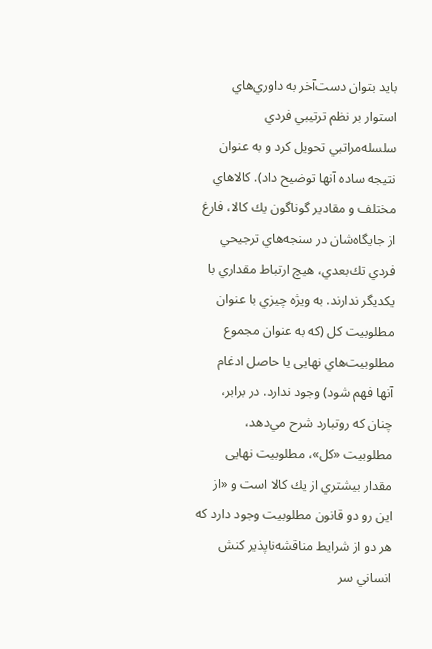بايد بتوان دست‌آخر به داوري‌هاي استوار بر نظم ترتيبي فردي سلسله‌مراتبي تحويل كرد و به عنوان نتيجه ساده آنها توضيح داد). كالا‌هاي مختلف و مقادير گوناگون يك كالا، فارغ از جايگاه‌شان در سنجه‌هاي ترجيحي فردي تك‌بعدي، هيچ ارتباط مقداري با يكديگر ندارند. به ويژه چيزي با عنوان مطلوبيت كل (كه به عنوان مجموع مطلوبيت‌هاي نهایی يا حاصل ادغام آنها فهم شود) وجود ندارد. در برابر، چنان كه روتبارد شرح مي‌دهد، مطلوبيت «كل»، مطلوبيت نهایی مقدار بيشتري از يك كالا است و «از اين رو دو قانون مطلوبيت وجود دارد كه هر دو از شرايط مناقشه‌نا‌پذير كنش انساني سر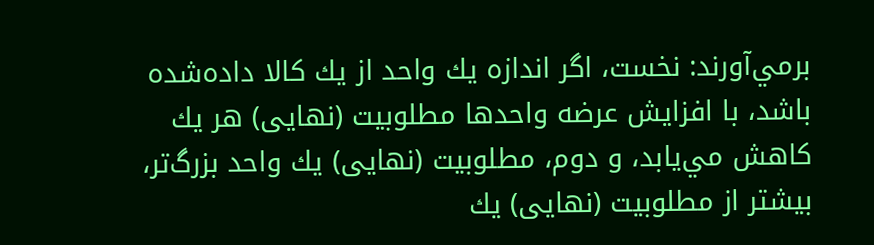بر‌مي‌آورند: نخست، اگر اندازه يك واحد از يك كالا داده‌شده باشد، با افزايش عرضه واحدها مطلوبيت (نهایی) هر يك كاهش مي‌يابد، و دوم، مطلوبيت (نهایی) يك واحد بزرگ‌تر، بيشتر از مطلوبيت (نهایی) يك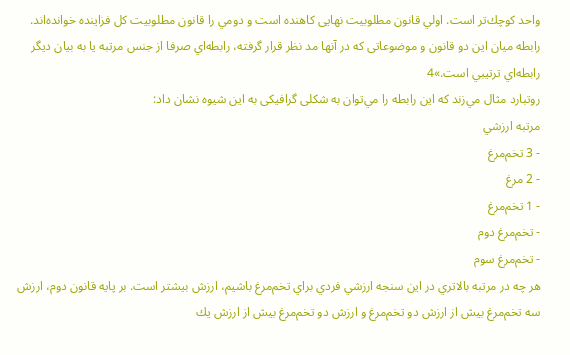واحد كوچك‌تر است. اولي قانون مطلوبيت نهایی كاهنده است و دومي را قانون مطلوبيت كل فزاينده خوانده‌‌اند. رابطه ميان اين دو قانون و موضوعاتی كه در آنها مد نظر قرار گرفته، رابطه‌اي صرفا از جنس مرتبه يا به بيان ديگر رابطه‌اي ترتيبي است.»4
روتبارد مثال مي‌زند كه اين رابطه را مي‌توان به شکلی گرافیکی به اين شيوه نشان داد:
مرتبه ارزشي
- 3 تخم‌مرغ
- 2 مرغ
- 1 تخم‌مرغ
- تخم‌مرغ دوم
- تخم‌مرغ سوم
هر چه در مرتبه بالاتري در اين سنجه ارزشي فردي براي تخم‌مرغ باشيم، ارزش بيشتر است. بر پايه قانون دوم، ارزش سه تخم‌مرغ بيش از ارزش دو تخم‌مرغ و ارزش دو تخم‌مرغ بيش از ارزش يك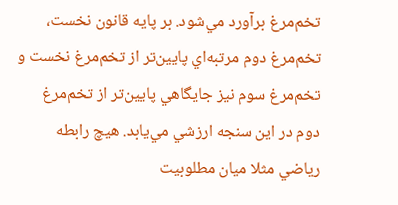تخم‌مرغ برآورد مي‌شود. بر پايه قانون نخست، تخم‌مرغ دوم مرتبه‌اي پايين‌تر از تخم‌مرغ نخست و تخم‌مرغ سوم نيز جايگاهي پايين‌تر از تخم‌مرغ دوم در اين سنجه ارزشي مي‌يابد. هيچ رابطه رياضي مثلا ميان مطلوبيت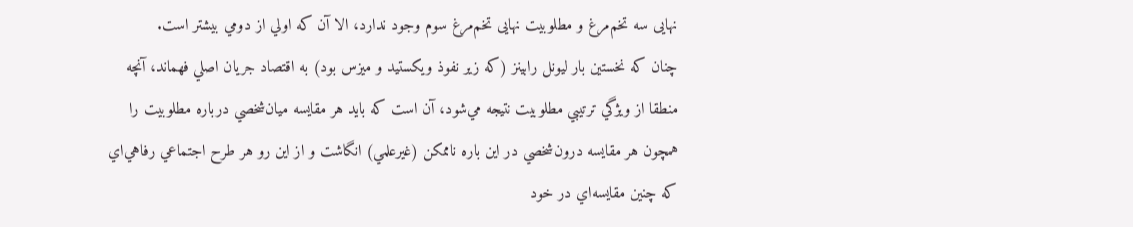نهایی سه تخم‌مرغ و مطلوبيت نهایی تخم‌مرغ سوم وجود ندارد، الا آن كه اولي از دومي بيشتر است.
چنان كه نخستين بار ليونل رابينز (كه زير نفوذ ويكستيد و ميزس بود) به اقتصاد جريان اصلي فهماند، آنچه منطقا از ويژگي ترتيبي مطلوبيت نتيجه مي‌شود، آن است كه بايد هر مقايسه ميان‌شخصي درباره مطلوبيت را همچون هر مقايسه درون‌شخصي در اين باره نا‌ممكن (غير‌علمي) انگاشت و از اين رو هر طرح اجتماعي رفاهي‌اي كه چنين مقايسه‌اي در خود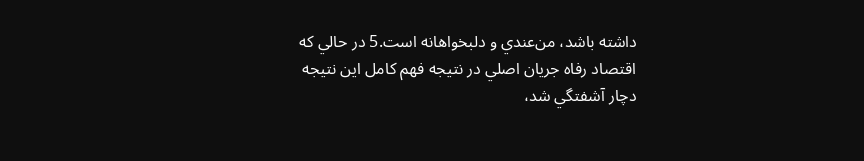داشته باشد، من‌عندي و دلبخواهانه است.5 در حالي كه اقتصاد رفاه جريان اصلي در نتيجه فهم كامل اين نتيجه دچار آشفتگي شد،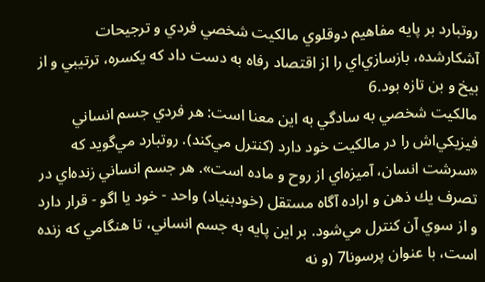روتبارد بر پايه مفاهيم دو‌قلوي مالكيت شخصي فردي و ترجيحات آشكار‌شده، باز‌سازي‌اي را از اقتصاد رفاه به دست داد كه يكسره، ترتيبي و از بيخ و بن تازه بود.6
مالكيت شخصي به سادگي به اين معنا است: هر فردي جسم انساني فيزيكي‌اش را در مالكيت خود دارد (كنترل مي‌كند). روتبارد مي‌گويد كه «سرشت انسان، آميزه‌اي از روح و ماده است». هر جسم انساني زنده‌اي در تصرف يك ذهن و اراده آگاه مستقل (خودبنياد) واحد - خود يا اگو - قرار دارد و از سوي آن كنترل مي‌شود. بر اين پايه به جسم انساني، تا هنگامي كه زنده است، با عنوان پرسونا7 (و نه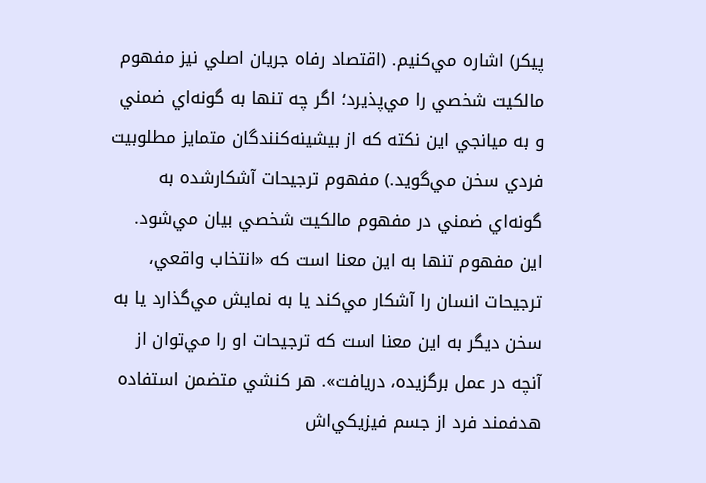پيكر) اشاره مي‌كنيم. (اقتصاد رفاه جريان اصلي نيز مفهوم مالكيت شخصي را مي‌پذيرد؛ اگر چه تنها به گونه‌اي ضمني و به ميانجي‌ اين نكته كه از بيشينه‌كنندگان متمايز مطلوبيت فردي سخن مي‌گويد.) مفهوم ترجيحات آشكار‌شده به گونه‌اي ضمني در مفهوم مالكيت شخصي بيان مي‌شود. اين مفهوم تنها به اين معنا است كه «انتخاب واقعي، ترجيحات انسان را آشكار مي‌كند يا به نمايش مي‌گذارد يا به سخن ديگر به اين معنا است كه ترجيحات او را مي‌توان از آنچه در عمل برگزيده، دريافت». هر كنشي متضمن استفاده هدفمند فرد از جسم فيزيكي‌اش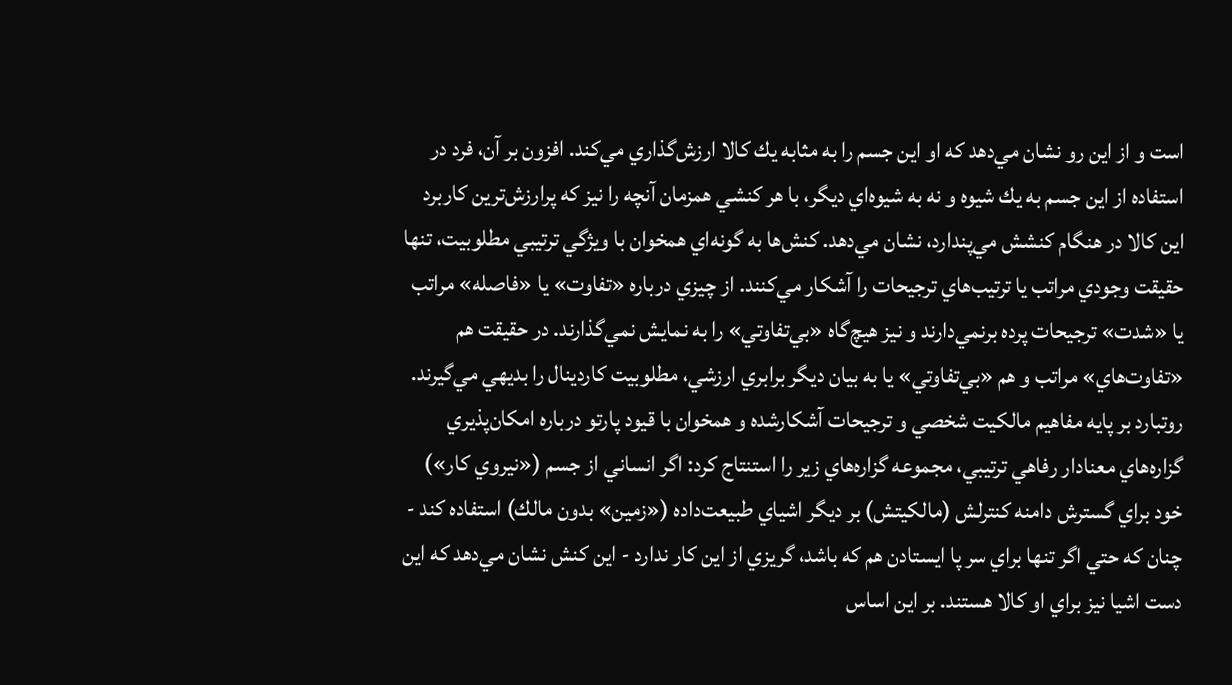است و از اين رو نشان مي‌دهد كه او اين جسم را به مثابه يك كالا ارزش‌گذاري مي‌كند. افزون بر آن، فرد در استفاده از اين جسم به يك شيوه و نه به شيوه‌اي ديگر، با هر كنشي همزمان آنچه را نیز كه پرارزش‌ترين كاربرد اين كالا در هنگام كنشش مي‌پندارد، نشان مي‌دهد. كنش‌ها به گونه‌اي همخوان با ويژگي ترتيبي مطلوبيت، تنها حقيقت وجودي مراتب يا ترتيب‌هاي ترجيحات را آشكار مي‌كنند. از چيزي درباره «تفاوت» يا «فاصله» مراتب يا «شدت» ترجيحات پرده برنمي‌دارند و نيز هيچ‌گاه «بي‌تفاوتي» را به نمايش نمي‌گذارند. در حقيقت هم «تفاوت‌هاي» مراتب و هم «بي‌تفاوتي‌» يا به بيان ديگر برابري ارزشي، مطلوبيت كاردينال را بديهي مي‌گيرند.
روتبارد بر پايه مفاهيم مالكيت شخصي و ترجيحات آشكار‌شده و همخوان با قيود پار‌تو درباره امكان‌پذيري گزاره‌هاي معنا‌دار رفاهي ترتيبي، مجموعه گزاره‌هاي زير را استنتاج كرد: اگر انساني از جسم («نيروي كار») خود براي گسترش دامنه كنترلش (مالكيتش) بر ديگر اشياي طبيعت‌داده («زمين» بدون مالك) استفاده كند - چنان كه حتي اگر تنها براي سر پا ايستادن هم كه باشد، گريزي از اين كار ندارد - اين كنش نشان مي‌دهد كه اين دست اشيا نيز براي او كالا هستند. بر اين اساس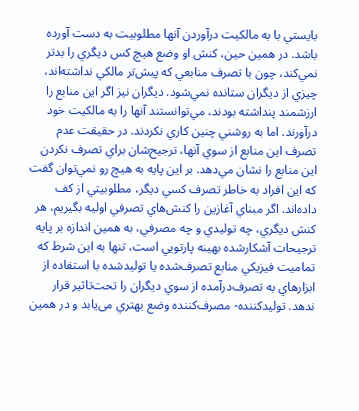بايستي با به مالكيت درآوردن آنها مطلوبيت به دست آورده باشد. در همين حين، كنش او وضع هيچ كس ديگري را بدتر نمي‌كند، چون با تصرف منابعي كه پيش‌تر مالكي نداشته‌اند، چيزي از ديگران ستانده نمي‌شود. ديگران نيز اگر اين منابع را ارزشمند پنداشته بودند، مي‌توانستند آنها را به مالكيت خود درآورند. اما به روشني چنين كاري نكردند. در حقيقت عدم تصرف اين منابع از سوي آنها، ترجيح‌شان براي تصرف نكردن اين منابع را نشان مي‌دهد. بر اين پايه به هيچ رو نمي‌توان گفت كه اين افراد به خاطر تصرف كسي ديگر، مطلوبيتي از كف داده‌اند. اگر مبناي آغازين را كنش‌هاي تصرفي اوليه بگيريم، هر كنش ديگري، چه توليدي و چه مصرفي، به همين اندازه بر پايه ترجيحات آشكار‌شده بهينه پارتويي است، تنها به اين شرط كه تماميت فيزيكي منابع تصرف‌شده يا توليد‌شده با استفاده از ابزار‌هاي به تصرف‌در‌آمده از سوي ديگران را تحت‌تاثير قرار ندهد. توليد‌كننده‌- مصرف‌كننده وضع بهتري می‌یابد و در همين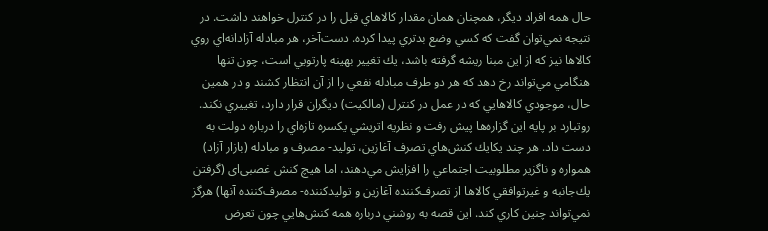حال همه افراد ديگر، همچنان همان مقدار كالا‌هاي قبل را در كنترل خواهند داشت. در نتيجه نمي‌توان گفت كه كسي وضع بد‌تري پيدا كرده. دست‌آخر، هر مبادله آزادانه‌اي روي كالا‌ها نيز كه از اين مبنا ريشه گرفته باشد، يك تغيير بهينه پارتويي است، چون تنها هنگامي مي‌تواند رخ دهد كه هر دو طرف مبادله نفعي را از آن انتظار كشند و در همين حال، موجودي كالا‌هايي كه در عمل در كنترل (مالكيت) ديگران قرار دارد، تغييري نكند.
روتبارد بر پايه اين گزاره‌ها پيش رفت و نظريه‌ اتريشي يكسره تازه‌اي را درباره دولت به دست داد. هر چند يكايك كنش‌هاي تصرف آغازین، توليد‌- مصرف و مبادله (بازار آزاد) همواره و ناگزير مطلوبيت اجتماعي را افزايش مي‌دهند، اما هيچ كنش غصبی‌ای (گرفتن يك‌جانبه و غير‌توافقي كالا‌ها از تصرف‌كننده آغازين و توليدكننده- مصرف‌كننده آنها) هرگز نمي‌تواند چنين كاري كند. اين قصه به روشني درباره همه كنش‌هايي چون تعرض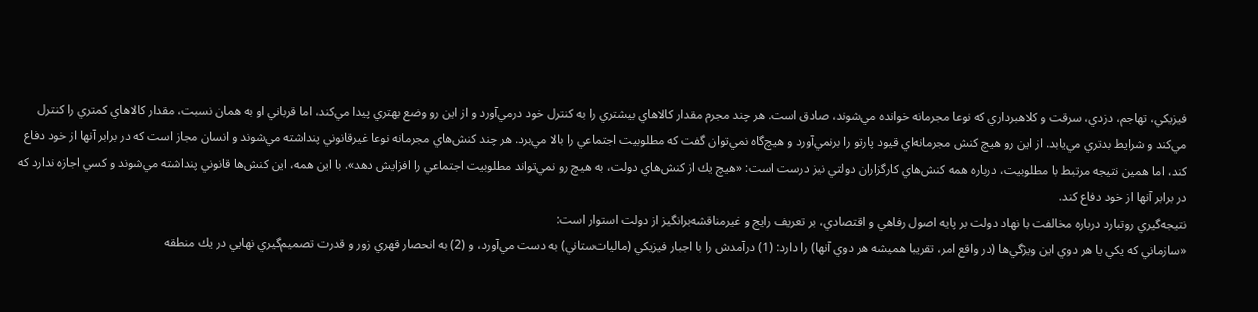فيزيكي، تهاجم، دزدي، سرقت و كلاهبرداري كه نوعا مجرمانه خوانده مي‌شوند، صادق است. هر چند مجرم مقدار كالاهاي بيشتري را به كنترل خود در‌مي‌آورد و از اين رو وضع بهتري پيدا مي‌كند، اما قرباني او به همان نسبت، مقدار كالاهاي كمتري را كنترل مي‌كند و شرايط بدتري مي‌يابد. از اين رو هيچ كنش مجرمانه‌اي قيود پارتو را برنمي‌آورد و هيچ‌گاه نمي‌توان گفت كه مطلوبيت اجتماعي را بالا مي‌برد. هر چند كنش‌هاي مجرمانه نوعا غير‌قانوني پنداشته مي‌شوند و انسان مجاز است كه در برابر آنها از خود دفاع كند، اما همين نتيجه مرتبط با مطلوبيت، درباره همه كنش‌هاي كارگزاران دولتي نيز درست است: «هيچ يك از كنش‌هاي دولت، به هيچ رو نمي‌تواند مطلوبيت اجتماعي را افزايش دهد». با اين همه، اين كنش‌ها قانوني پنداشته مي‌شوند و كسي اجازه ندارد كه در برابر آنها از خود دفاع كند.
نتيجه‌گيري روتبارد درباره مخالفت با نهاد دولت بر پايه اصول رفاهي و اقتصادي، بر تعريف رايج و غيرمناقشه‌برانگيز از دولت استوار است:
«سازماني كه يكي يا هر دوي اين ويژگي‌ها (در واقع امر، تقريبا هميشه هر دوي آنها) را دارد: (1) درآمدش را با اجبار فيزيكي (ماليات‌ستاني) به دست مي‌آورد، و (2) به انحصار قهري زور و قدرت تصميم‌گيري نهايي در يك منطقه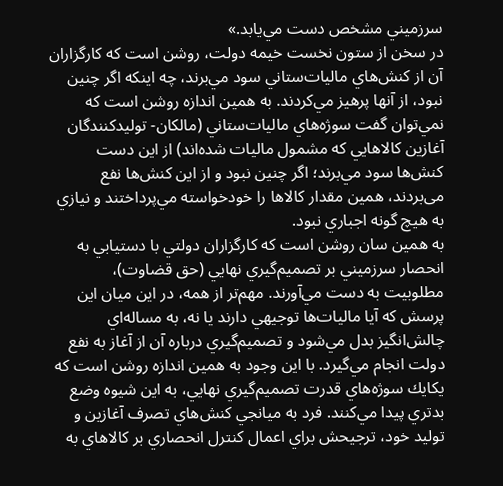سرزميني مشخص دست مي‌يابد.»
در سخن از ستون نخست خيمه دولت، روشن است كه كارگزاران آن از كنش‌هاي ماليات‌ستاني سود مي‌برند، چه اينكه اگر چنين نبود، از آنها پرهيز مي‌كردند. به همين اندازه روشن است كه نمي‌توان گفت سوژه‌هاي ماليات‌ستاني (مالكان- توليدكنندگان آغازين كالاهايي كه مشمول ماليات شده‌اند) از اين دست كنش‌ها سود مي‌برند؛ اگر چنين نبود و از این کنش‌ها نفع می‌بردند، همين مقدار كالاها را خود‌خواسته مي‌پرداختند و نيازي به هيچ گونه اجباري نبود.
به همين سان روشن است كه كارگزاران دولتي با دستيابي به انحصار سرزميني بر تصميم‌گيري نهايي (حق قضاوت)، مطلوبيت به دست مي‌آورند. مهم‌تر از همه، در اين ميان اين پرسش كه آيا ماليات‌ها توجيهي دارند يا نه، به مساله‌اي چالش‌انگیز بدل مي‌شود و تصميم‌گيري درباره آن از آغاز به نفع دولت انجام مي‌گيرد. با اين وجود به همين اندازه روشن است كه يكايك سوژه‌هاي قدرت تصميم‌گيري نهايي، به اين شيوه وضع بدتري پيدا مي‌كنند. فرد به ميانجي‌ كنش‌هاي تصرف آغازين و توليد خود، ترجيحش براي اعمال كنترل انحصاري بر كالاهاي به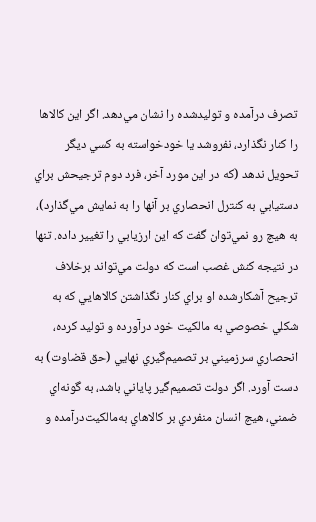تصرف درآمده و توليدشده را نشان مي‌دهد. اگر اين كالا‌ها را كنار نگذارد، نفروشد يا خودخواسته به كسي ديگر تحويل ندهد (كه در اين مورد آخر، فرد دوم ترجيحش براي دستيابي به كنترل انحصاري بر آنها را به نمايش مي‌گذارد)، به هيچ رو نمي‌توان گفت كه اين ارزيابي را تغيير داده. تنها در نتيجه كنش غصب است كه دولت مي‌تواند برخلاف ترجيح آشكار‌شده او براي كنار نگذاشتن كالا‌هايي كه به شكلي خصوصي به مالكيت خود درآورده و توليد كرده، انحصاري سرزميني بر تصميم‌گيري نهايي (حق قضاوت) به دست آورد. اگر دولت تصميم‌گير پاياني باشد، به گونه‌اي ضمني، هيچ انسان منفردي بر كالاهاي به‌مالكيت‌درآمده و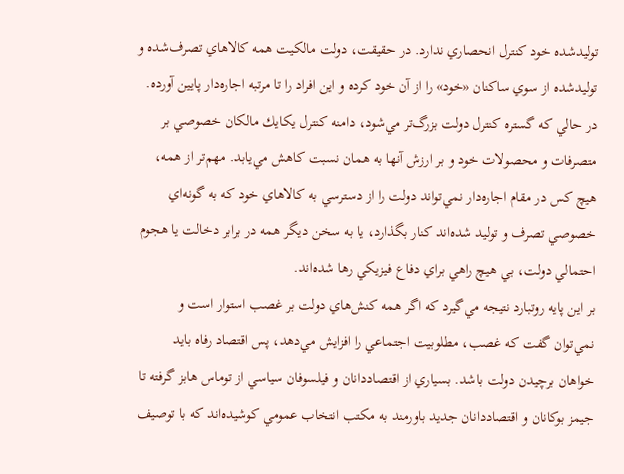توليد‌شده خود كنترل انحصاري ندارد. در حقيقت، دولت مالكيت همه كالا‌هاي تصرف‌شده و توليد‌شده از سوي ساكنان «خود» را از آن خود كرده و این افراد را تا مرتبه اجاره‌دار پايين آورده. در حالي كه گستره كنترل دولت بزرگ‌تر مي‌شود، دامنه كنترل يكايك مالكان خصوصي بر متصرفات و محصولات خود و بر ارزش آنها به همان نسبت كاهش مي‌يابد. مهم‌تر از همه، هيچ كس در مقام اجاره‌دار نمي‌تواند دولت را از دسترسي به كالا‌هاي خود كه به گونه‌اي خصوصي تصرف و توليد شده‌اند كنار بگذارد، يا به سخن ديگر همه در برابر دخالت يا هجوم احتمالي دولت، بي هيچ راهي براي دفاع فيزيكي رها شده‌اند.
بر اين پايه روتبارد نتيجه مي‌گيرد كه اگر همه كنش‌هاي دولت بر غصب استوار است و نمي‌توان گفت كه غصب، مطلوبيت اجتماعي را افزايش مي‌دهد، پس اقتصاد رفاه بايد خواهان برچيدن دولت باشد. بسياري از اقتصاددانان و فيلسوفان سياسي از توماس هابز گرفته تا جيمز بوكانان و اقتصاددانان جديد باور‌مند به مكتب انتخاب عمومي كوشيده‌اند كه با توصيف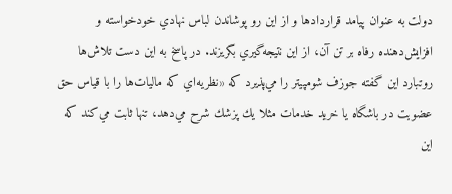دولت به عنوان پيامد قرار‌داد‌‌ها و از اين رو پوشاندن لباس‌ نهادي خودخواسته و افزايش‌دهنده رفاه بر تن آن، از اين نتيجه‌گيري بگريزند. در پاسخ به اين دست تلاش‌ها روتبارد اين گفته جوزف شومپيتر را مي‌پذيرد كه «نظر‌يه‌اي كه ماليات‌ها را با قياس حق عضويت در باشگاه يا خريد خدمات مثلا يك پزشك شرح مي‌دهد، تنها ثابت مي‌كند كه اين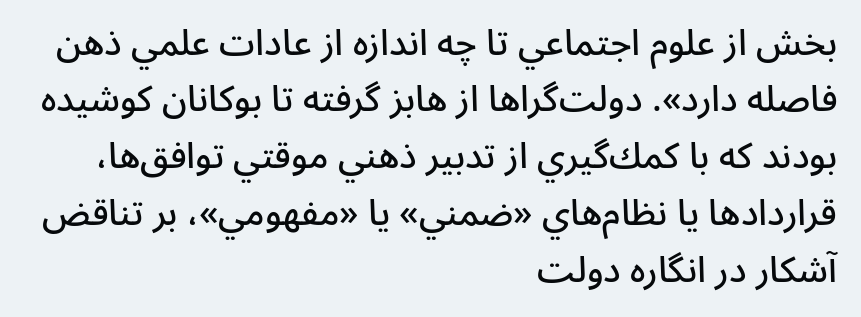بخش از علوم اجتماعي تا چه اندازه از عادات علمي ذهن فاصله دارد». دولت‌گرا‌ها از هابز گرفته تا بوكانان كوشيده بودند كه با كمك‌گيري از تدبير ذهني موقتي توافق‌ها، قرار‌داد‌ها يا نظام‌هاي «ضمني» يا «مفهومي»، بر تناقض آشكار در انگاره‌ دولت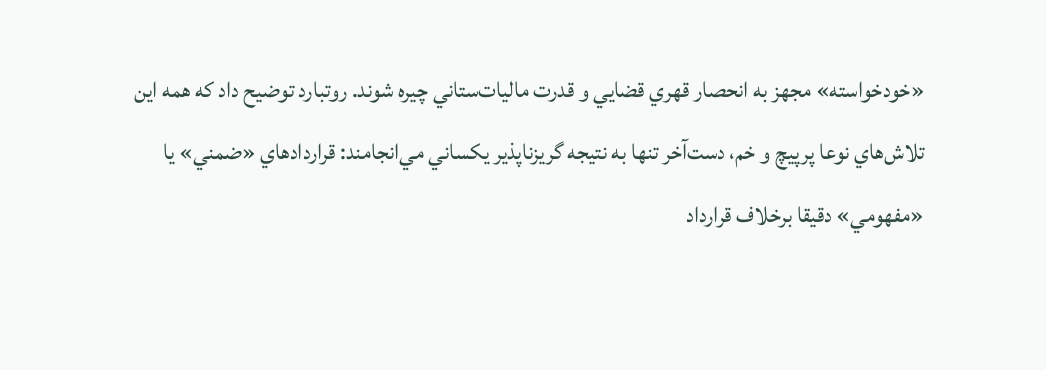«خود‌خواسته» مجهز به انحصار قهري قضايي و قدرت ماليات‌ستاني چيره شوند. روتبارد توضيح داد كه همه اين تلاش‌هاي نوعا پرپيچ و خم، دست‌آخر تنها به نتيجه‌ گريزناپذير يكساني مي‌انجامند: قرار‌داد‌هاي «ضمني» يا «مفهومي» دقيقا برخلاف قرارداد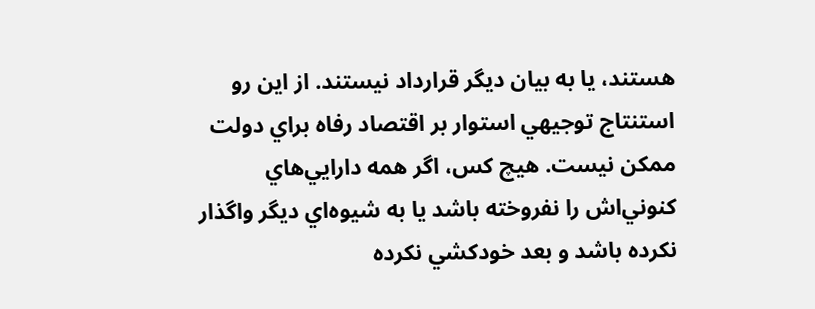هستند، يا به بيان ديگر قرارداد نيستند. از اين رو استنتاج توجيهي استوار بر اقتصاد رفاه براي دولت ممكن نيست. هيچ كس، اگر همه دارايي‌هاي كنوني‌اش را نفروخته باشد يا به شيوه‌اي ديگر واگذار نكرده باشد و بعد خود‌كشي نكرده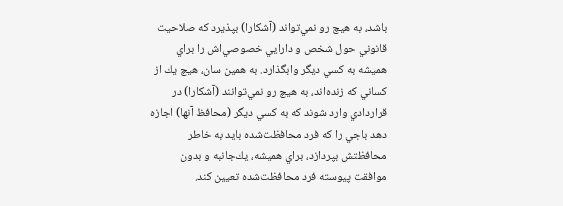باشد، به هيچ رو نمي‌تواند (آشكارا) بپذيرد كه صلاحيت قانوني حول شخص و دارايي خصوصي‌اش را براي هميشه به كسي ديگر وا‌بگذارد. به همين سان، هيچ يك از كساني كه زنده‌اند، به هيچ رو نمي‌توانند (آشكارا) در قراردادي وارد شوند كه به كسي ديگر (محافظ آنها) اجازه دهد باجي را كه فرد محافظت‌شده بايد به خاطر محافظتش بپردازد، براي هميشه، يك‌جانبه و بدون موافقت پيوسته فرد محافظت‌شده تعيين كند.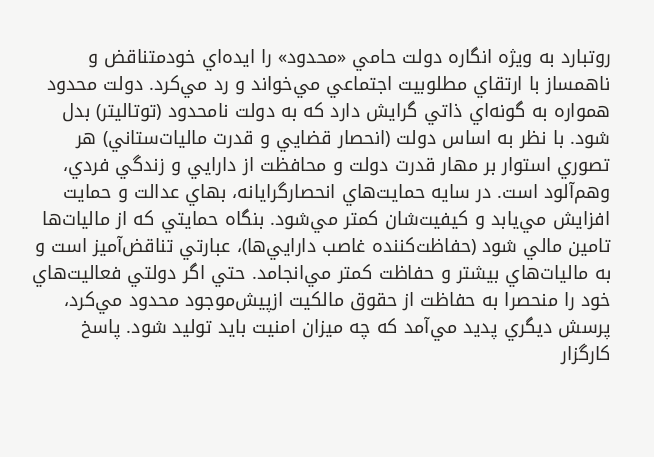روتبارد به ويژه انگاره دولت حامي «محدود» را ايده‌اي خود‌متناقض و نا‌همساز با ارتقاي مطلوبيت اجتماعي مي‌خواند و رد مي‌كرد. دولت محدود همواره به گونه‌اي ذاتي گرايش دارد كه به دولت نامحدود (توتاليتر) بدل شود. با نظر به اساس دولت (انحصار قضايي و قدرت ماليات‌ستاني) هر تصوري استوار بر مهار قدرت دولت و محافظت از دارايي و زندگي فردي، وهم‌آلود است. در سايه حمايت‌هاي انحصارگرايانه، بهاي عدالت و حمايت افزايش مي‌يابد و كيفيت‌شان كمتر مي‌شود. بنگاه حمايتي كه از ماليات‌ها تامين مالي شود (حفاظت‌كننده‌ غاصب دارايي‌ها)، عبارتي تناقض‌آميز است و به ماليات‌هاي بيشتر و حفاظت كمتر مي‌انجامد. حتي اگر دولتي فعاليت‌هاي خود را منحصرا به حفاظت از حقوق مالكيت از‌پيش‌موجود محدود مي‌كرد، پرسش ديگري پديد مي‌آمد كه چه ميزان امنيت بايد توليد شود. پاسخ كار‌گزار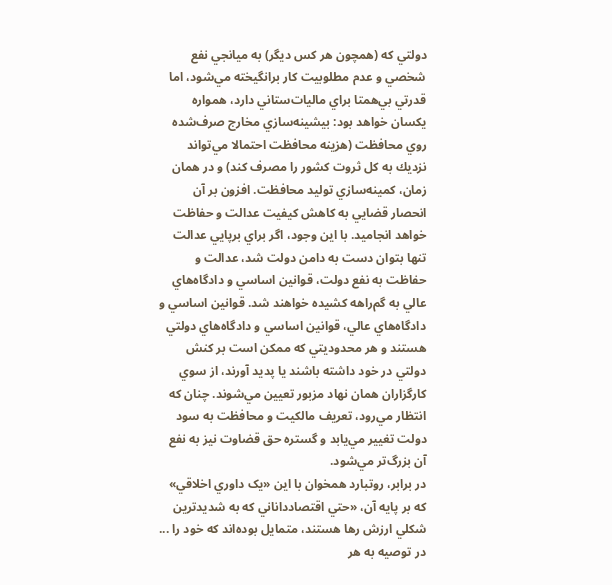دولتي كه (همچون هر كس ديگر) به ميانجي نفع شخصي و عدم مطلوبيت كار برانگيخته مي‌شود، اما قدرتي بي‌همتا براي ماليات‌ستاني دارد، همواره يكسان‌ خواهد بود: بيشينه‌سازي مخارج صرف‌شده روي محافظت (هزينه محافظت احتمالا مي‌تواند نزديك به كل ثروت كشور را مصرف كند) و در همان زمان، كمينه‌سازي توليد محافظت. افزون بر آن انحصار قضايي به كاهش كيفيت عدالت و حفاظت خواهد انجاميد. با اين وجود، اگر براي برپايي عدالت تنها بتوان دست به دامن دولت شد، عدالت و حفاظت به نفع دولت، قوانين اساسي و دادگاه‌هاي عالي به گم‌راهه كشيده خواهند شد. قوانين اساسي و دادگاه‌هاي عالي، قوانين اساسي و دادگاه‌هاي دولتي هستند و هر محدوديتي كه ممكن است بر كنش دولتي در خود داشته باشند يا پديد آورند، از سوي كارگزاران همان نهاد مزبور تعيين مي‌شوند. چنان كه انتظار مي‌رود، تعريف مالكيت و محافظت به سود دولت تغيير مي‌يابد و گستره حق قضاوت نيز به نفع آن بزرگ‌تر مي‌شود.
در برابر، روتبارد همخوان با این «یک داوري اخلاقي» كه بر پایه آن، «حتي اقتصادداناني كه به شديد‌ترين شكلي ارزش ‌رها هستند، متمايل بوده‌اند كه خود را ... در توصيه به هر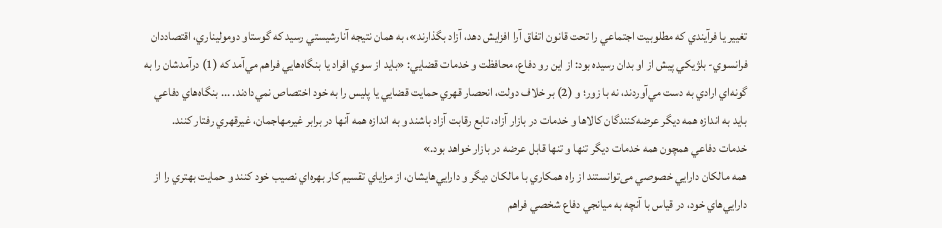تغيير يا فرآيندي كه مطلوبيت اجتماعي را تحت قانون اتفاق آرا افزايش دهد، آزاد بگذارند»، به همان نتيجه آنارشيستي رسيد كه گوستاو دو‌موليناري، اقتصاددان فرانسوي‌- بلژيكي پيش از او بدان رسيده بود: از اين رو دفاع، محافظت و خدمات قضايي: «بايد از سوي افراد يا بنگاه‌هايي فرا‌هم مي‌آمد كه (1) درآمدشان را به گونه‌اي ارادي به دست مي‌آوردند، نه با زور؛ و (2) بر خلاف دولت، انحصار قهري حمايت قضايي يا پليس را به خود اختصاص نمي‌دادند. ... بنگاه‌هاي دفاعي بايد به اندازه همه ديگر عرضه‌كنندگان كالا‌ها و خدمات در بازار آزاد، تابع رقابت آزاد باشند و به اندازه همه آنها در برابر غير‌مهاجمان، غيرقهري رفتار كنند. خدمات دفاعي همچون همه خدمات ديگر تنها و تنها قابل عرضه در بازار خواهد بود.»
همه مالكان دارايي‌ خصوصي می‌توانستند از راه همكاري با مالكان ديگر و دارايي‌هايشان، از مزاياي تقسيم كار بهره‌اي نصيب خود كنند و حمايت بهتري را از دارايي‌هاي خود، در قياس با آنچه به ميانجي دفاع شخصي فراهم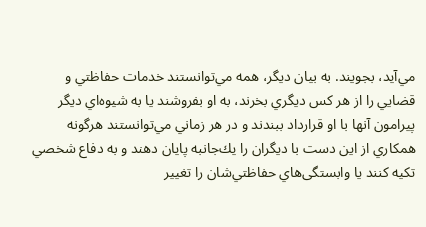مي‌آيد، بجويند. به بيان ديگر، همه مي‌توانستند خدمات حفاظتي و قضايي را از هر كس ديگري بخرند، به او بفروشند يا به شيوه‌اي ديگر پيرامون آنها با او قرارداد ببندند و در هر زماني مي‌توانستند هرگونه همكاري از اين دست با ديگران را يك‌جانبه پایان دهند و به دفاع شخصي تكيه كنند يا وابستگی‌‌هاي حفاظتي‌شان را تغيير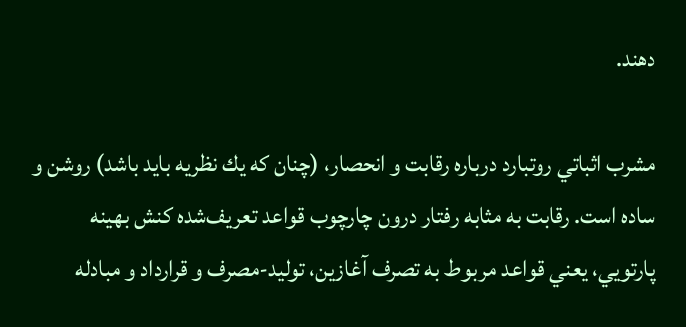دهند.

مشرب اثباتي روتبارد درباره رقابت و انحصار، (چنان كه يك نظريه بايد باشد) روشن و ساده است. رقابت به مثابه رفتار درون چارچوب قواعد تعريف‌شده كنش بهينه پارتويي، يعني قواعد مربوط به تصرف آغازين، توليد‌‌-مصرف و قرار‌داد و مبادله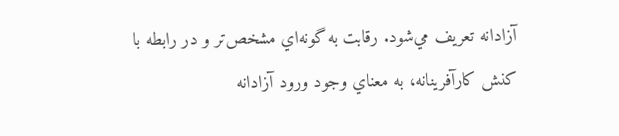آزادانه تعريف مي‌شود. رقابت به گونه‌اي مشخص‌تر و در رابطه با كنش كار‌آفرينانه، به معناي وجود ورود آزادانه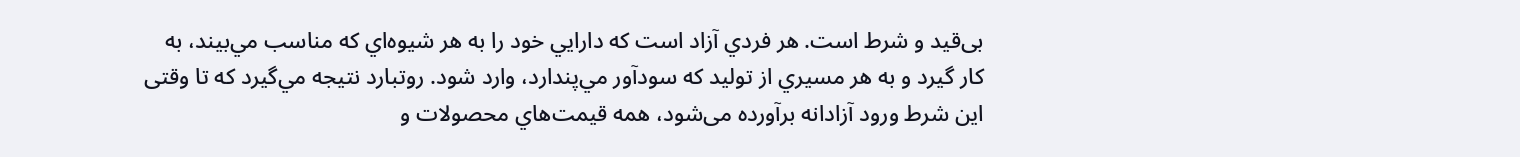بی‌قيد و شرط است. هر فردي آزاد است كه دارايي خود را به هر شيوه‌اي كه مناسب مي‌بيند، به كار گيرد و به هر مسيري از توليد كه سودآور مي‌پندارد، وارد شود. روتبارد نتيجه مي‌گيرد كه تا وقتی اين شرط ورود آزادانه برآورده می‌شود، همه قيمت‌هاي محصولات و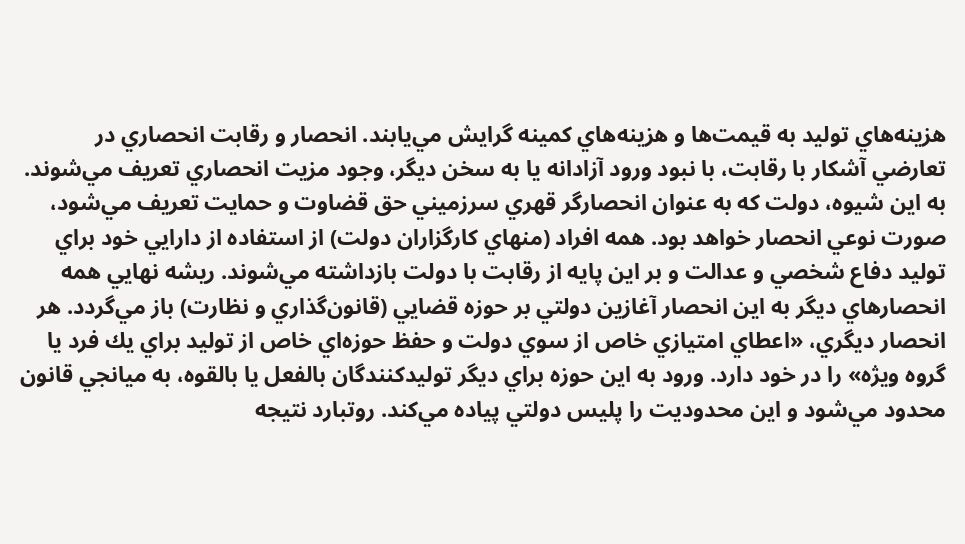هزينه‌هاي توليد به قيمت‌ها و هزينه‌هاي كمينه گرايش مي‌يابند. انحصار و رقابت انحصاري در تعارضي آشكار با رقابت، با نبود ورود آزادانه يا به سخن ديگر، وجود مزيت انحصاري تعريف مي‌شوند. به اين شيوه، دولت كه به عنوان انحصارگر قهري سرزميني حق قضاوت و حمايت تعريف مي‌شود، صورت نوعي انحصار خواهد بود. همه افراد (منهاي كارگزاران دولت) از استفاده از دارايي‌ خود براي توليد دفاع شخصي و عدالت و بر اين پايه از رقابت با دولت بازداشته مي‌شوند. ريشه نهايي همه انحصارهاي ديگر به اين انحصار آغازين دولتي بر حوزه قضايي (قانون‌گذاري و نظارت) باز مي‌گردد. هر انحصار ديگري، «اعطاي امتيازي خاص از سوي دولت و حفظ حوزه‌اي خاص از توليد براي يك فرد يا گروه ويژه» را در خود دارد. ورود به اين حوزه براي ديگر توليدكنندگان بالفعل يا بالقوه، به ميانجي قانون محدود مي‌شود و اين محدوديت را پليس دولتي پياده مي‌كند. روتبارد نتيجه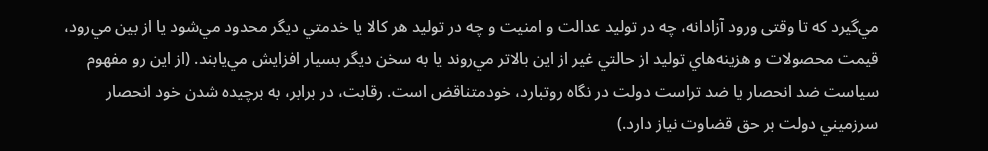مي‌گيرد كه تا وقتی ورود آزادانه، چه در توليد عدالت و امنيت و چه در توليد هر كالا يا خدمتي ديگر محدود مي‌شود يا از بين مي‌رود، قيمت‌ محصولات و هزينه‌هاي توليد از حالتي غير از اين بالاتر مي‌روند يا به سخن ديگر بسيار افزايش مي‌يابند. (از اين رو مفهوم سياست ضد انحصار يا ضد تراست دولت در نگاه روتبارد، خود‌متناقض است. رقابت، در برابر، به برچيده شدن خود انحصار سرزميني دولت بر حق قضاوت نياز دارد.)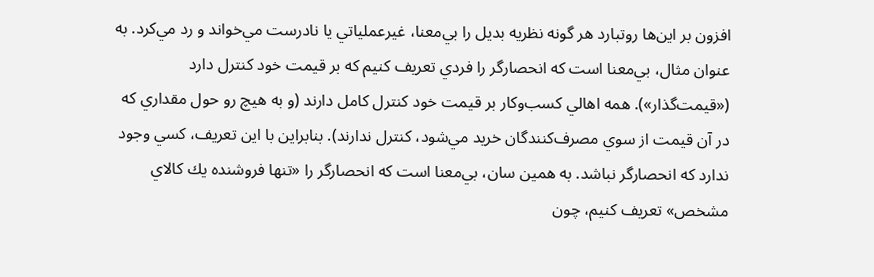افزون بر اين‌ها روتبارد هر گونه نظريه بديل را بي‌معنا، غيرعملياتي يا نادرست مي‌خواند و رد مي‌كرد. به عنوان مثال، بي‌معنا است كه انحصار‌گر را فردي تعريف كنيم كه بر قيمت خود كنترل دارد («قيمت‌گذار»). همه اهالي كسب‌و‌كار بر قيمت خود كنترل كامل دارند (و به هيچ رو حول مقداري كه در آن قيمت از سوي مصرف‌كنندگان خريد مي‌شود، كنترل ندارند). بنا‌بر‌اين با اين تعريف، كسي وجود ندارد كه انحصار‌گر نباشد. به همين سان، بي‌معنا است كه انحصارگر را «تنها فروشنده يك كالاي مشخص» تعريف كنيم، چون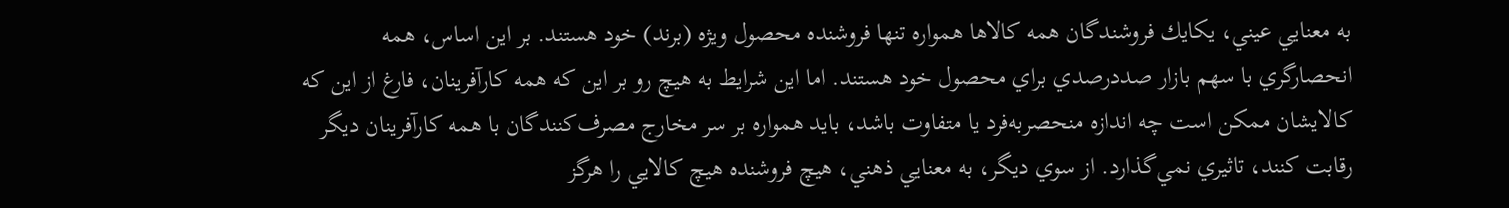به معنايي عيني،‌ يكايك فروشندگان همه كالاها همواره تنها فروشنده محصول ويژه (برند) خود هستند. بر اين اساس، همه انحصار‌گري با سهم بازار صد‌درصدي براي محصول خود هستند. اما اين شرايط به هيچ رو بر اين كه همه كارآفرينان، فارغ از اين كه كالايشان ممكن است چه اندازه منحصربه‌فرد يا متفاوت باشد، بايد همواره بر سر مخارج مصرف‌كنندگان با همه كارآفرينان ديگر رقابت كنند، تاثيري نمي‌گذارد. از سوي ديگر، به معنايي ذهني، هيچ فروشنده هيچ كالايي را هرگز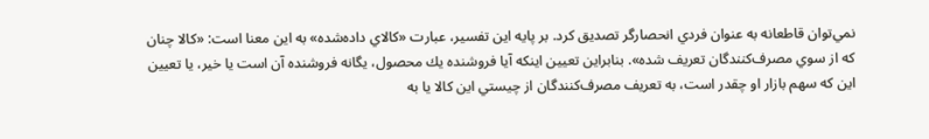نمي‌توان قاطعانه به عنوان فردي انحصارگر تصديق كرد. بر پايه اين تفسير، عبارت «كالاي داده‌شده» به اين معنا است: «كالا چنان كه از سوي مصرف‌كنندگان تعريف شده». بنابراين تعيين اينكه آيا فروشنده يك محصول، يگانه فروشنده آن است يا خير، يا تعيين اين كه سهم بازار او چقدر است، به تعريف مصرف‌كنندگان از چيستي اين كالا يا به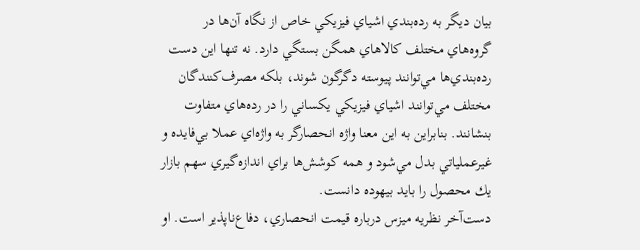بيان ديگر به رده‌بندي اشياي فيزيكي خاص از نگاه آن‌ها در گروه‌هاي مختلف كالاهاي همگن بستگي دارد. نه تنها اين دست رده‌بندي‌ها مي‌توانند پيوسته دگرگون شوند، بلكه مصرف‌كنندگان مختلف مي‌توانند اشياي فيزيكي يكساني را در رده‌هاي متفاوت بنشانند. بنا‌براين به اين معنا واژه انحصار‌گر به واژه‌اي عملا بي‌فايده و غيرعملياتي بدل مي‌شود و همه كوشش‌ها براي اندازه‌گيري سهم بازار يك محصول را بايد بيهوده دانست.
دست‌آخر نظريه ميزس درباره قيمت انحصاري، دفاع‌نا‌پذير است. او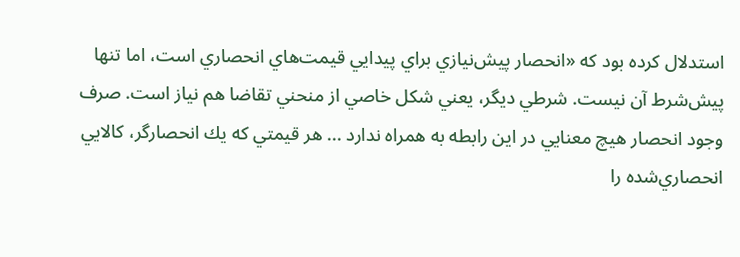استدلال كرده بود كه «انحصار پيش‌نيازي براي پيدايي قيمت‌هاي انحصاري است، اما تنها پيش‌شرط آن نيست. شرطي ديگر، يعني شكل خاصي از منحني تقاضا هم نياز است. صرف وجود انحصار هيچ معنايي در اين رابطه به همراه ندارد ... هر قيمتي كه يك انحصارگر، كالايي انحصاري‌شده را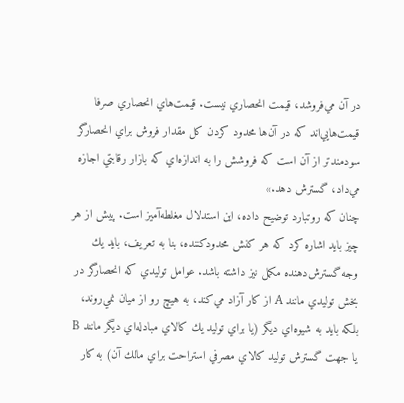در آن مي‌فروشد، قيمت انحصاري نيست. قيمت‌هاي انحصاري صرفا قيمت‌هايي‌اند كه در آن‌ها محدود كردن كل مقدار فروش براي انحصارگر سودمندتر از آن است كه فروشش را به اندازه‌اي كه بازار رقابتي اجازه مي‌داد، گسترش دهد.»
چنان كه روتبارد توضيح داده، اين استدلال مغلطه‌آميز است. پيش از هر چيز بايد اشاره كرد كه هر كنش محدودكننده، بنا به تعريف، بايد يك وجه گسترش‌دهنده مكمل نيز داشته باشد. عوامل توليدي كه انحصار‌گر در بخش توليدي مانند A از كار آزاد مي‌كند، به هيچ رو از ميان نمي‌روند، بلكه بايد به شيوه‌اي ديگر (يا براي توليد يك كالاي مبادله‌اي ديگر مانند B يا جهت گسترش توليد كالاي مصرفي استراحت براي مالك آن) به كار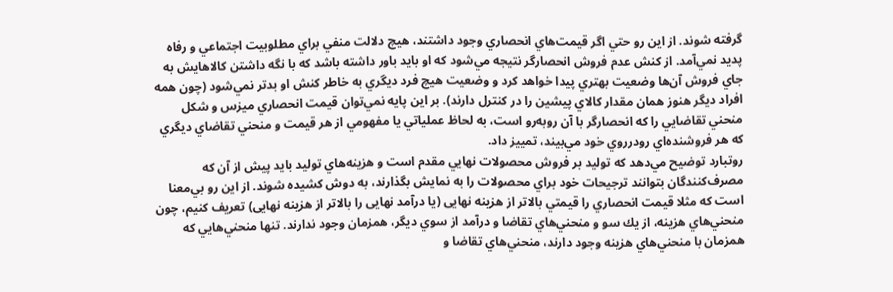گرفته شوند. از اين رو حتي اگر قيمت‌هاي انحصاري وجود داشتند، هيچ دلالت منفي براي مطلوبيت اجتماعي و رفاه پديد نمي‌آمد. از كنش عدم فروش انحصارگر نتيجه مي‌شود كه او بايد باور داشته باشد كه با نگه داشتن كالاهايش به جاي فروش آن‌ها وضعيت بهتري پيدا خواهد كرد و وضعيت هيچ فرد ديگري به خاطر كنش او بدتر نمي‌شود (چون همه افراد ديگر هنوز همان مقدار كالاي پيشين را در كنترل دارند). بر اين پايه نمي‌توان قيمت انحصاري ميزس و شكل منحني تقاضايي را كه انحصارگر با آن روبه‌رو است، به لحاظ عملياتي يا مفهومي از هر قيمت و منحني تقاضاي ديگري كه هر فروشنده‌اي رو‌در‌روي خود مي‌بيند، تميیز داد.
روتبارد توضيح مي‌دهد كه توليد بر فروش محصولات نهايي مقدم است و هزينه‌هاي توليد بايد پيش از آن كه مصرف‌كنندگان بتوانند ترجيحات خود براي محصولات را به نمايش بگذارند، به دوش كشيده شوند. از اين رو بي‌معنا است كه مثلا قيمت انحصاري را قيمتي بالاتر از هزينه نهایی (يا درآمد نهایی را بالاتر از هزينه نهایی) تعريف كنيم، چون منحني‌هاي هزينه، از يك سو و منحني‌هاي تقاضا و درآمد از سوي ديگر، همزمان وجود ندارند. تنها منحني‌هايي كه همزمان با منحني‌هاي هزينه وجود دارند، منحني‌هاي تقاضا و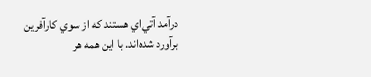درآمد آتي‌اي هستند كه از سوي كار‌آفرين برآورد شده‌اند. با اين همه هر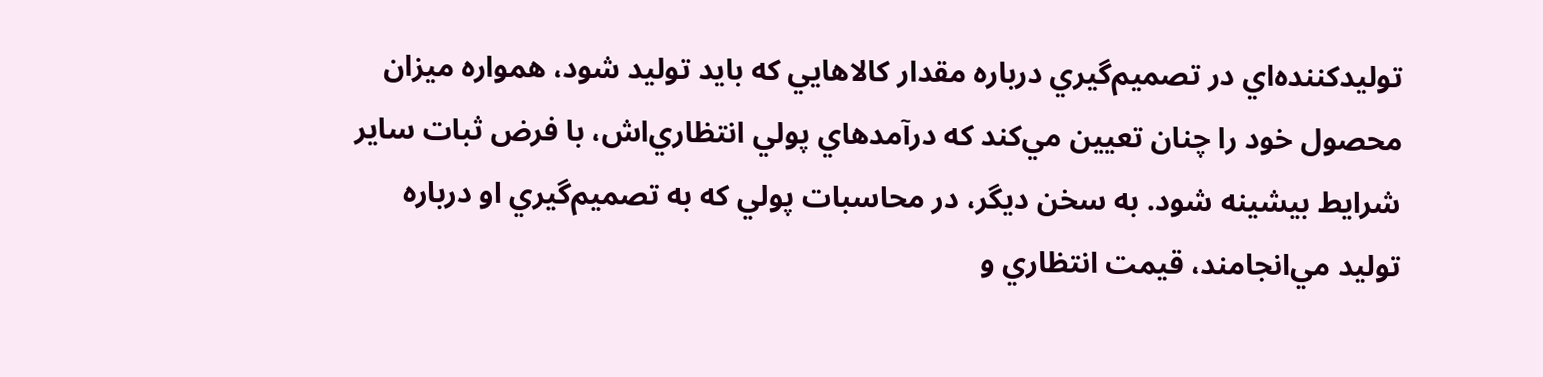توليد‌كننده‌اي در تصميم‌گيري درباره مقدار كالاهايي كه بايد توليد شود، همواره ميزان محصول خود را چنان تعيين مي‌كند كه درآمدهاي پولي انتظاري‌اش، با فرض ثبات ساير شرايط بيشينه شود. به سخن ديگر، در محاسبات پولي كه به تصميم‌گيري او درباره توليد مي‌انجامند، قيمت انتظاري و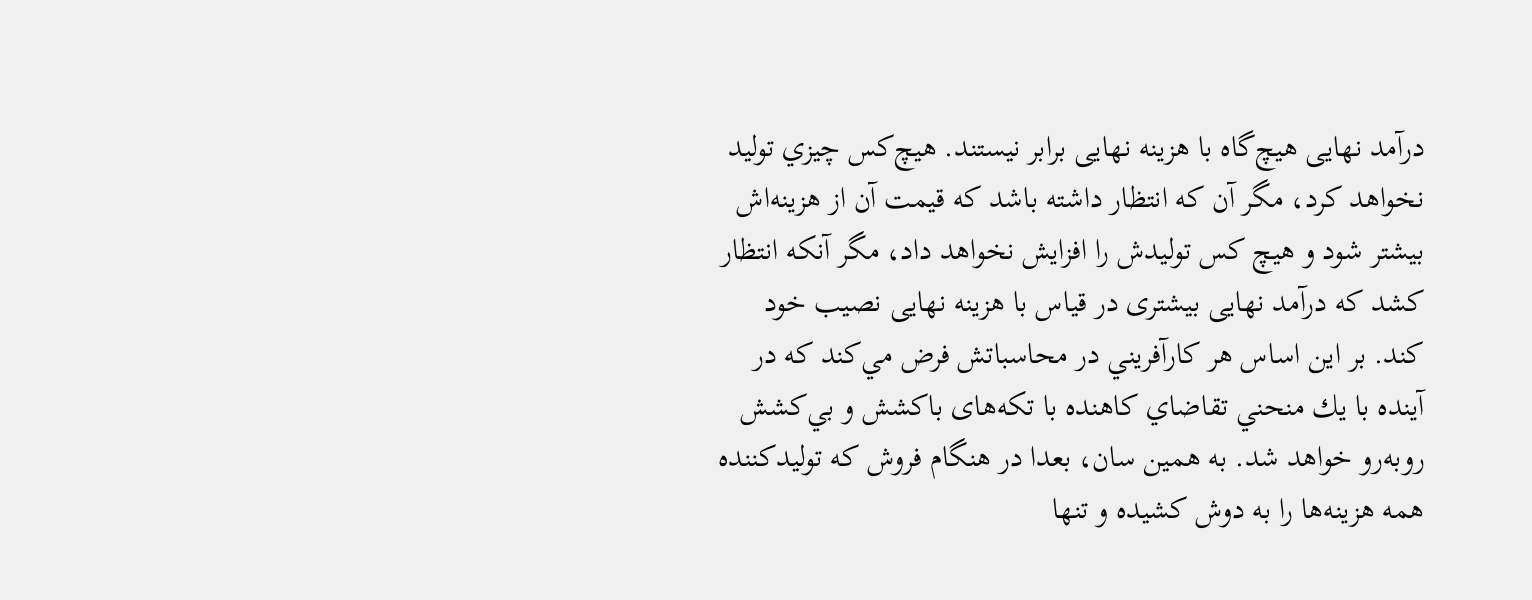درآمد نهایی هيچ‌گاه با هزينه نهایی برابر نيستند. هيچ‌كس چيزي توليد نخواهد كرد، مگر آن كه انتظار داشته باشد كه قيمت آن از هزينه‌اش بيشتر شود و هيچ كس توليدش را افزايش نخواهد داد، مگر آنكه انتظار کشد که درآمد نهایی بیشتری در قیاس با هزينه نهایی نصیب خود کند. بر اين اساس هر كارآفريني در محاسباتش فرض مي‌كند كه در آينده با يك منحني تقاضاي كاهنده با تکه‌های با‌كشش و بي‌كشش روبه‌رو خواهد شد. به همين سان، بعدا در هنگام فروش كه توليدكننده همه هزينه‌ها را به دوش كشيده و تنها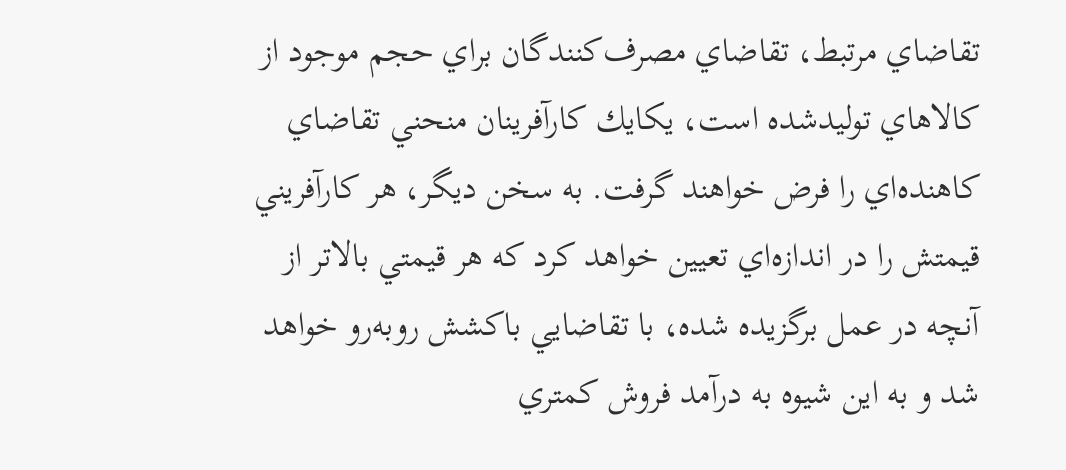تقاضاي مرتبط، تقاضاي مصرف‌كنندگان براي حجم موجود از كالاهاي توليد‌شده است، يكايك كارآفرينان منحني تقاضاي كاهنده‌اي را فرض خواهند گرفت. به سخن ديگر، هر كارآفريني قيمتش را در اندازه‌اي تعيين خواهد كرد كه هر قيمتي بالاتر از آنچه در عمل برگزيده شده، با تقاضايي با‌كشش روبه‌رو خواهد شد و به اين شيوه به درآمد فروش كمتري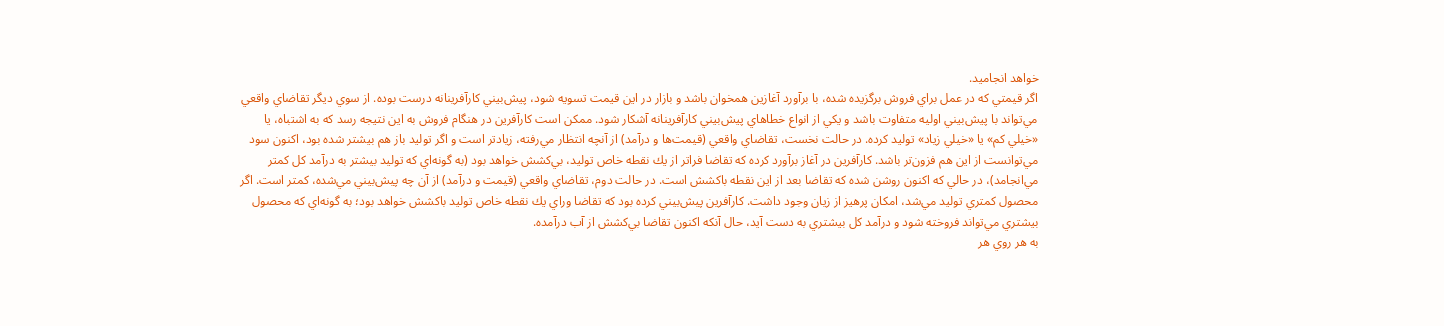خواهد انجاميد.
اگر قيمتي كه در عمل براي فروش برگزيده شده، با برآورد آغازين همخوان باشد و بازار در اين قيمت تسويه شود، پيش‌بيني كارآفرينانه درست بوده. از سوي ديگر تقاضاي واقعي مي‌تواند با پيش‌بيني اولیه متفاوت باشد و يكي از انواع خطاهاي پيش‌بيني كارآفرينانه آشكار شود. ممكن است كارآفرين در هنگام فروش به اين نتيجه رسد كه به اشتباه، يا «خيلي كم» يا «خيلي زياد» توليد كرده. در حالت نخست، ‌تقاضاي واقعي (قيمت‌ها و درآمد) از آنچه انتظار مي‌رفته، زيادتر است و اگر توليد باز هم بيشتر شده بود، اكنون سود مي‌توانست از اين هم فزون‌تر باشد. كارآفرين در آغاز برآورد كرده كه تقاضا فراتر از يك نقطه خاص توليد، بي‌كشش خواهد بود (به گونه‌اي كه توليد بيشتر به درآمد كل كمتر مي‌انجامد)، در حالي كه اكنون روشن شده كه تقاضا بعد از اين نقطه با‌كشش است. در حالت دوم، تقاضاي واقعي (قيمت و درآمد) از آن چه پيش‌بيني مي‌شده، كمتر است. اگر محصول كمتري توليد مي‌شد، امكان پرهيز از زيان وجود داشت. كارآفرين پيش‌بيني كرده بود كه تقاضا وراي يك نقطه خاص توليد با‌كشش خواهد بود؛ به گونه‌اي كه محصول بيشتري مي‌تواند فروخته شود و درآمد كل بيشتري به دست آيد، حال آنكه اكنون تقاضا بي‌كشش از آب درآمده.
به هر روي هر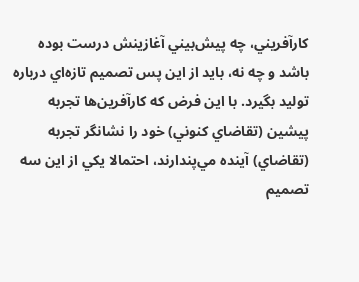كارآفريني، چه پيش‌بيني آغازينش درست بوده باشد و چه نه، بايد از اين پس تصميم تازه‌اي درباره توليد بگيرد. با اين فرض كه كارآفرين‌ها تجربه پيشين (تقاضاي كنوني) خود را نشانگر تجربه (تقاضاي) آينده مي‌پندارند، احتمالا يكي از اين سه تصميم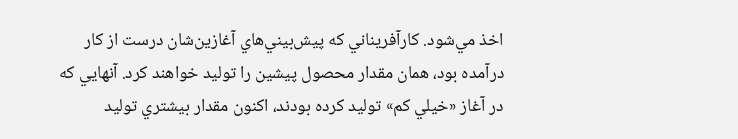اخذ مي‌شود. كارآفريناني كه پيش‌بيني‌هاي آغازين‌شان درست از كار در‌آمده بود، همان مقدار محصول پيشين را توليد خواهند كرد. آنهايي كه در آغاز «خيلي كم» توليد كرده بودند، اكنون مقدار بيشتري توليد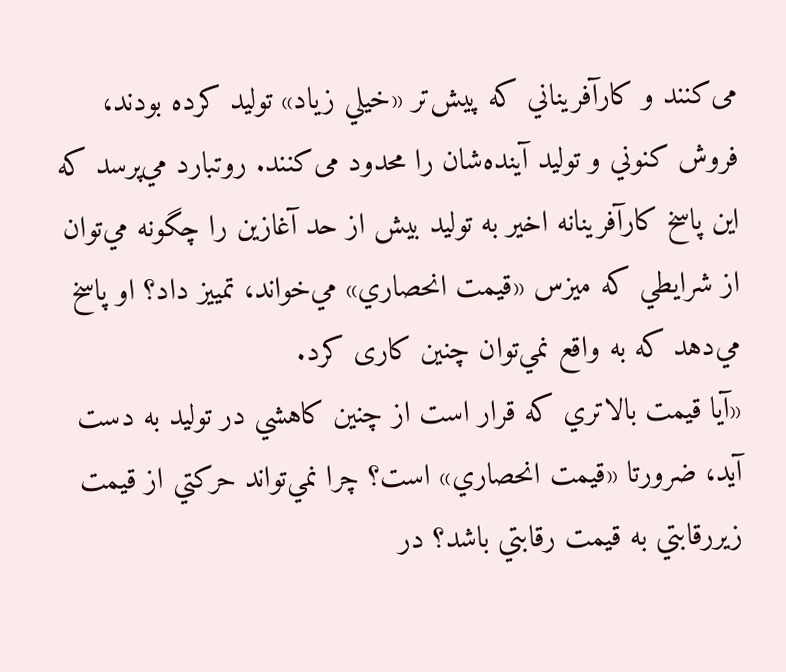می‌کنند و كارآفريناني كه پيش‌تر «خيلي زياد» توليد كرده بودند، فروش كنوني و توليد آينده‌شان را محدود می‌کنند. روتبارد مي‌پرسد كه اين پاسخ كارآفرينانه اخير به توليد بيش از حد آغازين را چگونه مي‌توان از شرايطي كه ميزس «قيمت انحصاري» مي‌خواند، تمييز داد؟ او پاسخ مي‌دهد كه به واقع نمي‌توان چنین کاری کرد.
«آيا قيمت بالاتري كه قرار است از چنين كاهشي در توليد به دست آيد، ضرورتا «قيمت انحصاري» است؟ چرا نمي‌تواند حركتي از قيمت زير‌رقابتي به قيمت رقابتي باشد؟ در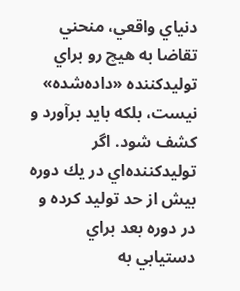دنياي واقعي، منحني‌ تقاضا به هيچ رو براي توليد‌كننده «داده‌شده» نيست، بلكه بايد برآورد و كشف شود. اگر توليدكننده‌اي در يك دوره بيش از حد توليد كرده و در دوره بعد براي دستيابي به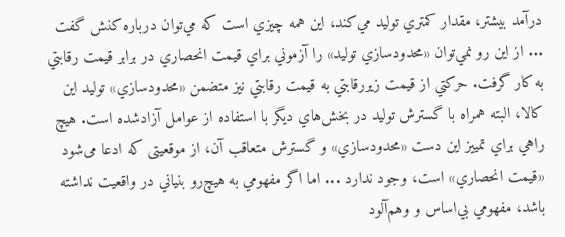درآمد بيشتر، مقدار كمتري توليد مي‌كند، اين همه چيزي است كه مي‌توان درباره كنش گفت ... از اين رو نمي‌توان «محدودسازي توليد» را آزموني براي قيمت انحصاري در برابر قيمت رقابتي به كار گرفت. حركتي از قيمت زير‌رقابتي به قيمت رقابتي نيز متضمن «محدود‌سازي» توليد اين كالا، البته همراه با گسترش توليد در بخش‌هاي ديگر با استفاده از عوامل آزاد‌شده است. هيچ راهي براي تمييز اين دست «محدود‌سازي» و گسترش متعاقب آن، از موقعيتی که ادعا می‌شود «قيمت انحصاري» است، وجود ندارد ... اما اگر مفهومي به هيچ‌رو بنياني در واقعيت نداشته باشد، مفهومي بي‌اساس و وهم‌آلود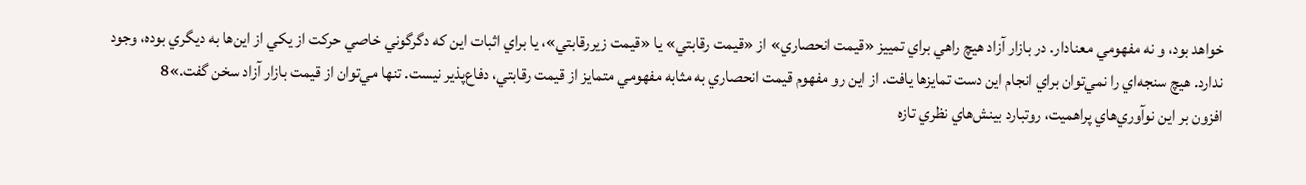خواهد بود، و نه مفهومي معنادار. در بازار آزاد هيچ راهي براي تمييز «قيمت انحصاري» از «قيمت رقابتي» يا «قيمت زير‌رقابتي»، يا براي اثبات اين كه دگرگوني خاصي حركت از يكي از اين‌ها به ديگري بوده، وجود ندارد. هيچ سنجه‌اي را نمي‌توان براي انجام اين دست تمايزها يافت. از اين رو مفهوم قيمت انحصاري به مثابه مفهومي متمايز از قيمت رقابتي، دفاع‌پذير نيست. تنها مي‌توان از قيمت بازار آزاد سخن گفت.»8
افزون بر اين نوآوري‌هاي پراهميت، روتبارد بينش‌هاي نظري تازه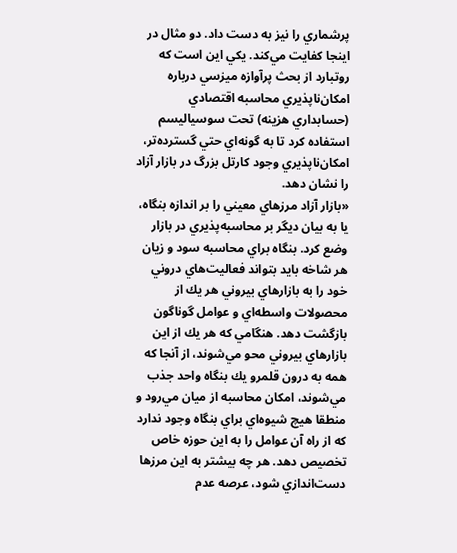پرشماري را نيز به دست داد. دو مثال در اينجا كفايت مي‌كند. يكي اين است كه روتبارد از بحث پر‌آوازه‌ ميزسي درباره امكان‌ناپذيري محاسبه اقتصادي (حسابداري هزينه) تحت سوسياليسم استفاده كرد تا به گونه‌اي حتي گسترده‌تر، امكان‌ناپذيري وجود كارتل بزرگ در بازار آزاد را نشان دهد.
«بازار آزاد مرز‌هاي معيني را بر اندازه بنگاه، يا به بيان ديگر بر محاسبه‌پذيري در بازار وضع كرد. بنگاه براي محاسبه سود و زيان هر شاخه بايد بتواند فعاليت‌هاي دروني خود را به بازارهاي بيروني هر يك از محصولات واسطه‌اي و عوامل گوناگون بازگشت دهد. هنگامي كه هر يك از اين بازارهاي بيروني محو مي‌شوند، از آنجا كه همه به درون قلمرو يك بنگاه واحد جذب مي‌شوند، امكان محاسبه از ميان مي‌رود و منطقا هيچ شيوه‌اي براي بنگاه وجود ندارد كه از راه آن عوامل را به اين حوزه خاص تخصيص دهد. هر چه بيشتر به اين مرز‌ها دست‌اندازي شود، عرصه عدم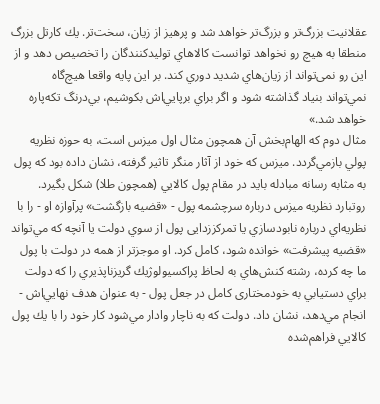عقلانيت بزرگ‌تر و بزرگ‌تر خواهد شد و پرهيز از زيان، سخت‌تر. يك كارتل بزرگ منطقا به هيچ رو نخواهد توانست كالاهاي توليدكنندگان را تخصيص دهد و از اين رو نمی‌تواند از زيان‌هاي شديد دوري كند. بر اين پايه واقعا هيچ‌گاه نمي‌تواند بنياد گذاشته شود و اگر براي برپايي‌اش بكوشيم، بي‌درنگ تكه‌پاره خواهد شد.»
مثال دوم كه الهام‌بخش آن همچون مثال اول ميزس است، به حوزه نظريه پولي بازمي‌گردد. ميزس كه خود از آثار منگر تاثير گرفته، نشان داده بود كه پول به مثابه رسانه مبادله بايد در مقام پول كالايي (همچون طلا) شکل بگیرد. روتبارد نظريه ميزس درباره سرچشمه پول - «قضيه بازگشت» پرآوازه او - را با نظريه‌اي درباره نابودسازي يا تمرکز‌زدایی پول از سوي دولت يا آنچه كه مي‌تواند «قضيه پيشرفت» خوانده شود، كامل كرد. او موجزتر از همه در دولت با پول ما چه كرده، رشته كنش‌هاي به لحاظ پراكسيولوژيك گريز‌نا‌پذيري را كه دولت براي دستيابي به خود‌مختاری كامل در جعل پول - به عنوان هدف نهايي‌اش - انجام مي‌دهد، نشان داد. دولت كه به ناچار وادار مي‌شود كار خود را با يك پول كالايي فراهم‌شده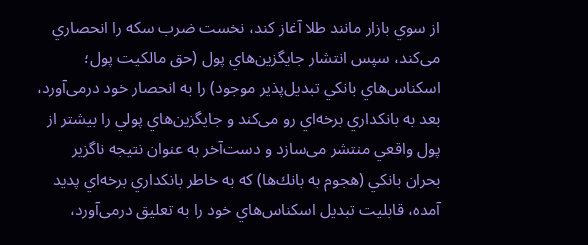از سوي بازار مانند طلا آغاز كند، نخست ضرب سكه را انحصاري می‌کند، سپس انتشار جايگزين‌هاي پول (حق مالکیت پول؛ اسكناس‌هاي بانكي تبدیل‌پذیر موجود) را به انحصار خود درمی‌آورد، بعد به بانكداري برخه‌اي رو می‌کند و جايگزين‌هاي پولي را بيشتر از پول واقعي منتشر می‌سازد و دست‌آخر به عنوان نتيجه ناگزير بحران بانكي (هجوم به بانك‌ها) كه به خاطر بانكداري برخه‌اي پديد آمده، قابليت تبدیل اسكناس‌هاي خود را به تعليق درمی‌آورد،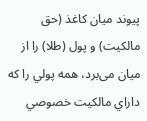پيوند ميان كاغذ (حق مالکیت) و پول (طلا) را از ميان می‌برد، همه پولي را كه داراي مالكيت خصوصي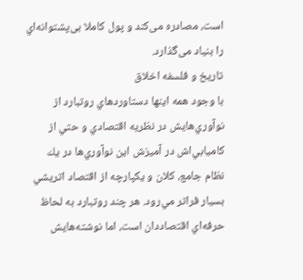است، مصادره می‌کند و پول كاملا بی‌پشتوانه‌اي را بنياد می‌گذارد.
تاريخ و فلسفه اخلاق
با وجود همه اينها دستاوردهاي روتبارد از نوآوري‌هايش در نظريه اقتصادي و حتي از كاميابي‌‌اش در آميزش اين نوآوري‌ها در يك نظام جامع، كلان و يكپارچه از اقتصاد اتريشي بسيار فراتر مي‌رود. هر چند روتبارد به لحاظ حرفه‌اي اقتصاددان است، اما نوشته‌هايش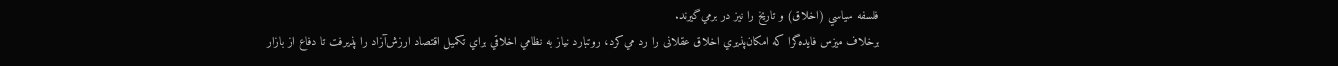فلسفه سياسي (اخلاق) و تاريخ را نيز در برمي‌گيرند.
برخلاف ميزس فايده‌گرا كه امكان‌پذيري اخلاق عقلانی را رد مي‌كرد، روتبارد نياز به نظامي اخلاقي براي تكميل اقتصاد ارزش‌آزاد را پذيرفت تا دفاع از بازار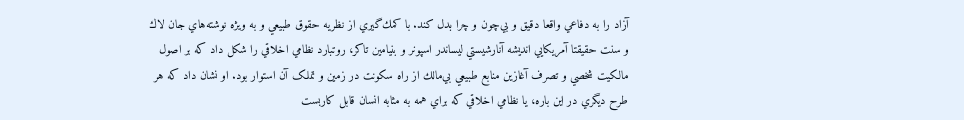آزاد را به دفاعي واقعا دقيق و بي‌چون و چرا بدل كند. با كمك‌‌گيري از نظريه حقوق طبيعي و به ويژه نوشته‌هاي جان لاك و سنت حقيقتا آمريكايي انديشه آنارشيستي ليساندر اسپونر و بنيامين تاكر، روتبارد نظامي اخلاقي را شكل داد كه بر اصول مالكيت شخصي و تصرف آغازين منابع طبيعي بي‌مالك از راه سکونت در زمین و تملک آن استوار بود. او نشان داد كه هر طرح ديگري در اين باره، يا نظامي اخلاقي كه براي همه به مثابه انسان قابل كاربست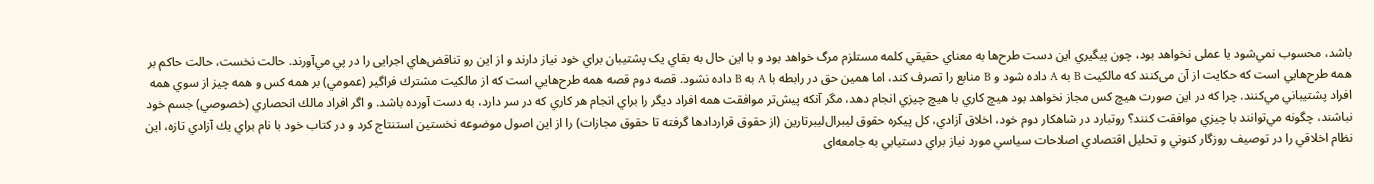باشد، محسوب نمي‌شود يا عملی نخواهد بود، چون پيگيري این دست طرح‌ها به معناي حقيقي كلمه مستلزم مرگ خواهد بود و با این حال به بقاي یک پشتيبان براي خود نياز دارند و از اين رو تناقض‌هاي اجرایی را در پي مي‌آورند. حالت نخست، حالت حاكم بر همه طرح‌هايي است كه حکایت از آن می‌کنند که مالكيت B به A داده شود و B منابع را تصرف کند، اما همين حق در رابطه با A به B داده نشود. قصه دوم قصه همه طرح‌هايي است كه از مالكيت مشترك فراگير (عمومي) بر همه کس و همه چيز از سوي همه افراد پشتيباني مي‌كنند. چرا که در اين صورت هيچ كس مجاز نخواهد بود هيچ كاري با هيچ چيزي انجام دهد، مگر آنكه پيش‌تر موافقت همه افراد ديگر را براي انجام هر كاري كه در سر دارد، به دست آورده باشد. و اگر افراد مالك انحصاري (خصوصي) جسم خود نباشند، چگونه مي‌توانند با چيزي موافقت كنند؟ روتبارد در شاهكار دوم خود، اخلاق آزادي، كل پيكره حقوق ليبرال‌ليبرتارين (از حقوق قراردادها گرفته تا حقوق مجازات) را از اين اصول موضوعه نخستين استنتاج كرد و در كتاب خود با نام براي يك آزادي تازه، اين نظام اخلاقي را در توصیف روزگار كنوني و تحليل اقتصادي اصلاحات سياسي مورد نياز براي دستيابي به جامعه‌ای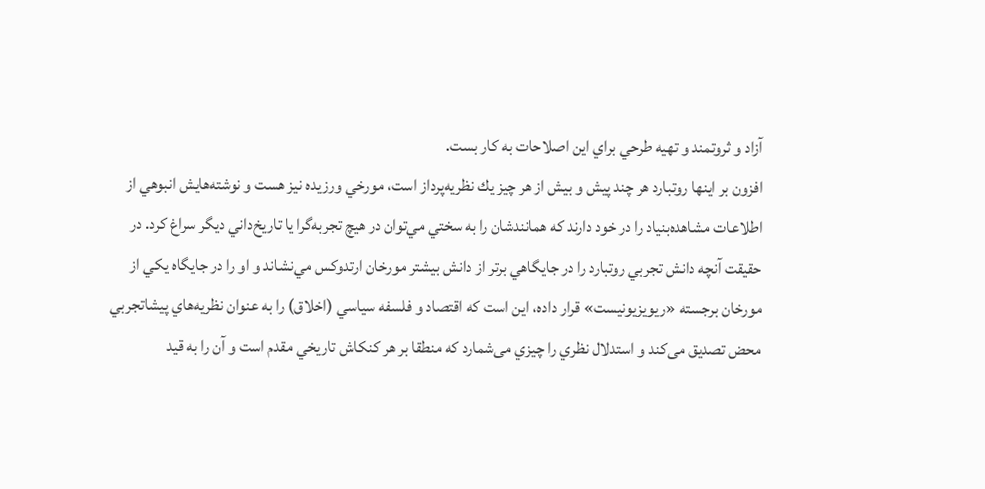آزاد و ثروتمند و تهيه طرحي براي این اصلاحات به كار بست.
افزون بر اينها روتبارد هر چند پيش و بيش از هر چيز يك نظريه‌پرداز است، مورخي ورزيده نيز هست و نوشته‌هايش انبوهي از اطلاعات مشاهده‌بنیاد را در خود دارند كه همانند‌شان را به سختي مي‌توان در هيچ تجربه‌گرا يا تاريخ‌داني ديگر سراغ كرد. در حقيقت آنچه دانش تجربي روتبارد را در جايگاهي برتر از دانش بيشتر مورخان ارتدوكس مي‌نشاند و او را در جايگاه يكي از مورخان برجسته «ريويزيونيست» قرار داده، این است که اقتصاد و فلسفه سياسي (اخلاق) را به عنوان نظريه‌هاي پيشا‌تجربي محض تصدیق می‌کند و استدلال نظري را چيزي می‌شمارد كه منطقا بر هر كنكاش تاريخي مقدم است و آن را به قيد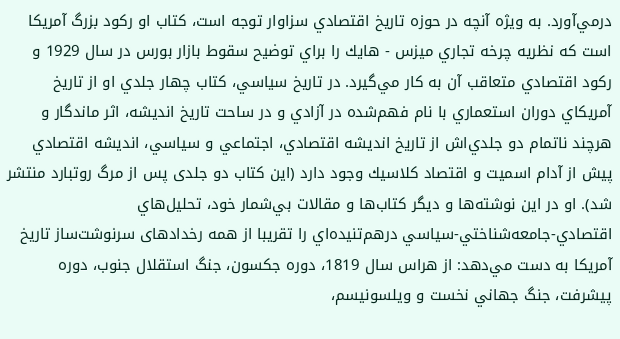درمي‌آورد. به ويژه آنچه در حوزه تاريخ اقتصادي سزاوار توجه است، كتاب او ركود بزرگ آمريكا است كه نظريه چرخه تجاري ميزس‌ - هايك را براي توضيح سقوط بازار بورس در سال 1929 و ركود اقتصادي متعاقب آن به كار مي‌گيرد. در تاريخ سياسي، كتاب چهار جلدي او از تاريخ آمريكاي دوران استعماري با نام فهم‌شده در آزادي و در ساحت تاريخ انديشه، اثر ماندگار و هر‌چند ناتمام دو جلدي‌اش از تاريخ انديشه اقتصادي، اجتماعي و سياسي، انديشه اقتصادي پيش از آدام اسميت و اقتصاد كلاسيك وجود دارد (این کتاب دو جلدی پس از مرگ روتبارد منتشر شد). او در اين نوشته‌ها و ديگر كتاب‌ها و مقالات بي‌شمار خود، تحليل‌هاي اقتصادي‌-جامعه‌شناختي‌-سياسي درهم‌تنيده‌اي را تقريبا از همه رخداد‌های سرنوشت‌ساز تاريخ آمريكا به دست مي‌دهد: از هراس سال 1819، دوره جكسون، جنگ استقلال جنوب، دوره پيشرفت، جنگ جهاني نخست و ويلسونيسم،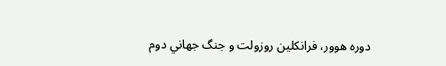دوره هوور، فرانکلین روزولت و جنگ جهاني دوم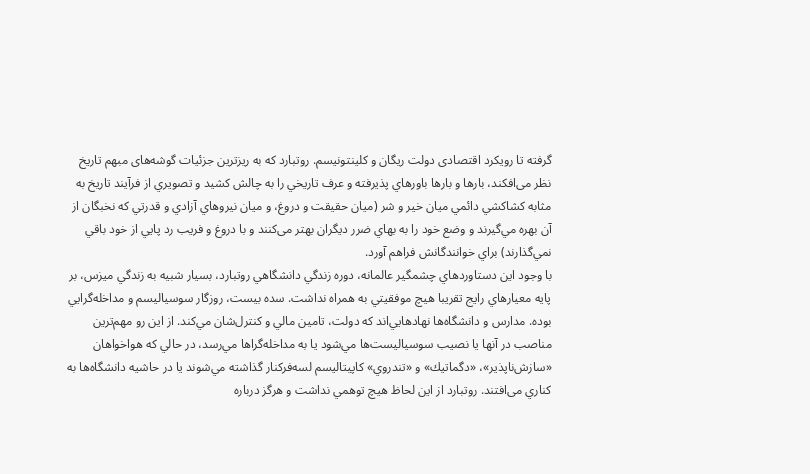گرفته تا رویکرد اقتصادی دولت ریگان و كلينتونیسم. روتبارد که به ریز‌ترین جزئیات گوشه‌های مبهم تاریخ نظر می‌افکند، بار‌ها و بار‌ها باور‌هاي پذیرفته و عرف تاريخي را به چالش كشيد و تصويري از فرآيند تاريخ به مثابه كشاكشي دائمي ميان خير و شر (ميان حقيقت و دروغ، و ميان نيروهاي آزادي و قدرتي كه نخبگان از آن بهره مي‌گيرند و وضع خود را به بهاي ضرر ديگران بهتر می‌کنند و با دروغ و فريب رد پايي از خود باقي نمي‌گذارند) براي خوانندگانش فراهم آورد.
با وجود اين دستاوردهاي چشمگير عالمانه، دوره زندگي دانشگاهي روتبارد، بسيار شبيه به زندگي ميزس، بر پايه معيارهاي رايج تقريبا هيچ موفقيتي به همراه نداشت. سده بيست، روزگار سوسياليسم و مداخله‌گرايي بوده. مدارس و دانشگاه‌ها نهادهايي‌اند كه دولت، تامين مالي و كنترل‌شان مي‌كند. از اين رو مهم‌ترين مناصب در آنها يا نصيب سوسياليست‌ها مي‌شود يا به مداخله‌گراها مي‌رسد، در حالي كه هواخواهان «سازش‌ناپذير»، «دگماتيك» و «تند‌روي» كاپيتاليسم لسه‌فركنار گذاشته مي‌شوند يا در حاشيه دانشگاه‌ها به كناري می‌افتند. روتبارد از اين لحاظ هيچ توهمي نداشت و هرگز درباره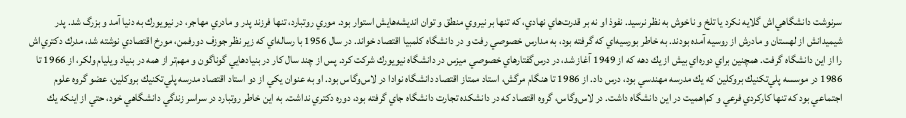سرنوشت دانشگاهي‌اش گلايه نكرد يا تلخ و نا‌خوش به نظر نرسيد. نفوذ او نه بر قدرت‌هاي نهادي، كه تنها بر نيروي منطق و توان انديشه‌هايش استوار بود. موري روتبارد، تنها فرزند پدر و مادري مهاجر، در نيويورك به دنيا آمد و بزرگ شد. پدر شيميدانش از لهستان و مادرش از روسيه آمده بودند. به خاطر بورسيه‌اي كه گرفته بود، به مدارس خصوصي رفت و در دانشگاه كلمبيا اقتصاد خواند. در سال 1956 با رساله‌اي كه زير نظر جوزف دورفمن، مورخ اقتصادي نوشته شد، مدرك دكتري‌اش را از اين دانشگاه گرفت. همچنين براي دوره‌اي بيش از يك دهه كه از 1949 آغاز شد، در درس‌گفتارهاي خصوصي ميزس در دانشگاه نيويورك شركت كرد. پس از چند سال كار در بنيادهايي گوناگون و مهم‌تر از همه در بنیاد ويليام ولكر، از 1966 تا 1986 در موسسه پلي‌تكنيك بروكلين كه يك مدرسه مهندسي بود، درس داد. از 1986 تا هنگام مرگش، استاد ممتاز اقتصاد دانشگاه نوادا در لاس‌وگاس بود. او به عنوان يكي از دو استاد اقتصاد مدرسه پلي‌تكنيك بروكلين، عضو گروه علوم اجتماعي بود كه تنها كاركردي فرعي و كم‌اهميت در اين دانشگاه داشت. در لاس‌وگاس، گروه اقتصاد كه در دانشكده تجارت دانشگاه جاي گرفته بود، دوره دكتري نداشت. به اين خاطر روتبارد در سراسر زندگي دانشگاهي خود، حتي از اينكه يك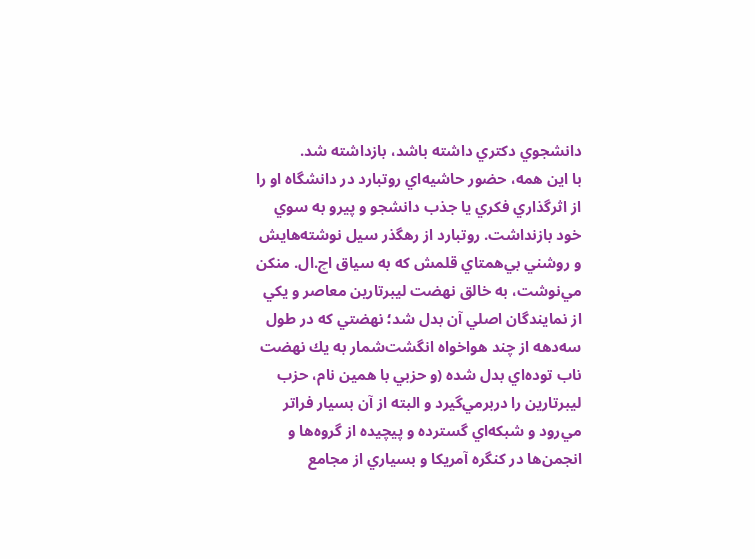دانشجوي دكتري داشته باشد، بازداشته شد.
با اين همه، حضور حاشيه‌اي روتبارد در دانشگاه او را از اثرگذاري فكري يا جذب دانشجو و پيرو به سوي خود باز‌نداشت. روتبارد از رهگذر سيل نوشته‌هايش و روشني بي‌همتاي قلمش كه به سياق اچ.ال. منكن مي‌نوشت، به خالق نهضت ليبرتارين معاصر و يكي از نمايندگان اصلي آن بدل شد؛ نهضتي كه در طول سه‌دهه از چند هوا‌خواه انگشت‌‌شمار به يك نهضت ناب توده‌اي بدل شده (و حزبي با همين نام، حزب ليبرتارين را دربر‌مي‌گيرد و البته از آن بسيار فرا‌تر مي‌رود و شبكه‌اي گسترده و پيچيده از گروه‌ها و انجمن‌ها در كنگره آمريكا و بسياري از مجامع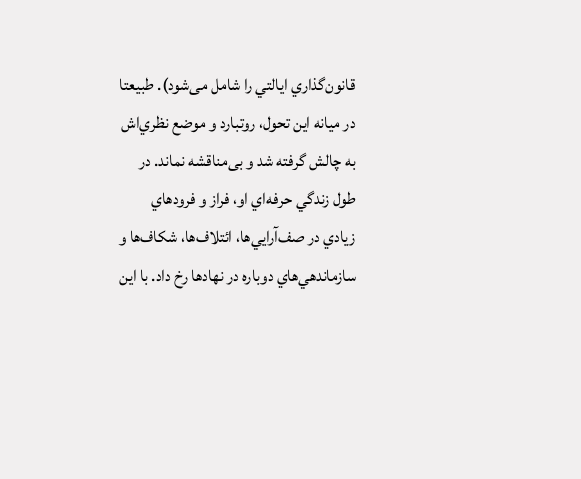قانون‌گذاري ايالتي را شامل می‌شود). طبيعتا در ميانه اين تحول، روتبارد و موضع نظري‌اش به چالش گرفته شد و بی‌مناقشه نماند. در طول زندگي حرفه‌اي او، فراز و فرودهاي زيادي در صف‌آرايي‌ها، ائتلاف‌ها، شكاف‌ها و سازماندهي‌هاي دوباره در نهاد‌ها رخ داد. با اين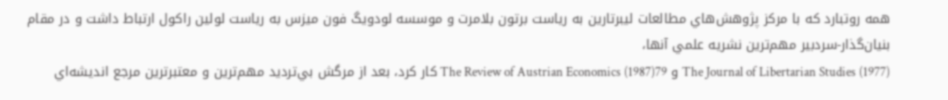همه روتبارد که با مركز پژوهش‌هاي مطالعات ليبرتارين به رياست برتون بلامرت و موسسه لودويگ فون ميزس به رياست لولين راكول ارتباط داشت و در مقام بنيان‌گذار‌-سر‌دبير مهم‌ترین نشریه علمي آنها،
(The Journal of Libertarian Studies (1977 و The Review of Austrian Economics (1987)79 کار کرد، بعد از مرگش بي‌ترديد مهم‌ترين و معتبر‌ترین مرجع انديشه‌اي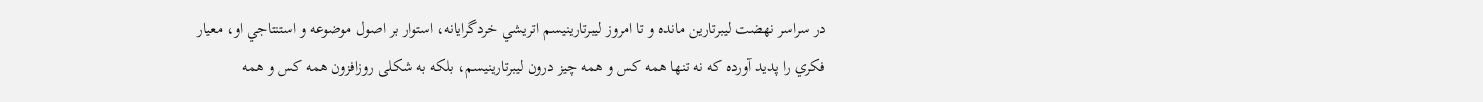در سراسر نهضت ليبرتارين مانده و تا امروز ليبرتارينيسم اتريشي خرد‌گرايانه، استوار بر اصول موضوعه و استنتاجي او، معيار فكري را پديد آورده كه نه تنها همه كس و همه چيز درون ليبرتارينيسم، بلكه به شکلی روز‌افزون همه كس و همه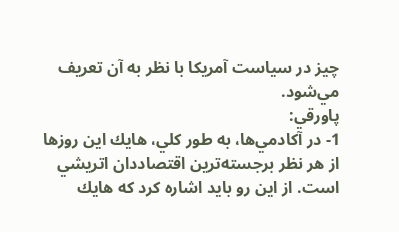چيز در سياست آمريكا با نظر به آن تعريف مي‌شود.
پاورقي:
1- در آكادمي‌ها، به طور كلي، هايك اين روز‌ها از هر نظر برجسته‌ترين اقتصاددان اتريشي است. از اين رو بايد اشاره كرد كه هايك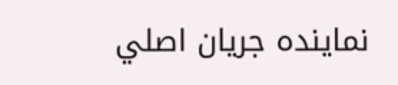نماينده جريان اصلي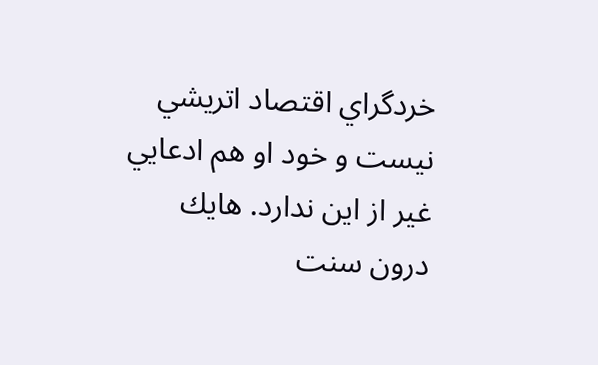خرد‌گراي اقتصاد اتريشي نيست و خود او هم ادعايي غير از اين ندارد. هايك درون سنت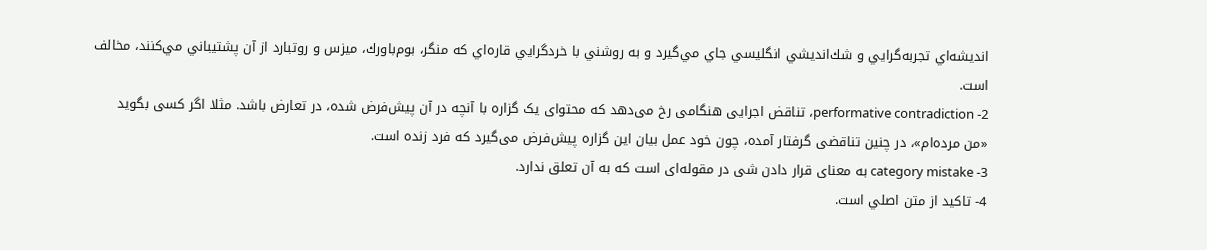انديشه‌اي تجربه‌گرايي و شك‌انديشي انگليسي جاي مي‌گيرد و به روشني با خردگرايي قاره‌اي كه منگر، بوم‌باورك، ميزس و روتبارد از آن پشتيباني مي‌كنند، مخالف است.
2- performative contradiction، تناقض اجرایی هنگامی رخ می‌دهد که محتوای یک گزاره با آنچه در آن پیش‌فرض شده، در تعارض باشد. مثلا اگر کسی بگوید «من مرده‌ام»، در چنین تناقضی گرفتار آمده، چون خود عمل بیان این گزاره پیش‌فرض می‌گیرد که فرد زنده است.
3- category mistake به معنای قرار دادن شی در مقوله‌ای است که به آن تعلق ندارد.
4- تاكيد از متن اصلي است.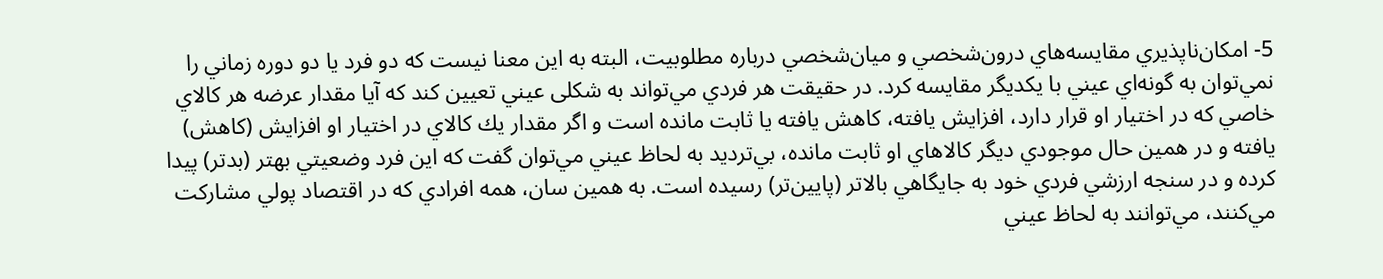5- امكان‌ناپذيري مقايسه‌هاي درون‌شخصي و ميان‌شخصي درباره مطلوبيت، البته به اين معنا نيست كه دو فرد يا دو دوره زماني را نمي‌توان به گونه‌اي عيني با يكديگر مقايسه كرد. در حقيقت هر فردي مي‌تواند به شکلی عيني تعيين كند كه آيا مقدار عرضه هر كالاي خاصي كه در اختيار او قرار دارد، افزايش يافته، كاهش يافته يا ثابت مانده است و اگر مقدار يك كالاي در اختيار او افزايش (كاهش) يافته و در همين حال موجودي ديگر كالاهاي او ثابت مانده، بي‌ترديد به لحاظ عيني مي‌توان گفت كه اين فرد وضعيتي بهتر (بدتر) پيدا كرده و در سنجه ارزشي فردي خود به جايگاهي بالاتر (پايين‌تر) رسيده است. به همين سان، همه افرادي كه در اقتصاد پولي مشاركت مي‌كنند، مي‌توانند به لحاظ عيني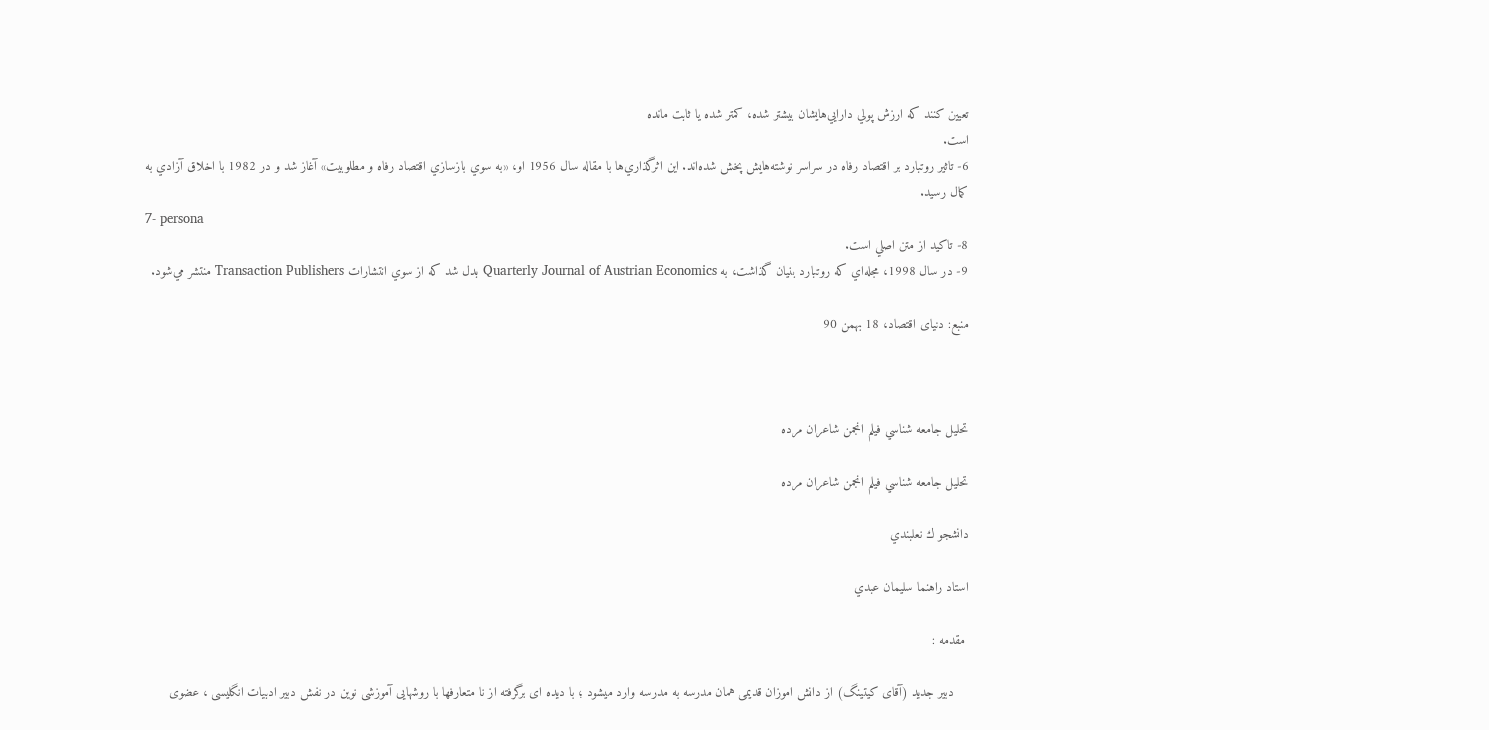تعيين كنند كه ارزش پولي دارايي‌هايشان بيشتر شده، كمتر شده يا ثابت مانده
است.
6- تاثير روتبارد بر اقتصاد رفاه در سراسر نوشته‌هايش پخش شده‌اند. اين اثرگذاري‌ها با مقاله سال 1956 او، «به سوي بازسازي اقتصاد رفاه و مطلوبيت» آغاز شد و در 1982 با اخلاق آزادي به كمال رسيد.
7- persona
8- تاكيد از متن اصلي است.
9- در سال 1998، مجله‌اي كه روتبارد بنيان گذاشت، به Quarterly Journal of Austrian Economics بدل شد كه از سوي انتشارات Transaction Publishers منتشر مي‌شود.

منبع: دنیای اقتصاد، 18 بهمن 90



تحليل جامعه شناسي فيلم انجمن شاعران مرده

تحليل جامعه شناسي فيلم انجمن شاعران مرده

دانشجو ك نعلبندي

استاد راهنما سليمان عبدي

 مقدمه :

    دبیر جدید (آقای کیتینگ) از دانش اموزان قدیمی همان مدرسه به مدرسه وارد میشود ؛ با دیده ای برگرفته از نا متعارفها با روشهایی آموزشی نوین در نفش دبیر ادبیات انگلیسی ، عضوی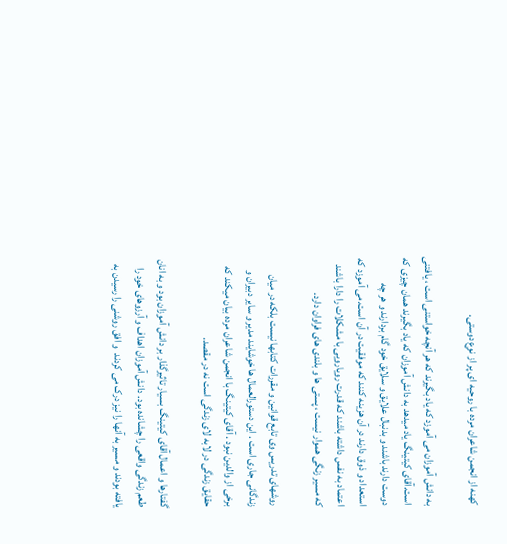کهنه از انجمن شاعران مرده با روحیه ای پر از نوع دوستی.

به دانش آموزان می آموزد که یاد بگیرند که هر آنچه خواستنی است ، یافتنی است.آقای کیتینگ یاد میدهد به دانش آموزان که یاد بگیرند همان چیزی که دوست دارند باشند و بدنبال علایق و سلایق خود گام بردارند و هر چه استعداد و ذوق دارند در آن هزینه کنند که موفقیت در آن است.می آموزد که اعتماد به نفس داشته باشند که قدرت رویارویی با مشکلات را دارا باشند که مسیر زنگی هموار نیست ، پستی ها و بلندی های فراوان دارد.

روشهای تدریس وی تابع قوانین و مقررات کتابها نیست بلکه در میان زندگانی جاری است . این دستورالعمال ها خوشایند مدیر و سایر دبیران و برخی از والدین نبود . آقای کیتینگ با انجمن شاعران مرده بیان میکند که حقایق زندگی در لابه لای زندگی است نه در مقصد.

گفتارها و اعمال آقای کیتینگ بسیار تاثیرگذار بر دانش آموزان بود و به انان طعم زندگی واقعی را چشانده بود. دانش آموزان اهداف و آرزوهای خود را یافته بودند و مسیر به آنها را نیز درک می کردند  و افق روشنی را رسیدن به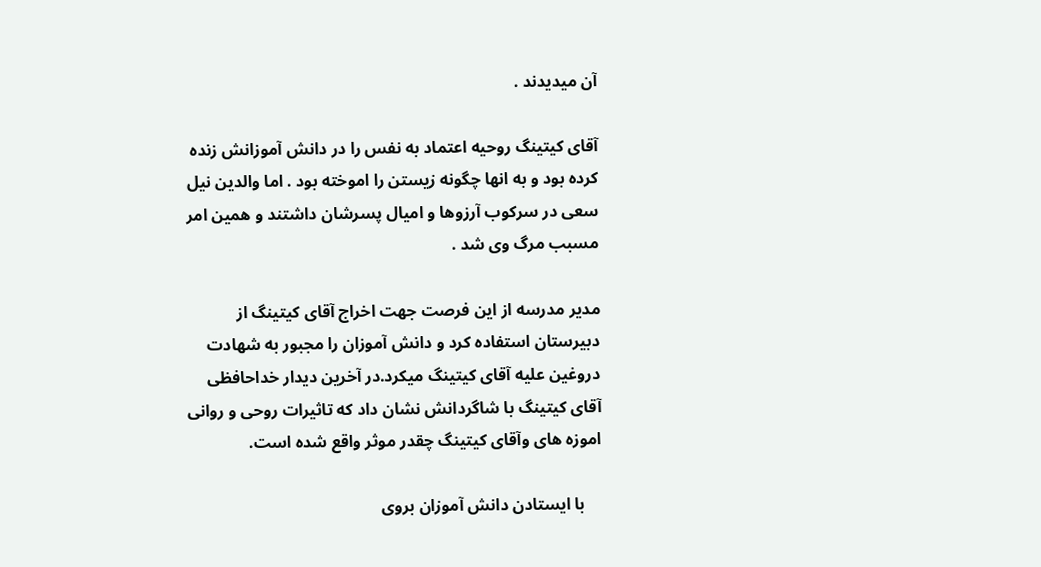آن میدیدند .

آقای کیتینگ روحیه اعتماد به نفس را در دانش آموزانش زنده کرده بود و به انها چگونه زیستن را اموخته بود . اما والدین نیل سعی در سرکوب آرزوها و امیال پسرشان داشتند و همین امر مسبب مرگ وی شد .

مدیر مدرسه از این فرصت جهت اخراج آقای کیتینگ از دبیرستان استفاده کرد و دانش آموزان را مجبور به شهادت دروغین علیه آقای کیتینگ میکرد.در آخرین دیدار خداحافظی آقای کیتینگ با شاگردانش نشان داد که تاثیرات روحی و روانی اموزه های وآقای کیتینگ چقدر موثر واقع شده است.

    با ایستادن دانش آموزان بروی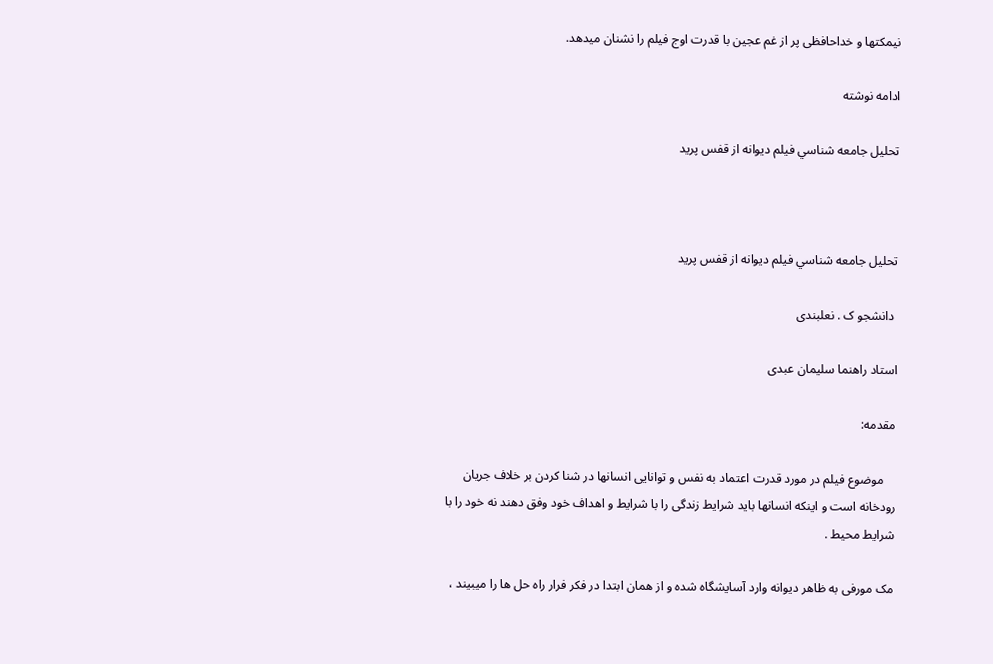نیمکتها و خداحافظی پر از غم عجین با قدرت اوج فیلم را نشنان میدهد.

ادامه نوشته

تحليل جامعه شناسي فيلم دیوانه از قفس پرید



تحليل جامعه شناسي فيلم دیوانه از قفس پرید

 دانشجو ک . نعلبندی

استاد راهنما سلیمان عبدی

مقدمه:

    موضوع فیلم در مورد قدرت اعتماد به نفس و توانایی انسانها در شنا کردن بر خلاف جریان رودخانه است و اینکه انسانها باید شرایط زندگی را با شرایط و اهداف خود وفق دهند نه خود را با شرایط محیط .

مک مورفی به ظاهر دیوانه وارد آسایشگاه شده و از همان ابتدا در فکر فرار راه حل ها را میبیند ،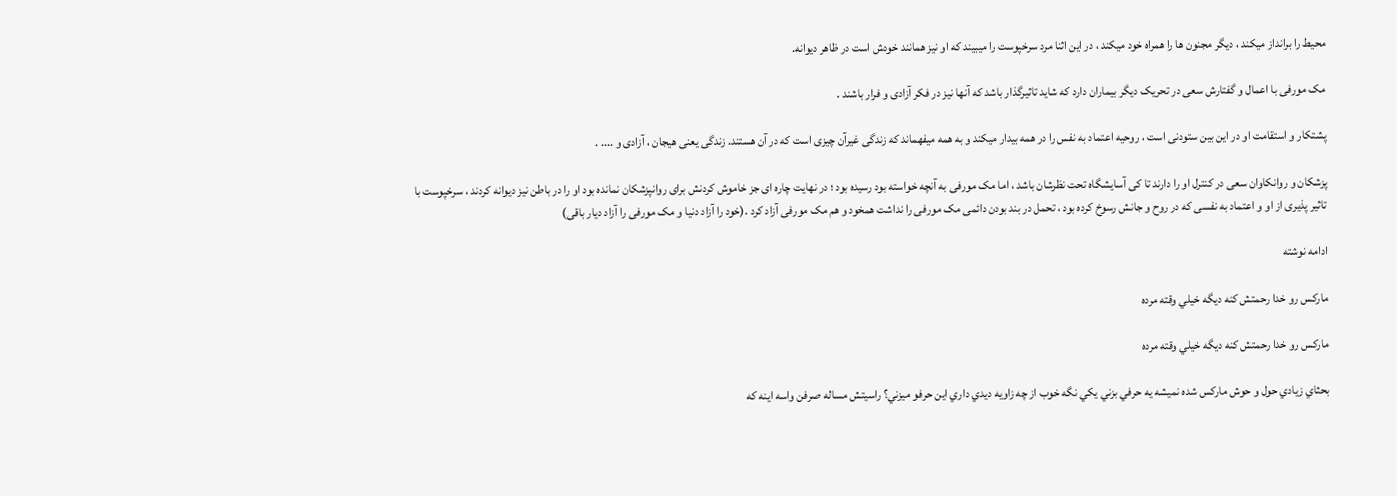محیط را برانداز میکند ، دیگر مجنون ها را همراه خود میکند ، در این اثنا مرد سرخپوست را میبیند که او نیز همانند خودش است در ظاهر دیوانه.

مک مورفی با اعمال و گفتارش سعی در تحریک دیگر بیماران دارد که شاید تاثیرگذار باشد که آنها نیز در فکر آزادی و فرار باشند .

پشتکار و استقامت او در این بین ستودنی است ، روحیه اعتماد به نفس را در همه بیدار میکند و به همه میفهماند که زندگی غیرآن چیزی است که در آن هستند. زندگی یعنی هیجان ، آزادی و .... .

پزشکان و روانکاوان سعی در کنترل او را دارند تا کی آسایشگاه تحت نظرشان باشد ، اما مک مورفی به آنچه خواسته بود رسیده بود ؛ در نهایت چاره ای جز خاموش کردنش برای روانپزشکان نمانده بود او را در باطن نیز دیوانه کردند ، سرخپوست با تاثیر پذیری از او و اعتماد به نفسی که در روح و جانش رسوخ کرده بود ، تحمل در بند بودن دائمی مک مورفی را نداشت همخود و هم مک مورفی آزاد کرد .(خود را آزاد دنیا و مک مورفی را آزاد دیار باقی)

ادامه نوشته

ماركس رو خدا رحمتش كنه ديگه خيلي وقته مرده

ماركس رو خدا رحمتش كنه ديگه خيلي وقته مرده

بحثاي زيادي حول و حوش ماركس شده نميشه يه حرفي بزني يكي نگه خوب از چه زاويه ديدي داري اين حرفو ميزني؟ راسيتش مساله صرفن واسه اينه كه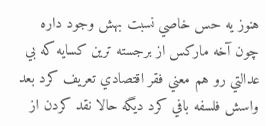هنوز يه حس خاصي نسبت بهش وجود داره چون آخه ماركس از برجسته ترين كسايه كه بي عدالتي رو هم معني فقر اقتصادي تعريف كرد بعد واسش فلسفه بافي كرد ديگه حالا نقد كردن از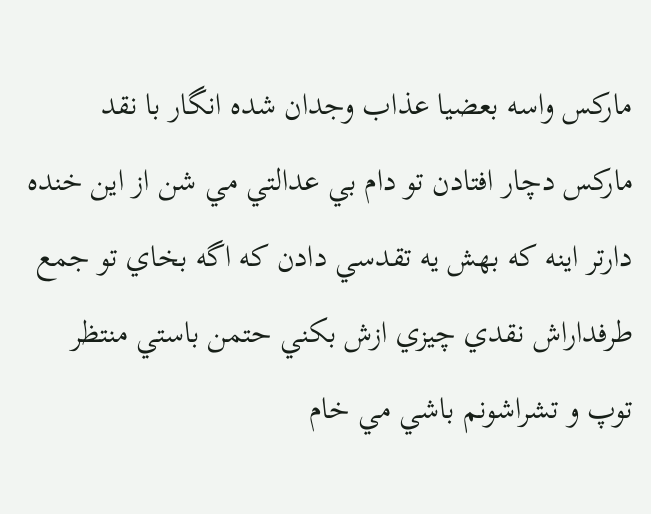ماركس واسه بعضيا عذاب وجدان شده انگار با نقد ماركس دچار افتادن تو دام بي عدالتي مي شن از اين خنده دارتر اينه كه بهش يه تقدسي دادن كه اگه بخاي تو جمع طرفداراش نقدي چيزي ازش بكني حتمن باستي منتظر توپ و تشراشونم باشي مي خام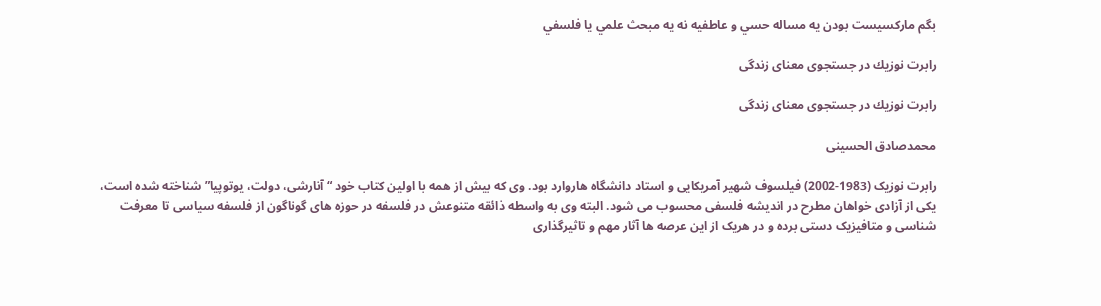بگم ماركسيست بودن يه مساله حسي و عاطفيه نه يه مبحث علمي يا فلسفي

رابرت نوزيك در جستجوی معنای زندگی

رابرت نوزيك در جستجوی معنای زندگی

محمدصادق الحسینی

رابرت نوزیک (1983-2002) فیلسوف شهیر آمریکایی و استاد دانشگاه هاروارد بود. وی که بیش از همه با اولین کتاب خود “آنارشی، دولت، یوتوپیا” شناخته شده است، یکی از آزادی خواهان مطرح در اندیشه فلسفی محسوب می شود. البته وی به واسطه ذائقه متنوعش در فلسفه در حوزه های گوناگون از فلسفه سیاسی تا معرفت شناسی و متافیزیک دستی برده و در هریک از این عرصه ها آثار مهم و تاثیرگذاری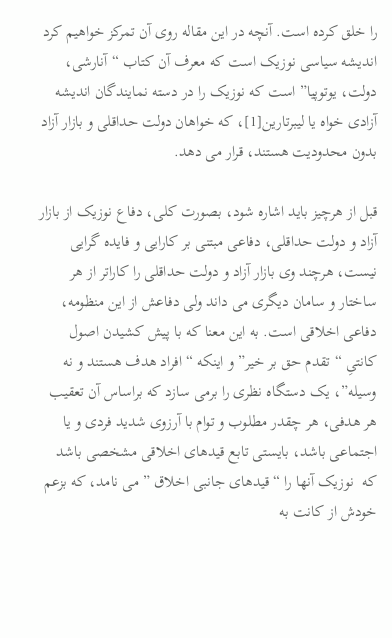را خلق کرده است. آنچه در این مقاله روی آن تمرکز خواهیم کرد اندیشه سیاسی نوزیک است که معرف آن کتاب “آنارشی، دولت، یوتوپیا” است که نوزیک را در دسته نمایندگان اندیشه آزادی خواه یا لیبرتارین[1]، که خواهان دولت حداقلی و بازار آزاد بدون محدودیت هستند، قرار می دهد.

قبل از هرچیز باید اشاره شود، بصورت کلی، دفاع نوزیک از بازار آزاد و دولت حداقلی، دفاعی مبتنی بر کارایی و فایده گرایی نیست، هرچند وی بازار آزاد و دولت حداقلی را کاراتر از هر ساختار و سامان دیگری می داند ولی دفاعش از این منظومه، دفاعی اخلاقی است. به این معنا که با پیش کشیدن اصول کانتیِ “تقدم حق بر خیر” و اینکه “افراد هدف هستند و نه وسیله”، یک دستگاه نظری را برمی سازد که براساس آن تعقیب هر هدفی، هر چقدر مطلوب و توام با آرزوی شدید فردی و یا اجتماعی باشد، بایستی تابع قیدهای اخلاقی مشخصی باشد که  نوزیک آنها را “قیدهای جانبی اخلاق ” می نامد، که بزعم خودش از کانت به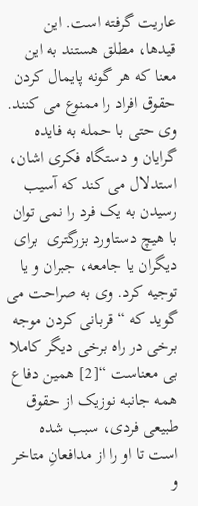عاریت گرفته است. این قیدها، مطلق هستند به این معنا که هر گونه پایمال کردن حقوق افراد را ممنوع می کنند. وی حتی با حمله به فایده گرایان و دستگاه فکری اشان، استدلال می کند که آسیب رسیدن به یک فرد را نمی توان با هیچ دستاورد بزرگتری  برای دیگران یا جامعه، جبران و یا توجیه کرد. وی به صراحت می گوید که “قربانی کردن موجه برخی در راه برخی دیگر کاملا بی معناست “[2] همین دفاع همه جانبه نوزیک از حقوق طبیعی فردی، سبب شده است تا او را از مدافعانِ متاخر و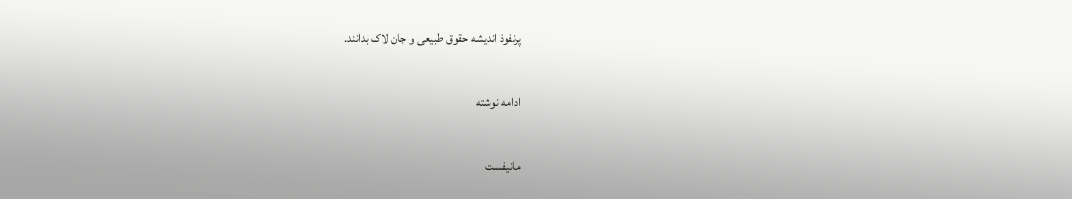پرنفوذ اندیشه حقوق طبیعی و جان لاک بدانند.

ادامه نوشته

مانیفست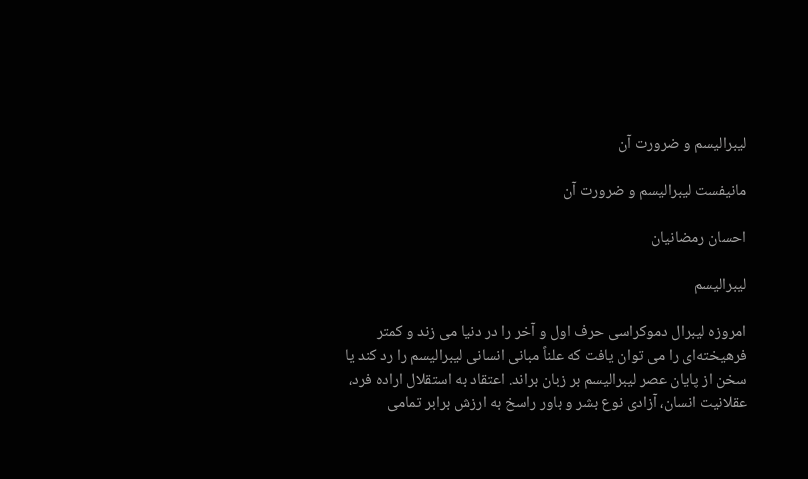لیبرالیسم و ضرورت آن

مانیفست لیبرالیسم و ضرورت آن

احسان رمضانيان

ليبراليسم

امروزه لیبرال دموکراسی حرف اول و آخر را در دنیا می زند و کمتر فرهیخته‌ای را می توان یافت که علناً مبانی انسانی لیبرالیسم را رد کند یا سخن از پایان عصر لیبرالیسم بر زبان براند. اعتقاد به استقلال اراده فرد، عقلانیت انسان، آزادی نوع بشر و باور راسخ به ارزش برابر تمامی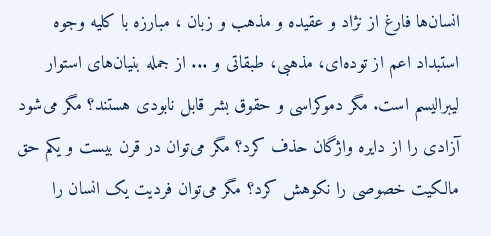انسان‌ها فارغ از نژاد و عقیده و مذهب و زبان ، مبارزه با کلیه وجوه استبداد اعم از توده‌ای، مذهبی، طبقاتی و ... از جمله بنیان‌های استوار لیبرالیسم است. مگر دموکراسی و حقوق بشر قابل نابودی هستند؟ مگر می‌شود آزادی را از دایره واژگان حذف کرد؟ مگر می‌توان در قرن بیست و یکم حق مالکیت خصوصی را نکوهش کرد؟ مگر می‌توان فردیت یک انسان را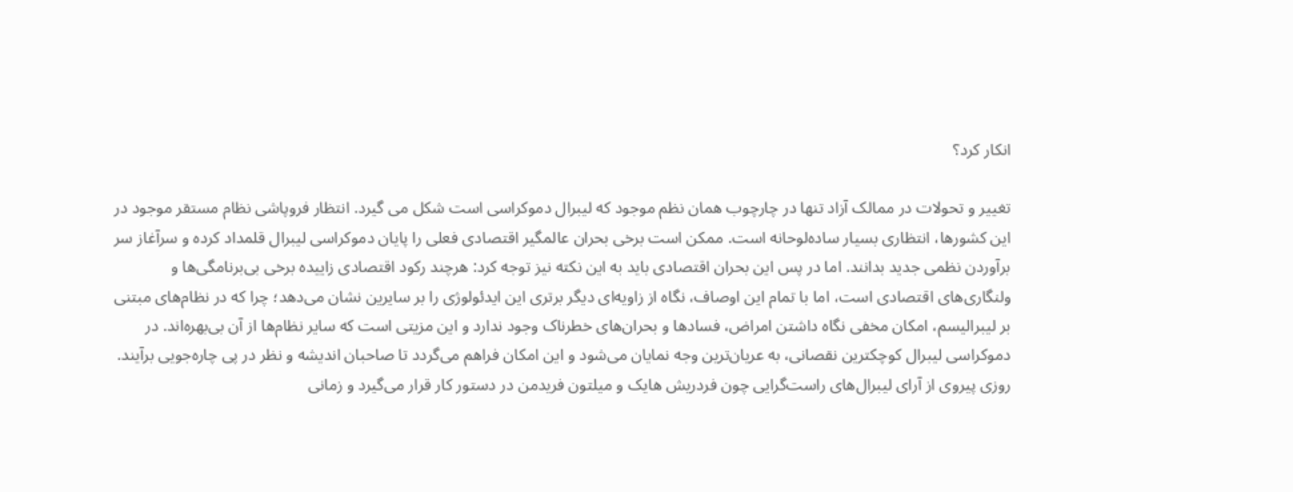انکار کرد؟

تغییر و تحولات در ممالک آزاد تنها در چارچوب همان نظم موجود که لیبرال دموکراسی است شکل می گیرد. انتظار فروپاشی نظام مستقر موجود در این کشورها، انتظاری بسیار ساده‌لوحانه است. ممکن است برخی بحران عالمگیر اقتصادی فعلی را پایان دموکراسی لیبرال قلمداد کرده و سرآغاز سر برآوردن نظمی جدید بدانند. اما در پس این بحران اقتصادی باید به این نکته نیز توجه کرد: هرچند رکود اقتصادی زاییده برخی بی‌برنامگی‌ها و ولنگاری‌های اقتصادی است، اما با تمام این اوصاف، نگاه از زاویه‌ای دیگر برتری این ایدئولوژی را بر سایرین نشان می‌دهد؛ چرا که در نظام‌های مبتنی بر لیبرالیسم، امکان مخفی نگاه داشتن امراض، فسادها و بحران‌های خطرناک وجود ندارد و این مزیتی است که سایر نظام‌ها از آن بی‌بهره‌اند. در دموکراسی لیبرال کوچکترین نقصانی، به عریان‌ترین وجه نمایان می‌شود و این امکان فراهم می‌گردد تا صاحبان اندیشه و نظر در پی چاره‌جویی برآیند. روزی پیروی از آرای لیبرال‌های راست‌گرایی چون فردریش هایک و میلتون فریدمن در دستور کار قرار می‌گیرد و زمانی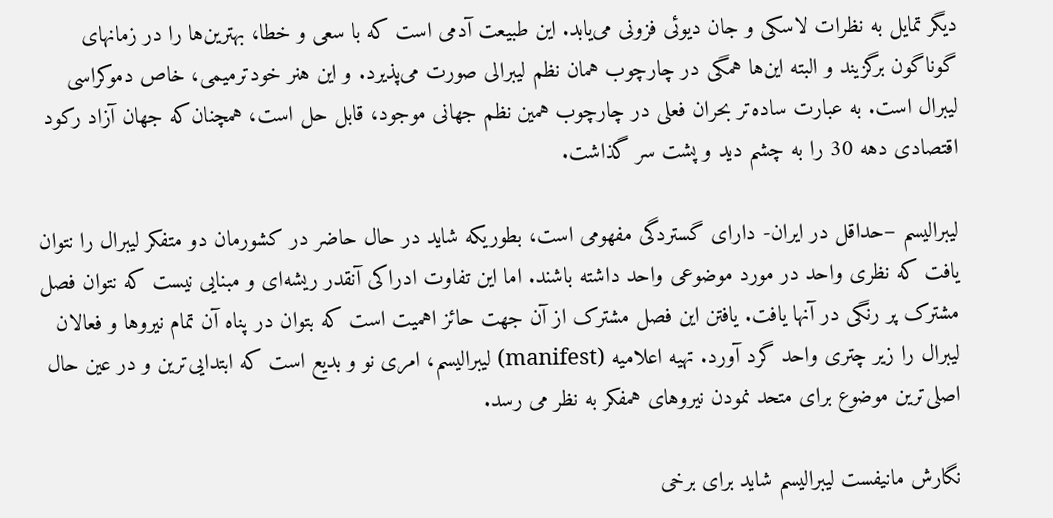دیگر تمایل به نظرات لاسکی و جان دیوئی فزونی می‌یابد. این طبیعت آدمی است که با سعی و خطا، بهترین‌ها را در زمانهای گوناگون برگزیند و البته این‌ها همگی در چارچوب همان نظم لیبرالی صورت می‌پذیرد. و این هنر خودترمیمی، خاص دموکراسی لیبرال است. به عبارت ساده‌تر بحران فعلی در چارچوب همین نظم جهانی موجود، قابل حل است، همچنان‌که جهان آزاد رکود اقتصادی دهه 30 را به چشم دید و پشت سر گذاشت.

لیبرالیسم –حداقل در ایران- دارای گستردگی مفهومی است، بطوریکه شاید در حال حاضر در کشورمان دو متفکر لیبرال را نتوان یافت که نظری واحد در مورد موضوعی واحد داشته باشند. اما این تفاوت ادراکی آنقدر ریشه‌ای و مبنایی نیست که نتوان فصل مشترک پر رنگی در آنها یافت. یافتن این فصل مشترک از آن جهت حائز اهمیت است که بتوان در پناه آن تمام نیروها و فعالان لیبرال را زیر چتری واحد گرد آورد. تهیه اعلامیه (manifest) لیبرالیسم، امری نو و بدیع است که ابتدایی‌ترین و در عین حال اصلی‌ترین موضوع برای متحد نمودن نیروهای همفکر به نظر می رسد.

نگارش مانیفست لیبرالیسم شاید برای برخی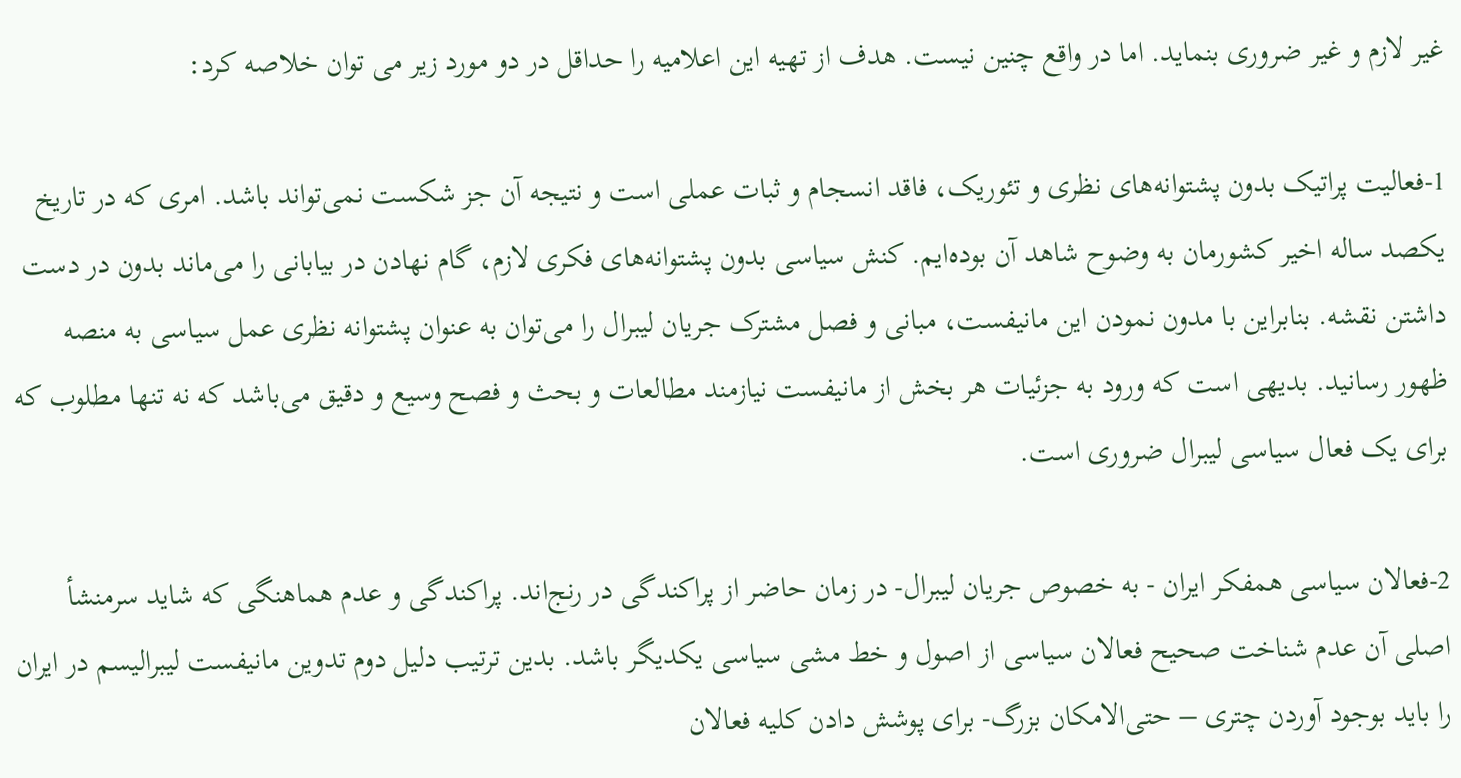غیر لازم و غیر ضروری بنماید. اما در واقع چنین نیست. هدف از تهیه این اعلامیه را حداقل در دو مورد زیر می توان خلاصه کرد:

1-فعالیت پراتیک بدون پشتوانه‌های نظری و تئوریک، فاقد انسجام و ثبات عملی است و نتیجه آن جز شکست نمی‌تواند باشد. امری که در تاریخ یکصد ساله اخیر کشورمان به وضوح شاهد آن بوده‌ایم. کنش سیاسی بدون پشتوانه‌های فکری لازم، گام نهادن در بیابانی را می‌ماند بدون در دست داشتن نقشه. بنابراین با مدون نمودن این مانیفست، مبانی و فصل مشترک جریان لیبرال را می‌توان به عنوان پشتوانه نظری عمل سیاسی به منصه ظهور رسانید. بدیهی است که ورود به جزئیات هر بخش از مانیفست نیازمند مطالعات و بحث و فصح وسیع و دقیق می‌باشد که نه تنها مطلوب که برای یک فعال سیاسی لیبرال ضروری است.

2-فعالان سیاسی همفکر ایران - به خصوص جریان لیبرال- در زمان حاضر از پراکندگی در رنج‌اند. پراکندگی و عدم هماهنگی که شاید سرمنشأ اصلی آن عدم شناخت صحیح فعالان سیاسی از اصول و خط مشی سیاسی یکدیگر باشد. بدین ترتیب دلیل دوم تدوین مانیفست لیبرالیسم در ایران را باید بوجود آوردن چتری – حتی‌الامکان بزرگ- برای پوشش دادن کلیه فعالان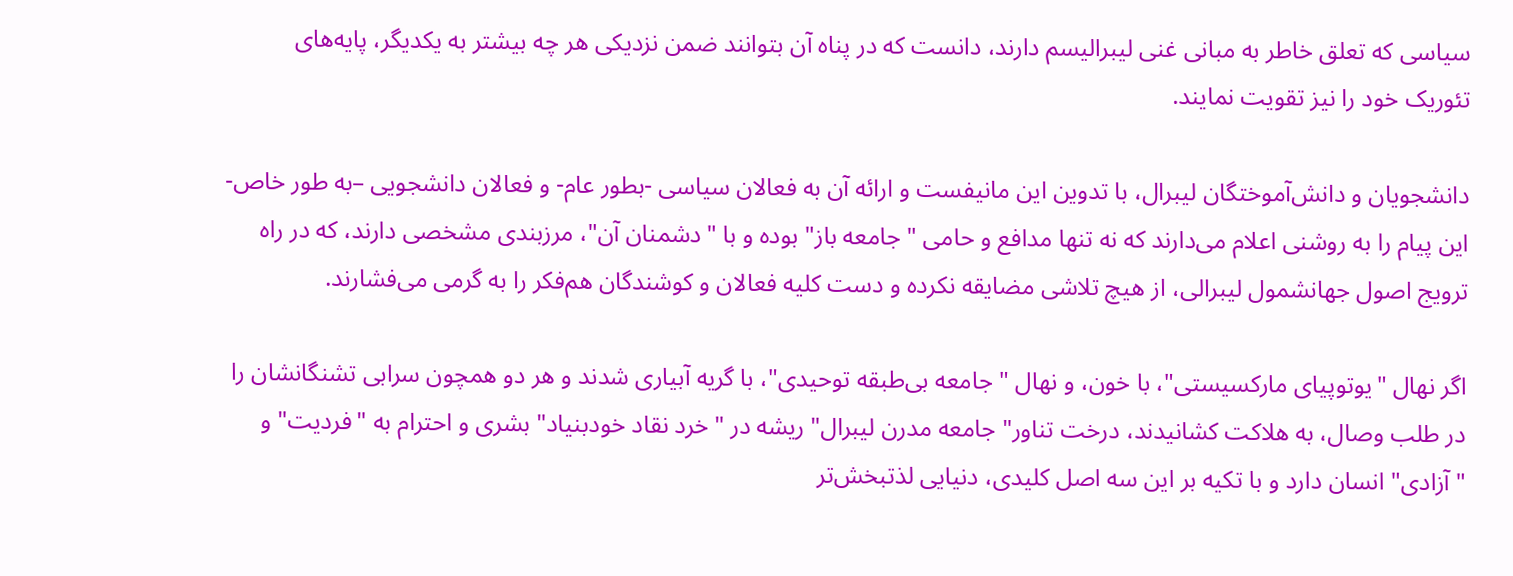سیاسی که تعلق خاطر به مبانی غنی لیبرالیسم دارند، دانست که در پناه آن بتوانند ضمن نزدیکی هر چه بیشتر به یکدیگر، پایه‌های تئوریک خود را نیز تقویت نمایند.

دانشجویان و دانش‌آموختگان لیبرال، با تدوین این مانیفست و ارائه آن به فعالان سیاسی -بطور عام- و فعالان دانشجویی –به طور خاص- این پیام را به روشنی اعلام می‌دارند که نه‌ تنها مدافع و حامی "جامعه باز" بوده و با "دشمنان آن"، مرزبندی مشخصی دارند، که در راه ترویج اصول جهانشمول لیبرالی، از هیچ تلاشی مضایقه نکرده و دست کلیه فعالان و کوشندگان هم‌فکر را به گرمی می‌فشارند.

اگر نهال "یوتوپیای مارکسیستی"، با خون، و نهال "جامعه بی‌طبقه توحیدی"، با گریه آبیاری شدند و هر دو همچون سرابی تشنگانشان را در طلب وصال، به هلاکت کشانیدند، درخت تناور"جامعه مدرن لیبرال" ریشه در "خرد نقاد خودبنیاد" بشری و احترام به "فردیت" و "آزادی" انسان دارد و با تکیه بر این سه اصل کلیدی، دنیایی لذتبخش‌تر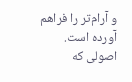و آرام‌تر را فراهم آورده است. اصولی که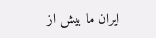ایران ما بیش از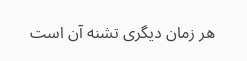هر زمان دیگری تشنه آن است